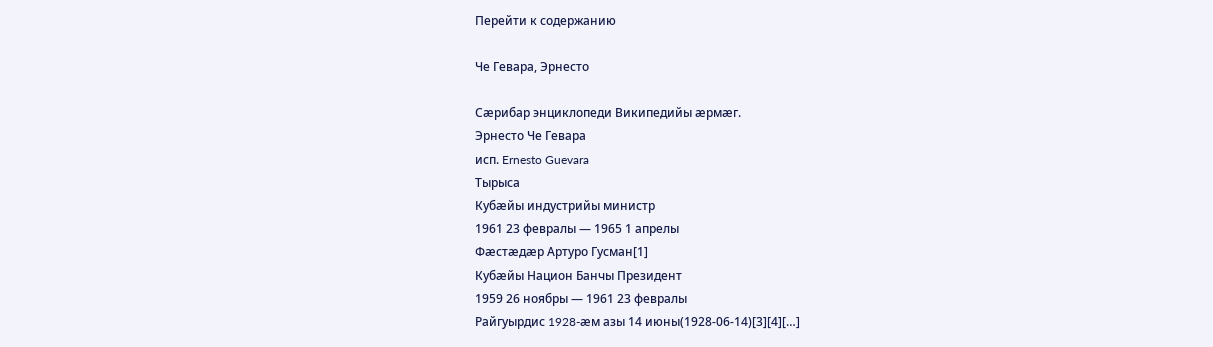Перейти к содержанию

Че Гевара, Эрнесто

Сæрибар энциклопеди Википедийы æрмæг.
Эрнесто Че Гевара
исп. Ernesto Guevara
Тырыса
Кубæйы индустрийы министр
1961 23 февралы — 1965 1 апрелы
Фæстæдæр Артуро Гусман[1]
Кубæйы Национ Банчы Президент
1959 26 ноябры — 1961 23 февралы
Райгуырдис 1928-æм азы 14 июны(1928-06-14)[3][4][…]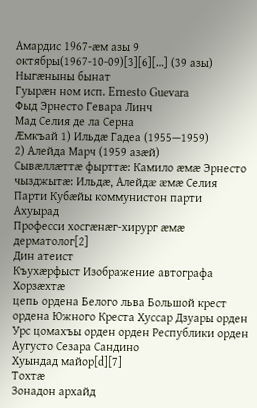Амардис 1967-æм азы 9 октябры(1967-10-09)[3][6][…] (39 азы)
Ныгæныны бынат
Гуырæн ном исп. Ernesto Guevara
Фыд Эрнесто Гевара Линч
Мад Селия де ла Серна
Æмкъай 1) Ильдæ Гадеа (1955—1959)
2) Алейда Марч (1959 азæй)
Сывæллæттæ фырттæ: Камило æмæ Эрнесто
чызджытæ: Ильдæ, Алейдæ æмæ Селия
Парти Кубæйы коммунистон парти
Ахуырад
Професси хосгæнæг-хирург æмæ дерматолог[2]
Дин атеист
Къухæрфыст Изображение автографа
Хорзæхтæ
цепь ордена Белого льва Большой крест ордена Южного Креста Хуссар Дзуары орден Урс цомахъы орден орден Республики орден Аугусто Сезара Сандино
Хуындад майор[d][7]
Тохтæ
Зонадон архайд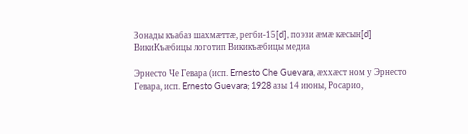Зонады къабаз шахмæттæ, регби-15[d], поэзи æмæ кæсын[d]
ВикиКъæбицы логотип Викикъæбицы медиа

Эрнесто Че Гевара (исп. Ernesto Che Guevara, æххæст ном у Эрнесто Гевара, исп. Ernesto Guevara; 1928 азы 14 июны, Росарио,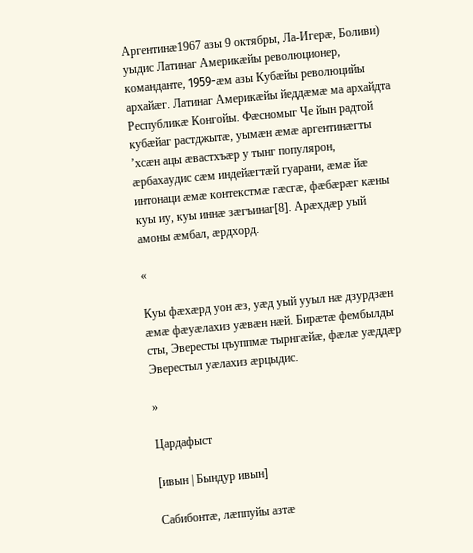Аргентинæ1967 азы 9 октябры, Ла-Игерæ, Боливи) уыдис Латинаг Америкæйы революционер, команданте, 1959-æм азы Кубæйы революцийы архайæг. Латинаг Америкæйы йеддæмæ ма архайдта Республикæ Конгойы. Фæсномыг Че йын радтой кубæйаг растджытæ, уымæн æмæ аргентинæгты ’хсæн ацы æвастхъæр у тынг популярон, æрбахаудис сæм индейæгтæй гуарани, æмæ йæ интонаци æмæ контекстмæ гæсгæ, фæбæрæг кæны куы иу, куы иннæ зæгъинаг[8]. Арæхдæр уый амоны æмбал, æрдхорд.

«

Куы фæхæрд уон æз, уæд уый ууыл нæ дзурдзæн æмæ фæуæлахиз уæвæн нæй. Бирæтæ фембылды сты, Эвересты цъуппмæ тырнгæйæ, фæлæ уæддæр Эверестыл уæлахиз æрцыдис.

»

Цардафыст

[ивын | Бындур ивын]

Сабибонтæ, лæппуйы азтæ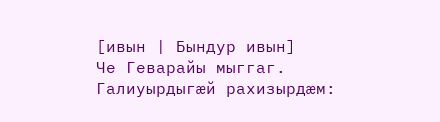[ивын | Бындур ивын]
Че Геварайы мыггаг. Галиуырдыгæй рахизырдæм: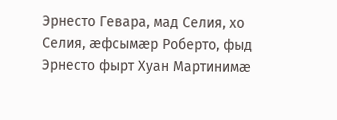Эрнесто Гевара, мад Селия, хо Селия, æфсымæр Роберто, фыд Эрнесто фырт Хуан Мартинимæ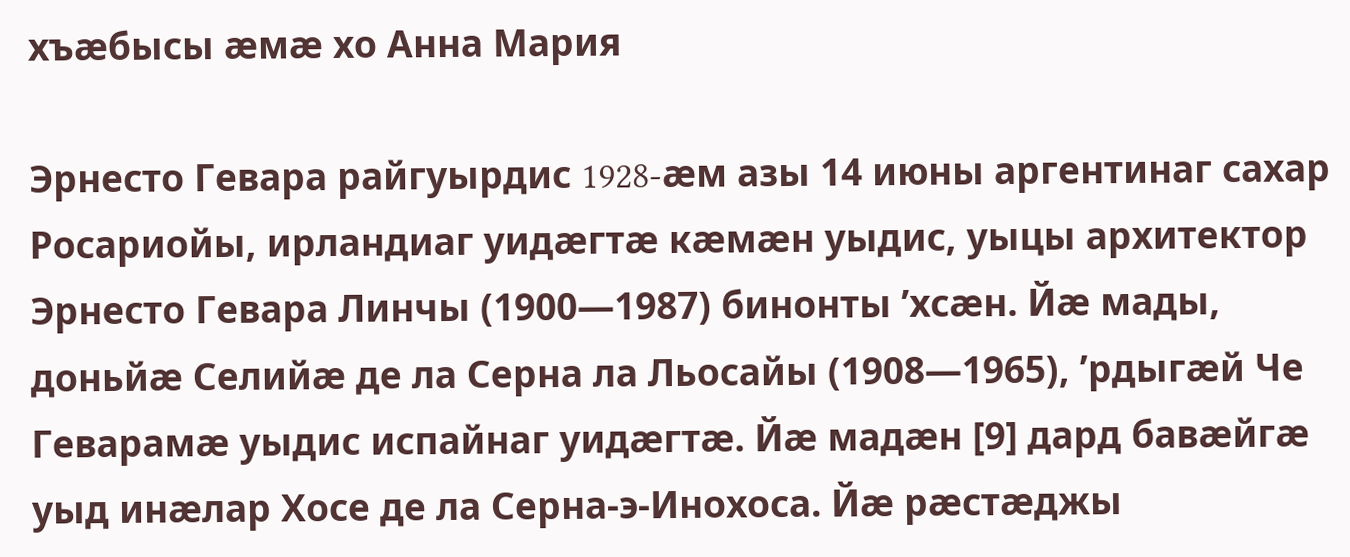хъæбысы æмæ хо Анна Мария

Эрнесто Гевара райгуырдис 1928-æм азы 14 июны аргентинаг сахар Росариойы, ирландиаг уидæгтæ кæмæн уыдис, уыцы архитектор Эрнесто Гевара Линчы (1900—1987) бинонты ’хсæн. Йæ мады, доньйæ Селийæ де ла Серна ла Льосайы (1908—1965), ’рдыгæй Че Геварамæ уыдис испайнаг уидæгтæ. Йæ мадæн [9] дард бавæйгæ уыд инæлар Хосе де ла Серна-э-Инохоса. Йæ рæстæджы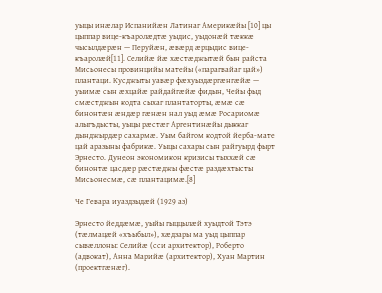уыцы инæлар Испанийæн Латинаг Америкæйы [10] цы цыппар вице-къаролæдтæ уыдис, уыдонæй тæккæ чысылдæрæн — Перуйæн, æвæрд æрцыдис вице-къаролæй[11]. Селийæ йæ хæстæджытæй бын райста Мисьонесы провинцийы матейы («парагвайаг цай») плантаци. Кусджыты уавæр фæхуыздæргæнгæйæ — уыимæ сын æхцайæ райдайгæйæ фидын, Чейы фыд смæстджын кодта сыхаг плантаторты, æмæ сæ бинонтæн æндæр гæнæн нал уыд æмæ Росариомæ алыгъдысты, уыцы рæстæг Аргентинæйы дыккаг дынджырдæр сахармæ. Уым байгом кодтой йерба-мате цай аразыны фабрикæ. Уыцы сахары сын райгуырд фырт Эрнесто. Дунеон экономикон кризисы тыххæй сæ бинонтæ цасдæр рæстæджы фæстæ раздæхтысты Мисьонесмæ, сæ плантацимæ.[8]

Че Гевара иуаздзыдæй (1929 аз)

Эрнесто йеддæмæ, уыйы гыццылæй хуыдтой Тэтэ (тæлмацæй «хъыбыл»), хæдзары ма уыд цыппар сывæллоны: Селийæ (сси архитектор), Роберто (адвокат), Анна Марийæ (архитектор), Хуан Мартин (проектгæнæг).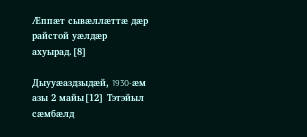Æппæт сывæллæттæ дæр райстой уæлдæр ахуырад.[8]

Дыууæаздзыдæй, 1930-æм азы 2 майы[12] Тэтэйыл сæмбæлд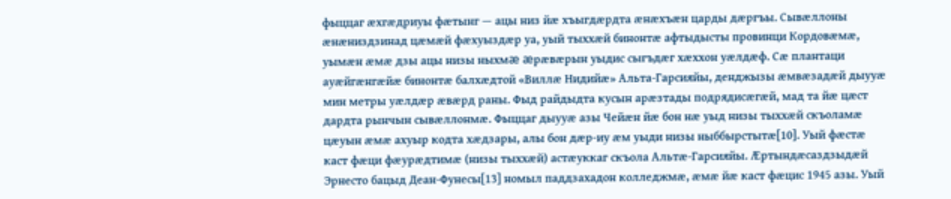фыццаг æхгæдриуы фæтынг — ацы низ йæ хъыгдæрдта æнæхъæн царды дæргъы. Сывæллоны æнæниздзинад цæмæй фæхуыздæр уа, уый тыххæй бинонтæ афтыдысты провинци Кордовæмæ, уымæн æмæ дзы ацы низы ныхмæ æрæвæрын уыдис сыгъдæг хæххон уæлдæф. Сæ плантаци ауæйгæнгæйæ бинонтæ балхæдтой «Виллæ Нидийæ» Альта-Гарсияйы, денджызы æмвæзадæй дыууæ мин метры уæлдæр æвæрд раны. Фыд райдыдта кусын арæзтады подрядисæгæй, мад та йæ цæст дардта рынчын сывæллонмæ. Фыццаг дыууæ азы Чейæн йæ бон нæ уыд низы тыххæй скъоламæ цæуын æмæ ахуыр кодта хæдзары, алы бон дæр-иу æм уыди низы ныббырстытæ[10]. Уый фæстæ каст фæци фæурæдтимæ (низы тыххæй) астæуккаг скъола Альтæ-Гарсияйы. Æртындæсаздзыдæй Эрнесто бацыд Деан-Фунесы[13] номыл паддзахадон колледжмæ, æмæ йæ каст фæцис 1945 азы. Уый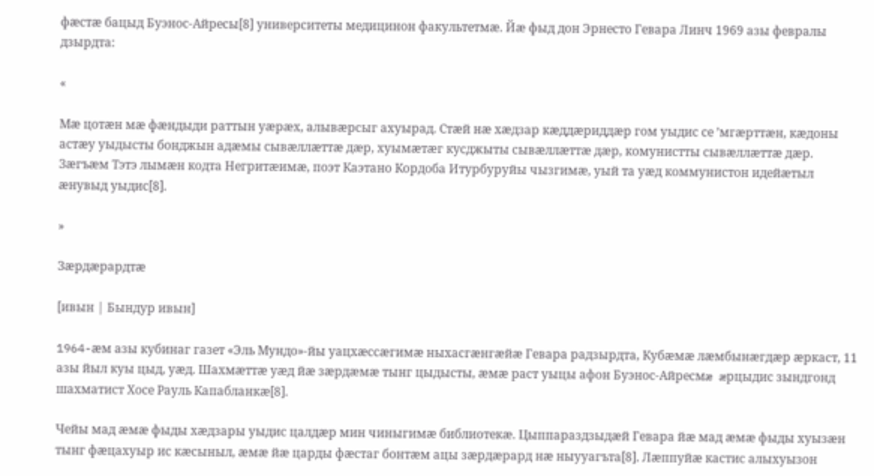фæстæ бацыд Буэнос-Айресы[8] университеты медицинон факультетмæ. Йæ фыд дон Эрнесто Гевара Линч 1969 азы февралы дзырдта:

«

Мæ цотæн мæ фæндыди раттын уæрæх, алывæрсыг ахуырад. Стæй нæ хæдзар кæддæриддæр гом уыдис се ’мгæрттæн, кæдоны астæу уыдысты бонджын адæмы сывæллæттæ дæр, хуымæтæг кусджыты сывæллæттæ дæр, комунистты сывæллæттæ дæр. Зæгъæм Тэтэ лымæн кодта Негритæимæ, поэт Каэтано Кордоба Итурбуруйы чызгимæ, уый та уæд коммунистон идейæтыл æнувыд уыдис[8].

»

Зæрдæрардтæ

[ивын | Бындур ивын]

1964-æм азы кубинаг газет «Эль Мундо»-йы уацхæссæгимæ ныхасгæнгæйæ Гевара радзырдта, Кубæмæ лæмбынæгдæр æркаст, 11 азы йыл куы цыд, уæд. Шахмæттæ уæд йæ зæрдæмæ тынг цыдысты, æмæ раст уыцы афон Буэнос-Айресмæ æрцыдис зындгонд шахматист Хосе Рауль Капабланкæ[8].

Чейы мад æмæ фыды хæдзары уыдис цалдæр мин чиныгимæ библиотекæ. Цыппараздзыдæй Гевара йæ мад æмæ фыды хуызæн тынг фæцахуыр ис кæсыныл, æмæ йæ царды фæстаг бонтæм ацы зæрдæрард нæ ныууагъта[8]. Лæппуйæ кастис алыхуызон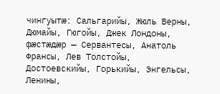чингуытæ: Сальгарийы, Жюль Верны, Дюмайы, Гюгойы, Джек Лондоны, фæстæдæр — Сервантесы, Анатоль Франсы, Лев Толстойы, Достоевскийы, Горькийы, Энгельсы, Ленины,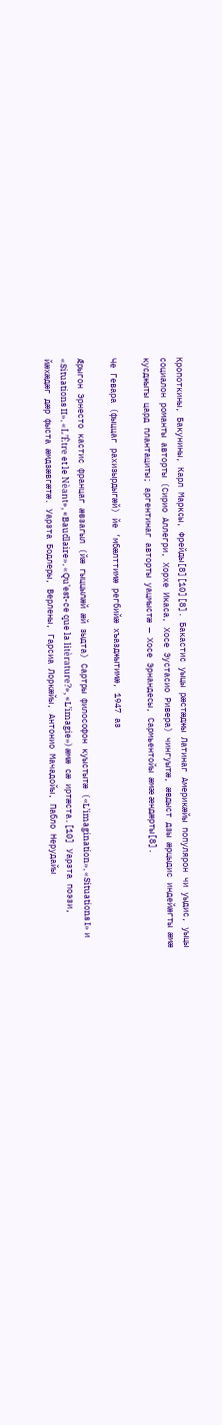Кропоткины, Бакунины, Карл Марксы, Фрейды[8][10][8]. Бакастис уыцы рæстæджы Латинаг Америкæйы популярон чи уыдис, уыцы социалон романты авторты (Сирио Аллегри, Хорхе Икаса, Хосе Эустасио Ривера) чингуытæ, æвдыст дзы æрцыдис индейæгты æмæ кусджыты цард плантациты; аргентинаг авторты уацмыстæ — Хосе Эрнандесы, Сармьентойы æмæ æндæрты[8].

Че Гевара (фыццаг рахизырдыгæй) йе ’мбæлттимæ регбийæ хъазджытимæ, 1947 аз

Æрыгон Эрнесто кастис францаг æвзагыл (йæ гыццылæй æй зыдта) Сартры философон куыстытæ («L’imagination», «Situations I» и «Situations II», «L’Être et le Nèant», «Baudlaire», «Qu’est-ce que la litèrature?», «L’imagie») æмæ сæ иртæста.[10] Уарзта поэзи, йæхæдæг дæр фыста æмдзæвгæтæ. Уарзта Бодлеры, Верлены, Гарсиа Лоркæйы, Антонио Мачадойы, Пабло Нерудайы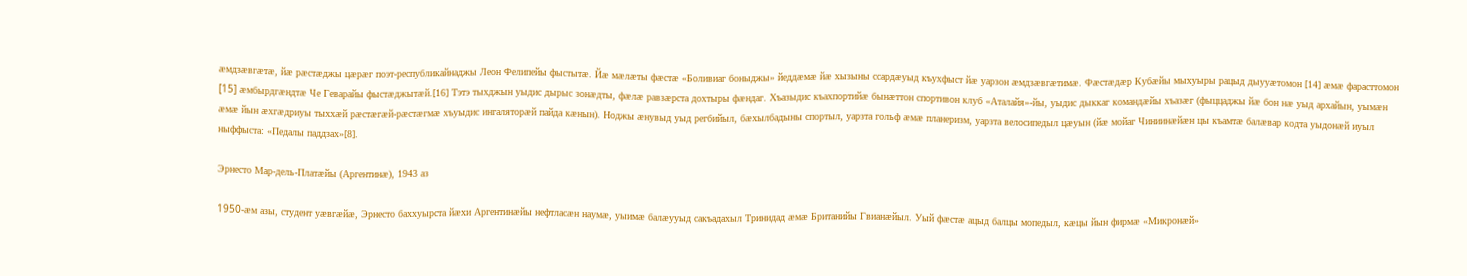æмдзæвгæтæ, йæ рæстæджы цæрæг поэт-республикайнаджы Леон Фелипейы фыстытæ. Йæ мæлæты фæстæ «Боливиаг боныджы» йеддæмæ йæ хызыны ссардæуыд къухфыст йæ уарзон æмдзæвгæтимæ. Фæстæдæр Кубæйы мыхуыры рацыд дыууæтомон [14] æмæ фарасттомон [15] æмбырдгæндтæ Че Геварайы фыстæджытæй.[16] Тэтэ тыхджын уыдис дырыс зонæдты, фæлæ равзæрста дохтыры фæндаг. Хъазыдис къахпортийæ бынæттон спортивон клуб «Аталайя»-йы, уыдис дыккаг командæйы хъазæг (фыццаджы йæ бон нæ уыд архайын, уымæн æмæ йын æхгæдриуы тыххæй рæстæгæй-рæстæгмæ хъуыдис ингаляторæй пайда кæнын). Ноджы æнувыд уыд регбийыл, бæхылбадыны спортыл, уарзта гольф æмæ планеризм, уарзта велосипедыл цæуын (йæ мойаг Чиниинæйæн цы къамтæ балæвар кодта уыдонæй иуыл ныффыста: «Педалы паддзах»[8].

Эрнесто Мар-дель-Платæйы (Аргентинæ), 1943 аз

1950-æм азы, студент уæвгæйæ, Эрнесто баххуырста йæхи Аргентинæйы нефтласæн наумæ, уыимæ балæууыд сакъадахыл Тринидад æмæ Британийы Гвианæйыл. Уый фæстæ ацыд балцы мопедыл, кæцы йын фирмæ «Микронæй»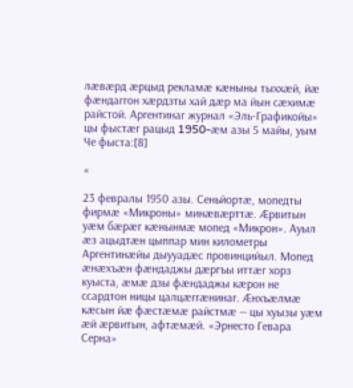лæвæрд æрцыд рекламæ кæныны тыххæй, йæ фæндаггон хæрдзты хай дæр ма йын сæхимæ райстой. Аргентинаг журнал «Эль-Графикойы» цы фыстæг рацыд 1950-æм азы 5 майы, уым Че фыста:[8]

«

23 февралы 1950 азы. Сеньйортæ, мопедты фирмæ «Микроны» минæвæрттæ. Æрвитын уæм бæрæг кæнынмæ мопед «Микрон». Ауыл æз ацыдтæн цыппар мин километры Аргентинæйы дыууадæс провинцийыл. Мопед æнæхъæн фæндаджы дæргъы иттæг хорз куыста, æмæ дзы фæндаджы кæрон не ссардтон ницы цалцæггæнинаг. Æнхъæлмæ кæсын йæ фæстæмæ райстмæ — цы хуызы уæм æй æрвитын, афтæмæй. «Эрнесто Гевара Серна»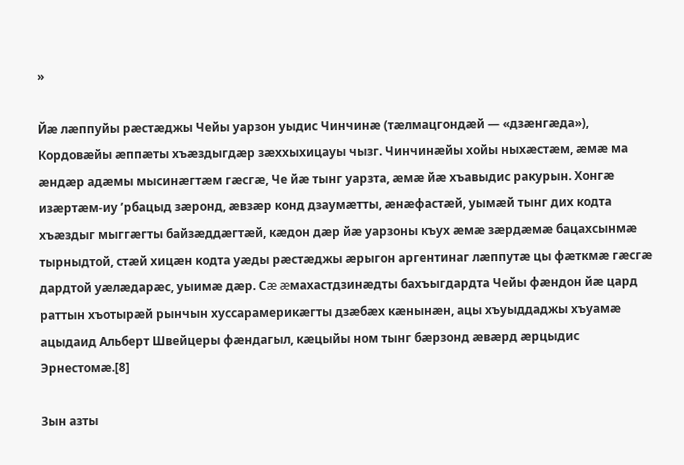»

Йæ лæппуйы рæстæджы Чейы уарзон уыдис Чинчинæ (тæлмацгондæй — «дзæнгæда»), Кордовæйы æппæты хъæздыгдæр зæххыхицауы чызг. Чинчинæйы хойы ныхæстæм, æмæ ма æндæр адæмы мысинæгтæм гæсгæ, Че йæ тынг уарзта, æмæ йæ хъавыдис ракурын. Хонгæ изæртæм-иу ’рбацыд зæронд, æвзæр конд дзаумæтты, æнæфастæй, уымæй тынг дих кодта хъæздыг мыггæгты байзæддæгтæй, кæдон дæр йæ уарзоны къух æмæ зæрдæмæ бацахсынмæ тырныдтой, стæй хицæн кодта уæды рæстæджы æрыгон аргентинаг лæппутæ цы фæткмæ гæсгæ дардтой уæлæдарæс, уыимæ дæр. Сæ æмахастдзинæдты бахъыгдардта Чейы фæндон йæ цард раттын хъотырæй рынчын хуссарамерикæгты дзæбæх кæнынæн, ацы хъуыддаджы хъуамæ ацыдаид Альберт Швейцеры фæндагыл, кæцыйы ном тынг бæрзонд æвæрд æрцыдис Эрнестомæ.[8]

Зын азты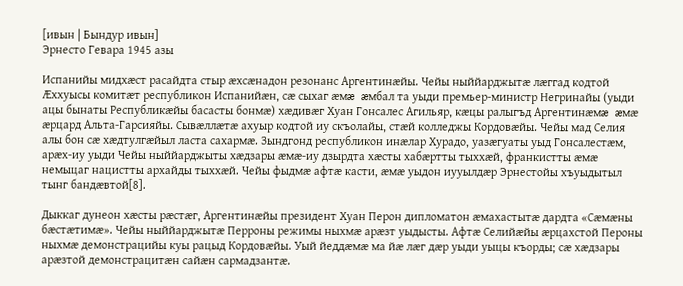[ивын | Бындур ивын]
Эрнесто Гевара 1945 азы

Испанийы мидхæст расайдта стыр æхсæнадон резонанс Аргентинæйы. Чейы ныййарджытæ лæггад кодтой Æххуысы комитæт республикон Испанийæн, сæ сыхаг æмæ æмбал та уыди премьер-министр Негринайы (уыди ацы бынаты Республикæйы басасты бонмæ) хæдивæг Хуан Гонсалес Агильяр, кæцы ралыгъд Аргентинæмæ æмæ æрцард Альта-Гарсияйы. Сывæллæтæ ахуыр кодтой иу скъолайы, стæй колледжы Кордовæйы. Чейы мад Селия алы бон сæ хæдтулгæйыл ласта сахармæ. Зындгонд республикон инæлар Хурадо, уазæгуаты уыд Гонсалестæм, арæх-иу уыди Чейы ныййарджыты хæдзары æмæ-иу дзырдта хæсты хабæртты тыххæй, франкистты æмæ немыцаг нацистты архайды тыххæй. Чейы фыдмæ афтæ касти, æмæ уыдон иууылдæр Эрнестойы хъуыдытыл тынг бандæвтой[8].

Дыккаг дунеон хæсты рæстæг, Аргентинæйы президент Хуан Перон дипломатон æмахастытæ дардта «Сæмæны бæстæтимæ». Чейы ныййарджытæ Перроны режимы ныхмæ арæзт уыдысты. Афтæ Селийæйы æрцахстой Пероны ныхмæ демонстрацийы куы рацыд Кордовæйы. Уый йеддæмæ ма йæ лæг дæр уыди уыцы къорды; сæ хæдзары арæзтой демонстрацитæн сайæн сармадзантæ.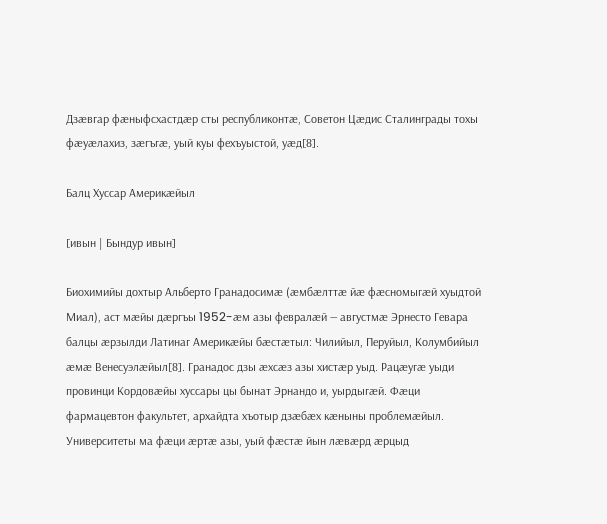Дзæвгар фæныфсхастдæр сты республиконтæ, Советон Цæдис Сталинграды тохы фæуæлахиз, зæгъгæ, уый куы фехъуыстой, уæд[8].

Балц Хуссар Америкæйыл

[ивын | Бындур ивын]

Биохимийы дохтыр Альберто Гранадосимæ (æмбæлттæ йæ фæсномыгæй хуыдтой Миал), аст мæйы дæргъы 1952-æм азы февралæй — августмæ Эрнесто Гевара балцы æрзылди Латинаг Америкæйы бæстæтыл: Чилийыл, Перуйыл, Колумбийыл æмæ Венесуэлæйыл[8]. Гранадос дзы æхсæз азы хистæр уыд. Рацæугæ уыди провинци Кордовæйы хуссары цы бынат Эрнандо и, уырдыгæй. Фæци фармацевтон факультет, архайдта хъотыр дзæбæх кæныны проблемæйыл. Университеты ма фæци æртæ азы, уый фæстæ йын лæвæрд æрцыд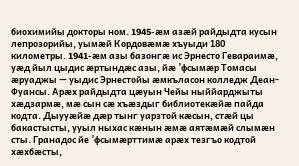биохимийы докторы ном. 1945-æм азæй райдыдта кусын лепрозорийы, уымæй Кордовæмæ хъуыди 180 километры. 1941-æм азы базонгæ ис Эрнесто Гевараимæ, уæд йыл цыдис æртындæс азы, йæ ’фсымæр Томасы æруаджы — уыдис Эрнестойы æмкъласон колледж Деан-Фуансы. Арæх райдыдта цæуын Чейы ныййарджыты хæдзармæ, мæ сын сæ хъæздыг библиотекæйæ пайда кодта. Дыууæйæ дæр тынг уарзтой кæсын, стæй цы бакастысты, ууыл ныхас кæнын æмæ аятæмæй слымæн сты. Гранадос йе ’фсымæрттимæ арæх тезгъо кодтой хæхбæсты,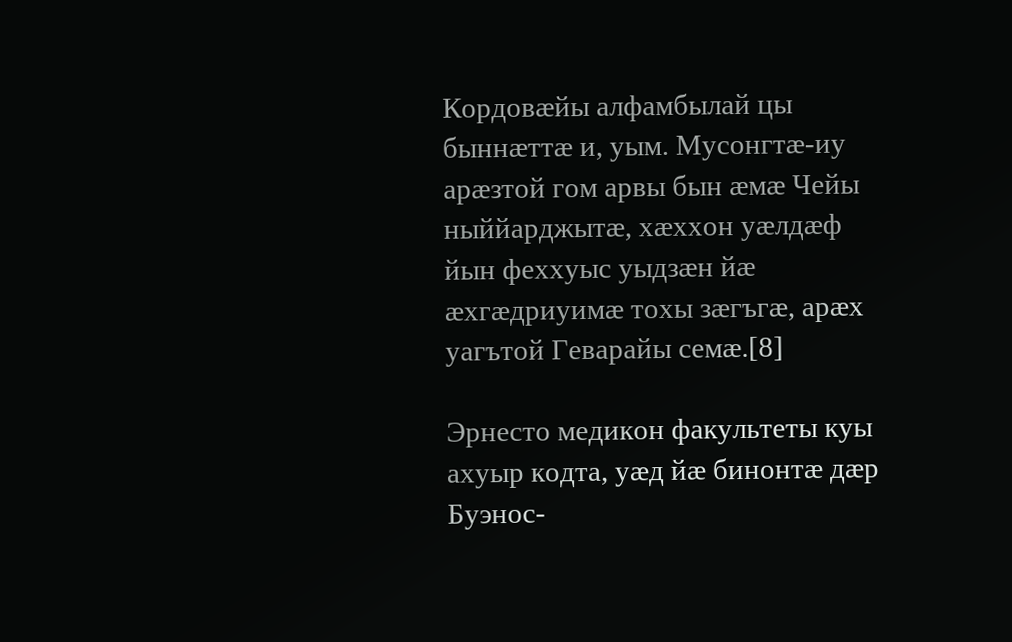Кордовæйы алфамбылай цы быннæттæ и, уым. Мусонгтæ-иу арæзтой гом арвы бын æмæ Чейы ныййарджытæ, хæххон уæлдæф йын феххуыс уыдзæн йæ æхгæдриуимæ тохы зæгъгæ, арæх уагътой Геварайы семæ.[8]

Эрнесто медикон факультеты куы ахуыр кодта, уæд йæ бинонтæ дæр Буэнос-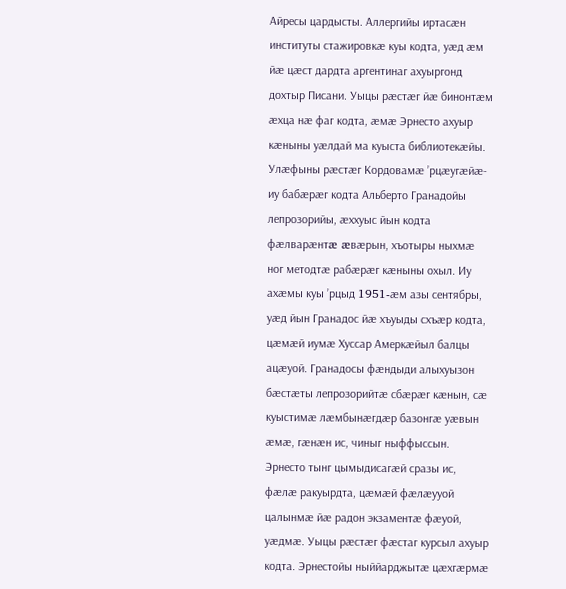Айресы цардысты. Аллергийы иртасæн институты стажировкæ куы кодта, уæд æм йæ цæст дардта аргентинаг ахуыргонд дохтыр Писани. Уыцы рæстæг йæ бинонтæм æхца нæ фаг кодта, æмæ Эрнесто ахуыр кæныны уæлдай ма куыста библиотекæйы. Улæфыны рæстæг Кордовамæ ’рцæугæйæ-иу бабæрæг кодта Альберто Гранадойы лепрозорийы, æххуыс йын кодта фæлварæнтæ æвæрын, хъотыры ныхмæ ног методтæ рабæрæг кæныны охыл. Иу ахæмы куы ’рцыд 1951-æм азы сентябры, уæд йын Гранадос йæ хъуыды схъæр кодта, цæмæй иумæ Хуссар Амеркæйыл балцы ацæуой. Гранадосы фæндыди алыхуызон бæстæты лепрозорийтæ сбæрæг кæнын, сæ куыстимæ лæмбынæгдæр базонгæ уæвын æмæ, гæнæн ис, чиныг ныффыссын. Эрнесто тынг цымыдисагæй сразы ис, фæлæ ракуырдта, цæмæй фæлæууой цалынмæ йæ радон экзаментæ фæуой, уæдмæ. Уыцы рæстæг фæстаг курсыл ахуыр кодта. Эрнестойы ныййарджытæ цæхгæрмæ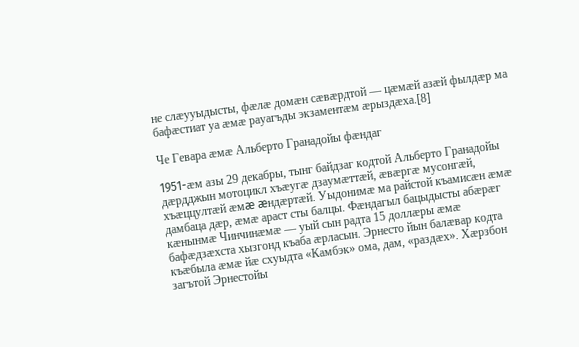не слæууыдысты, фæлæ домæн сæвæрдтой — цæмæй азæй фылдæр ма бафæстиат уа æмæ рауагъды экзаментæм æрыздæха.[8]

Че Гевара æмæ Альберто Гранадойы фæндаг

1951-æм азы 29 декабры, тынг байдзаг кодтой Альберто Гранадойы дæрдджын мотоцикл хъæугæ дзаумæттæй, æвæргæ мусонгæй, хъæццултæй æмæ æндæртæй. Уыдонимæ ма райстой къамисæн æмæ дамбаца дæр, æмæ араст сты балцы. Фæндагыл бацыдысты абæрæг кæнынмæ Чинчинæмæ — уый сын радта 15 доллæры æмæ бафæдзæхста хызгонд къаба æрласын. Эрнесто йын балæвар кодта къæбыла æмæ йæ схуыдта «Камбэк» ома, дам, «раздæх». Хæрзбон загътой Эрнестойы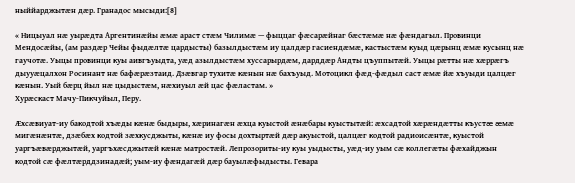ныййарджытæн дæр. Гранадос мысыди:[8]

« Ницыуал нæ уырæдта Аргентинæйы æмæ араст стæм Чилимæ — фыццаг фæсарæйнаг бæстæмæ нæ фæндагыл. Провинци Мендосæйы, (ам раздæр Чейы фыдæлтæ цардысты) базылдыстæм иу цалдæр гасиендæмæ, кастыстæм куыд цæрынц æмæ кусынц нæ гаучотæ. Уыцы провинци куы аивгъуыдта, уæд азылдыстæм хуссарырдæм, дарддæр Андты цъуппытæй. Уыцы рæтты нæ хæррæгъ дыууæцалхон Росинант нæ бафæрæзтаид. Дзæвгар тухитæ кæнын нæ бахъуыд. Мотоцикл фæд-фæдыл саст æмæ йæ хъуыди цалцæг кæнын. Уый бæрц йыл нæ цыдыстæм, нæхиуыл æй цас фæластам. »
Хурæскаст Мачу-Пикчуйыл, Перу.

Æхсæвиуат-иу бакодтой хъæды кæнæ быдыры, хæринагæн æхца куыстой æнæбары куыстытæй: æхсадтой хæрæндæтты къустæ æмæ мигæнæнтæ, дзæбæх кодтой зæхкусджыты, кæнæ иу фосы дохтыртæй дæр акуыстой, цалцæг кодтой радиоисæнтæ, куыстой уаргъæвæрджытæй, уаргъхæсджытæй кæнæ матростæй. Лепрозориты-иу куы уыдысты, уæд-иу уым сæ коллегæты фæхайджын кодтой сæ фæлтæрддзинадæй; уым-иу фæндагæй дæр бауылæфыдысты. Гевара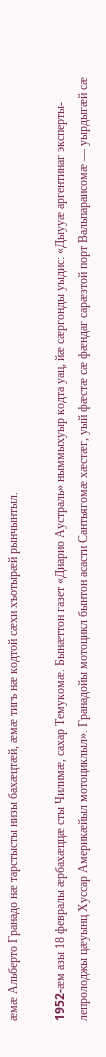æмæ Альберто Гранадо нæ тарстысты низы бахæцтæй, æмæ тигъ нæ кодтой сæхи хъотырæй рынчынтыл.

1952-æм азы 18 февралы æрбахæццæ сты Чилимæ, сахар Темукомæ. Бынæттон газет «Диарио Аустраль» ныммыхуыр кодта уац, йæ сæргонды уыдис: «Дыууæ аргентинаг эксперты-лепролоджы цæуынц Хуссар Америкæйыл мотоциклыл». Гранадойы мотоцикл бынтон асасти Сантьягомæ хæстæг, уый фæстæ сæ фæндаг сарæзтой порт Вальпараисомæ — уырдыгæй сæ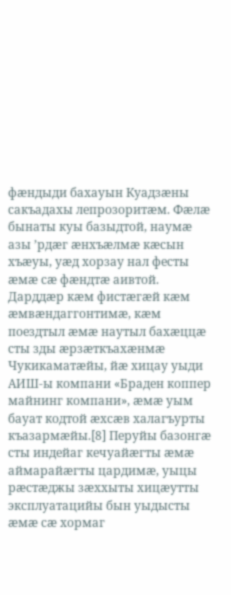фæндыди бахауын Куадзæны сакъадахы лепрозоритæм. Фæлæ бынаты куы базыдтой, наумæ азы ’рдæг æнхъæлмæ кæсын хъæуы, уæд хорзау нал фесты æмæ сæ фæндтæ аивтой. Дарддæр кæм фистæгæй кæм æмвæндаггонтимæ, кæм поездтыл æмæ наутыл бахæццæ сты зды æрзæткъахæнмæ Чукикаматæйы, йæ хицау уыди АИШ-ы компани «Браден коппер майнинг компани», æмæ уым бауат кодтой æхсæв халагъурты къазармæйы.[8] Перуйы базонгæ сты индейаг кечуайæгты æмæ аймарайæгты цардимæ, уыцы рæстæджы зæххыты хицæутты эксплуатацийы бын уыдысты æмæ сæ хормаг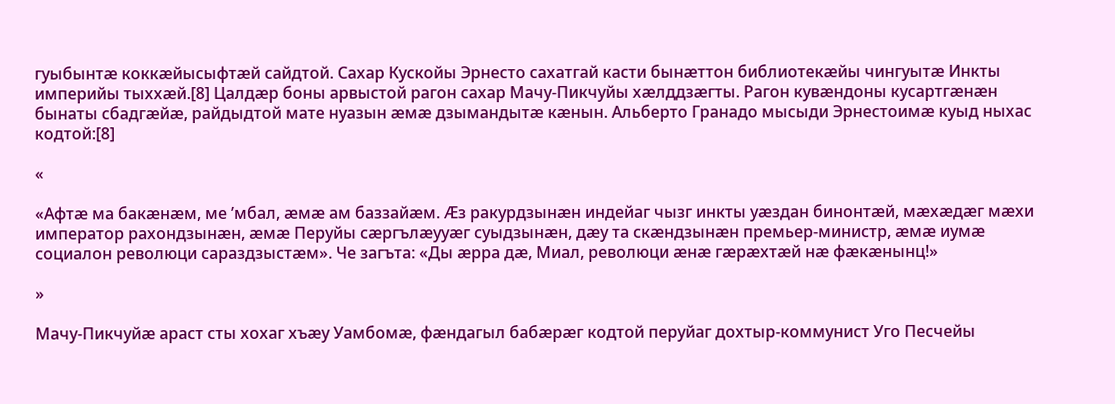гуыбынтæ коккæйысыфтæй сайдтой. Сахар Кускойы Эрнесто сахатгай касти бынæттон библиотекæйы чингуытæ Инкты империйы тыххæй.[8] Цалдæр боны арвыстой рагон сахар Мачу-Пикчуйы хæлддзæгты. Рагон кувæндоны кусартгæнæн бынаты сбадгæйæ, райдыдтой мате нуазын æмæ дзымандытæ кæнын. Альберто Гранадо мысыди Эрнестоимæ куыд ныхас кодтой:[8]

«

«Афтæ ма бакæнæм, ме ’мбал, æмæ ам баззайæм. Æз ракурдзынæн индейаг чызг инкты уæздан бинонтæй, мæхæдæг мæхи император рахондзынæн, æмæ Перуйы сæргълæууæг суыдзынæн, дæу та скæндзынæн премьер-министр, æмæ иумæ социалон революци сараздзыстæм». Че загъта: «Ды æрра дæ, Миал, революци æнæ гæрæхтæй нæ фæкæнынц!»

»

Мачу-Пикчуйæ араст сты хохаг хъæу Уамбомæ, фæндагыл бабæрæг кодтой перуйаг дохтыр-коммунист Уго Песчейы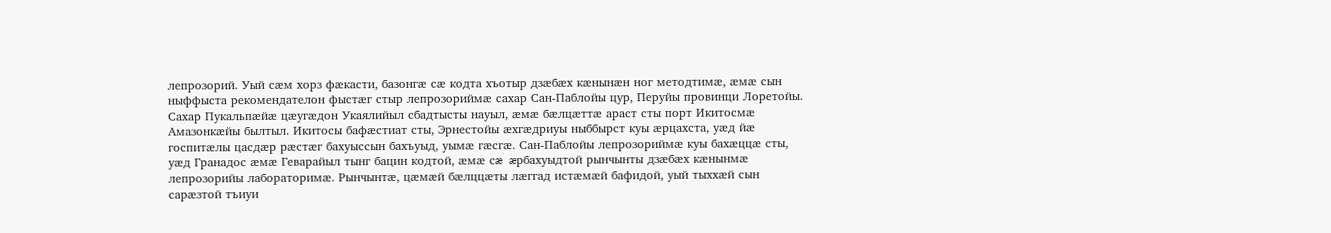лепрозорий. Уый сæм хорз фæкасти, базонгæ сæ кодта хъотыр дзæбæх кæнынæн ног методтимæ, æмæ сын ныффыста рекомендателон фыстæг стыр лепрозориймæ сахар Сан-Паблойы цур, Перуйы провинци Лоретойы. Сахар Пукальпæйæ цæугæдон Укаялийыл сбадтысты науыл, æмæ бæлцæттæ араст сты порт Икитосмæ Амазонкæйы былтыл. Икитосы бафæстиат сты, Эрнестойы æхгæдриуы ныббырст куы æрцахста, уæд йæ госпитæлы цасдæр рæстæг бахуыссын бахъуыд, уымæ гæсгæ. Сан-Паблойы лепрозориймæ куы бахæццæ сты, уæд Гранадос æмæ Геварайыл тынг бацин кодтой, æмæ сæ æрбахуыдтой рынчынты дзæбæх кæнынмæ лепрозорийы лабораторимæ. Рынчынтæ, цæмæй бæлццæты лæггад истæмæй бафидой, уый тыххæй сын сарæзтой тъиуи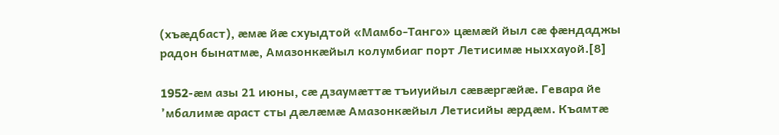(хъæдбаст), æмæ йæ схуыдтой «Мамбо-Танго» цæмæй йыл сæ фæндаджы радон бынатмæ, Амазонкæйыл колумбиаг порт Летисимæ ныххауой.[8]

1952-æм азы 21 июны, сæ дзаумæттæ тъиуийыл сæвæргæйæ. Гевара йе ’мбалимæ араст сты дæлæмæ Амазонкæйыл Летисийы æрдæм. Къамтæ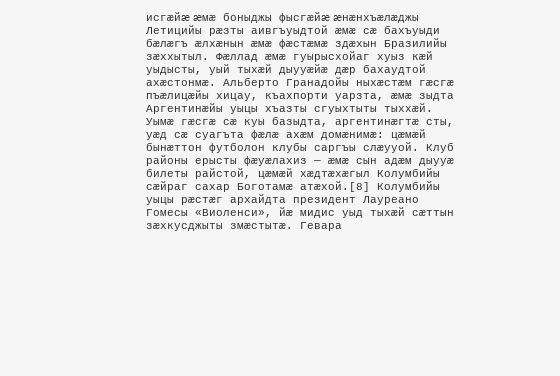исгæйæ æмæ боныджы фысгæйæ æнæнхъæлæджы Летицийы рæзты аивгъуыдтой æмæ сæ бахъуыди бæлæгъ æлхæнын æмæ фæстæмæ здæхын Бразилийы зæххытыл. Фæллад æмæ гуырысхойаг хуыз кæй уыдысты, уый тыхæй дыууæйæ дæр бахаудтой ахæстонмæ. Альберто Гранадойы ныхæстæм гæсгæ пъæлицæйы хицау, къахпорти уарзта, æмæ зыдта Аргентинæйы уыцы хъазты сгуыхтыты тыххæй. Уымæ гæсгæ сæ куы базыдта, аргентинæгтæ сты, уæд сæ суагъта фæлæ ахæм домæнимæ: цæмæй бынæттон футболон клубы саргъы слæууой. Клуб районы ерысты фæуæлахиз — æмæ сын адæм дыууæ билеты райстой, цæмæй хæдтæхæгыл Колумбийы сæйраг сахар Боготамæ атæхой.[8] Колумбийы уыцы рæстæг архайдта президент Лауреано Гомесы «Виоленси», йæ мидис уыд тыхæй сæттын зæхкусджыты змæстытæ. Гевара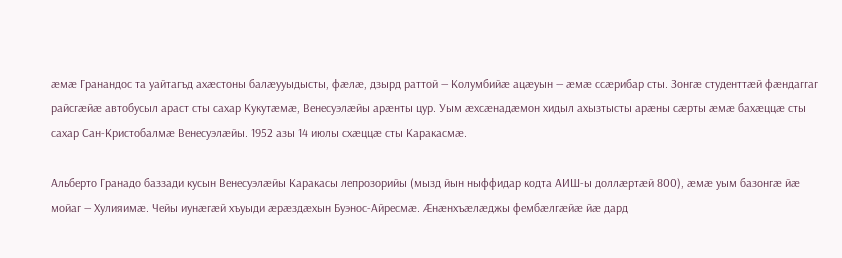æмæ Гранандос та уайтагъд ахæстоны балæууыдысты, фæлæ, дзырд раттой — Колумбийæ ацæуын — æмæ ссæрибар сты. Зонгæ студенттæй фæндаггаг райсгæйæ автобусыл араст сты сахар Кукутæмæ, Венесуэлæйы арæнты цур. Уым æхсæнадæмон хидыл ахызтысты арæны сæрты æмæ бахæццæ сты сахар Сан-Кристобалмæ Венесуэлæйы. 1952 азы 14 июлы схæццæ сты Каракасмæ.

Альберто Гранадо баззади кусын Венесуэлæйы Каракасы лепрозорийы (мызд йын ныффидар кодта АИШ-ы доллæртæй 800), æмæ уым базонгæ йæ мойаг — Хулияимæ. Чейы иунæгæй хъуыди æрæздæхын Буэнос-Айресмæ. Æнæнхъæлæджы фембæлгæйæ йæ дард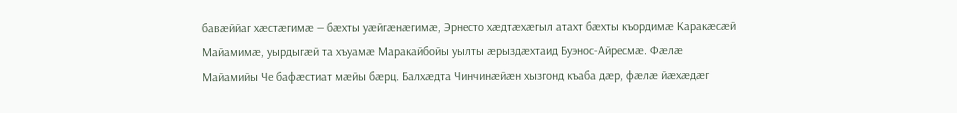бавæййаг хæстæгимæ — бæхты уæйгæнæгимæ, Эрнесто хæдтæхæгыл атахт бæхты къордимæ Каракæсæй Майамимæ, уырдыгæй та хъуамæ Маракайбойы уылты æрыздæхтаид Буэнос-Айресмæ. Фæлæ Майамийы Че бафæстиат мæйы бæрц. Балхæдта Чинчинæйæн хызгонд къаба дæр, фæлæ йæхæдæг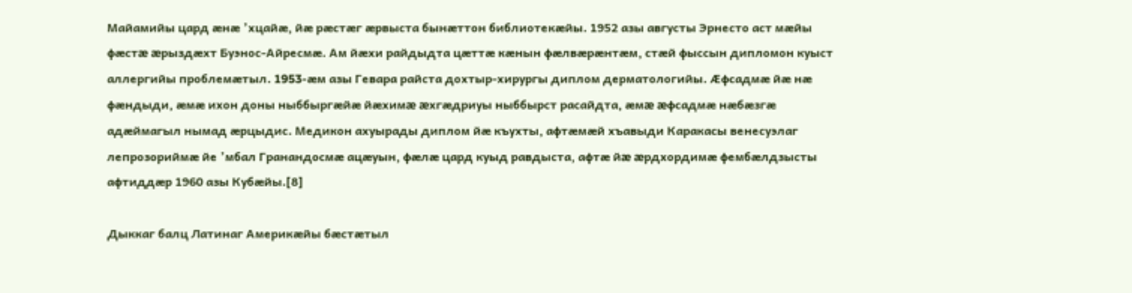Майамийы цард æнæ ’хцайæ, йæ рæстæг æрвыста бынæттон библиотекæйы. 1952 азы августы Эрнесто аст мæйы фæстæ æрыздæхт Буэнос-Айресмæ. Ам йæхи райдыдта цæттæ кæнын фæлвæрæнтæм, стæй фыссын дипломон куыст аллергийы проблемæтыл. 1953-æм азы Гевара райста дохтыр-хирургы диплом дерматологийы. Æфсадмæ йæ нæ фæндыди, æмæ ихон доны ныббыргæйæ йæхимæ æхгæдриуы ныббырст расайдта, æмæ æфсадмæ нæбæзгæ адæймагыл нымад æрцыдис. Медикон ахуырады диплом йæ къухты, афтæмæй хъавыди Каракасы венесуэлаг лепрозориймæ йе ’мбал Гранандосмæ ацæуын, фæлæ цард куыд равдыста, афтæ йæ æрдхордимæ фембæлдзысты афтиддæр 1960 азы Кубæйы.[8]

Дыккаг балц Латинаг Америкæйы бæстæтыл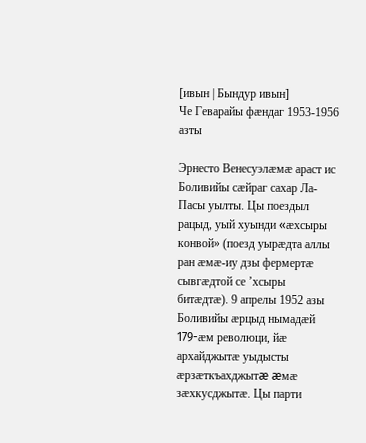[ивын | Бындур ивын]
Че Геварайы фæндаг 1953-1956 азты

Эрнесто Венесуэлæмæ араст ис Боливийы сæйраг сахар Ла-Пасы уылты. Цы поездыл рацыд, уый хуынди «æхсыры конвой» (поезд уырæдта аллы ран æмæ-иу дзы фермертæ сывгæдтой се ’хсыры битæдтæ). 9 апрелы 1952 азы Боливийы æрцыд нымадæй 179-æм революци, йæ архайджытæ уыдысты æрзæткъахджытæ æмæ зæхкусджытæ. Цы парти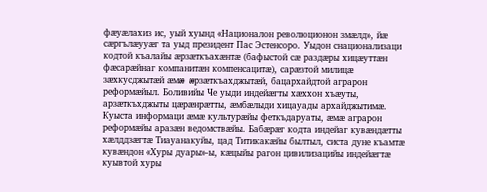фæуæлахиз ис, уый хуынд «Националон революционон змæлд», йæ сæргълæууæг та уыд президент Пас Эстенсоро. Уыдон снационализаци кодтой къалайы æрзæткъахæнтæ (бафыстой сæ раздæры хицæуттæн фæсарæйнаг компанитæн компенсацитæ), сарæзтой милицæ зæхкусджытæй æмæ æрзæткъахджытæй, бацархайдтой аграрон реформæйыл. Боливийы Че уыди индейæгты хæххон хъæуты, арзæткъхджыты цæрæнрæтты, æмбæлыди хицауады архайджытимæ. Куыста информаци æмæ культурæйы феткъдаруаты, æмæ аграрон реформæйы аразæн ведомствæйы. Бабæрæг кодта индейаг кувæндæтты хæлддзæгтæ Тиауанакуйы, цад Титикакæйы былтыл, систа дуне къамтæ кувæндон «Хуры дуары»-ы, кæцыйы рагон цивилизацийы индейæгтæ куывтой хуры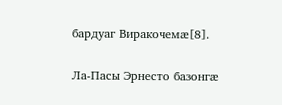бардуаг Виракочемæ[8].

Ла-Пасы Эрнесто базонгæ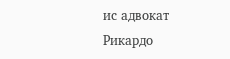ис адвокат Рикардо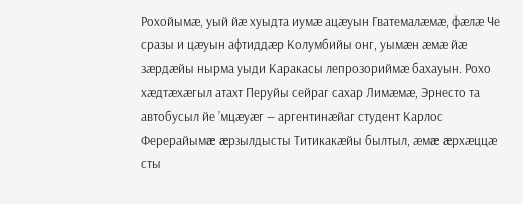Рохойымæ, уый йæ хуыдта иумæ ацæуын Гватемалæмæ, фæлæ Че сразы и цæуын афтиддæр Колумбийы онг, уымæн æмæ йæ зæрдæйы нырма уыди Каракасы лепрозориймæ бахауын. Рохо хæдтæхæгыл атахт Перуйы сейраг сахар Лимæмæ, Эрнесто та автобусыл йе ’мцæуæг — аргентинæйаг студент Карлос Ферерайымæ æрзылдысты Титикакæйы былтыл, æмæ æрхæццæ сты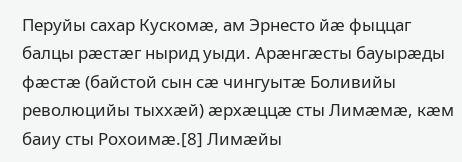Перуйы сахар Кускомæ, ам Эрнесто йæ фыццаг балцы рæстæг нырид уыди. Арæнгæсты бауырæды фæстæ (байстой сын сæ чингуытæ Боливийы революцийы тыххæй) æрхæццæ сты Лимæмæ, кæм баиу сты Рохоимæ.[8] Лимæйы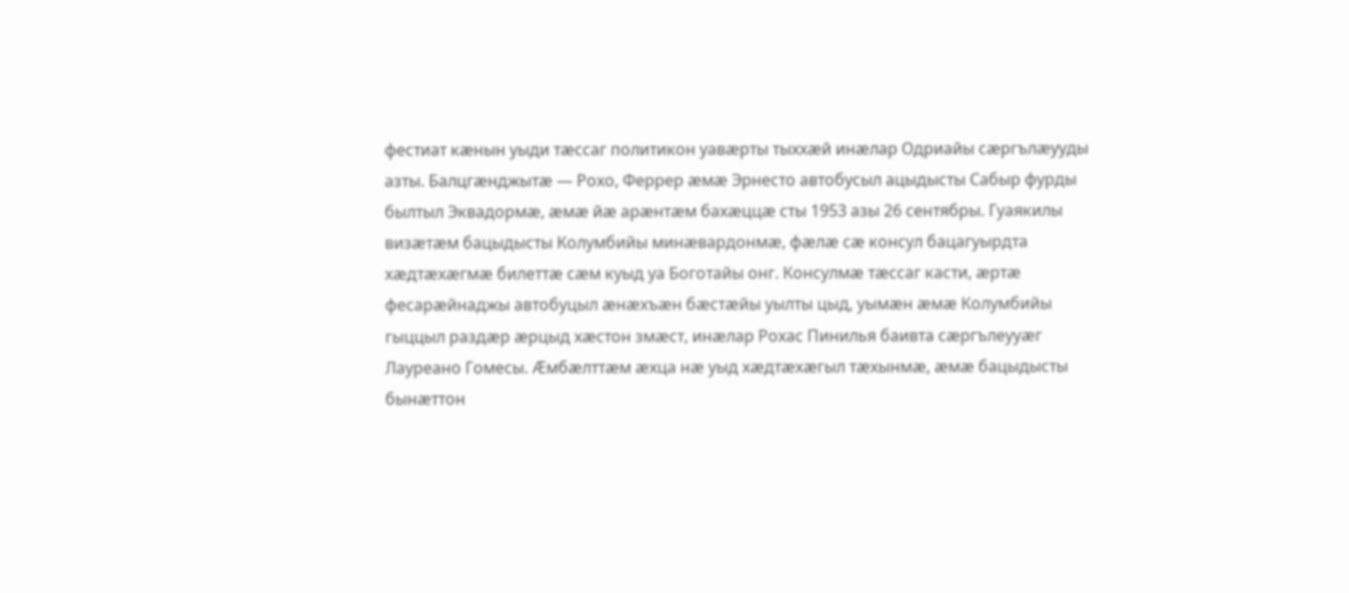фестиат кæнын уыди тæссаг политикон уавæрты тыххæй инæлар Одриайы сæргълæууды азты. Балцгæнджытæ — Рохо, Феррер æмæ Эрнесто автобусыл ацыдысты Сабыр фурды былтыл Эквадормæ, æмæ йæ арæнтæм бахæццæ сты 1953 азы 26 сентябры. Гуаякилы визæтæм бацыдысты Колумбийы минæвардонмæ, фæлæ сæ консул бацагуырдта хæдтæхæгмæ билеттæ сæм куыд уа Боготайы онг. Консулмæ тæссаг касти, æртæ фесарæйнаджы автобуцыл æнæхъæн бæстæйы уылты цыд, уымæн æмæ Колумбийы гыццыл раздæр æрцыд хæстон змæст, инæлар Рохас Пинилья баивта сæргълеууæг Лауреано Гомесы. Æмбæлттæм æхца нæ уыд хæдтæхæгыл тæхынмæ, æмæ бацыдысты бынæттон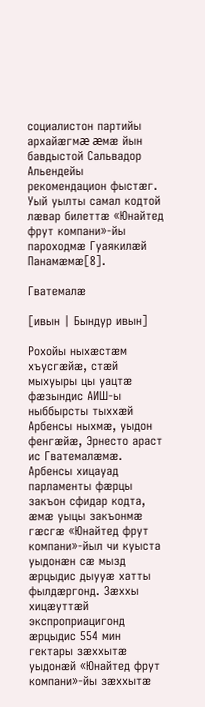социалистон партийы архайæгмæ æмæ йын бавдыстой Сальвадор Альендейы рекомендацион фыстæг. Уый уылты самал кодтой лæвар билеттæ «Юнайтед фрут компани»-йы пароходмæ Гуаякилæй Панамæмæ[8].

Гватемалæ

[ивын | Бындур ивын]

Рохойы ныхæстæм хъусгæйæ, стæй мыхуыры цы уацтæ фæзындис АИШ-ы ныббырсты тыххæй Арбенсы ныхмæ, уыдон фенгæйæ, Эрнесто араст ис Гватемалæмæ. Арбенсы хицауад парламенты фæрцы закъон сфидар кодта, æмæ уыцы закъонмæ гæсгæ «Юнайтед фрут компани»-йыл чи куыста уыдонæн сæ мызд æрцыдис дыууæ хатты фылдæргонд. Зæххы хицæуттæй экспроприацигонд æрцыдис 554 мин гектары зæххытæ уыдонæй «Юнайтед фрут компани»-йы зæххытæ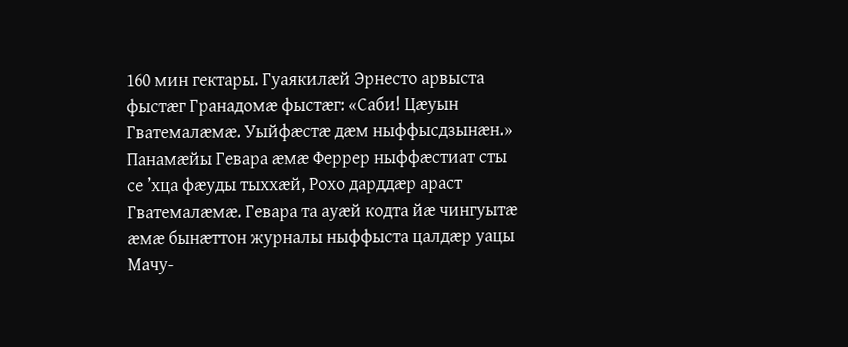160 мин гектары. Гуаякилæй Эрнесто арвыста фыстæг Гранадомæ фыстæг: «Саби! Цæуын Гватемалæмæ. Уыйфæстæ дæм ныффысдзынæн.» Панамæйы Гевара æмæ Феррер ныффæстиат сты се ’хца фæуды тыххæй, Рохо дарддæр араст Гватемалæмæ. Гевара та ауæй кодта йæ чингуытæ æмæ бынæттон журналы ныффыста цалдæр уацы Мачу-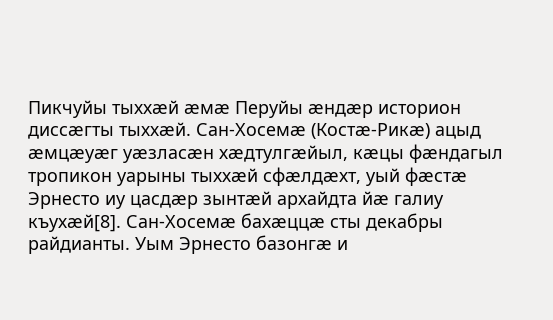Пикчуйы тыххæй æмæ Перуйы æндæр историон диссæгты тыххæй. Сан-Хосемæ (Костæ-Рикæ) ацыд æмцæуæг уæзласæн хæдтулгæйыл, кæцы фæндагыл тропикон уарыны тыххæй сфæлдæхт, уый фæстæ Эрнесто иу цасдæр зынтæй архайдта йæ галиу къухæй[8]. Сан-Хосемæ бахæццæ сты декабры райдианты. Уым Эрнесто базонгæ и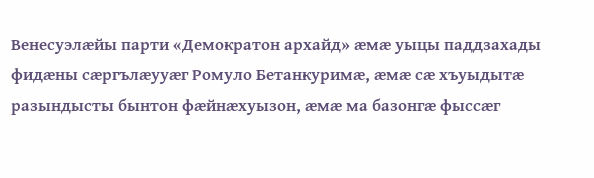Венесуэлæйы парти «Демократон архайд» æмæ уыцы паддзахады фидæны сæргълæууæг Ромуло Бетанкуримæ, æмæ сæ хъуыдытæ разындысты бынтон фæйнæхуызон, æмæ ма базонгæ фыссæг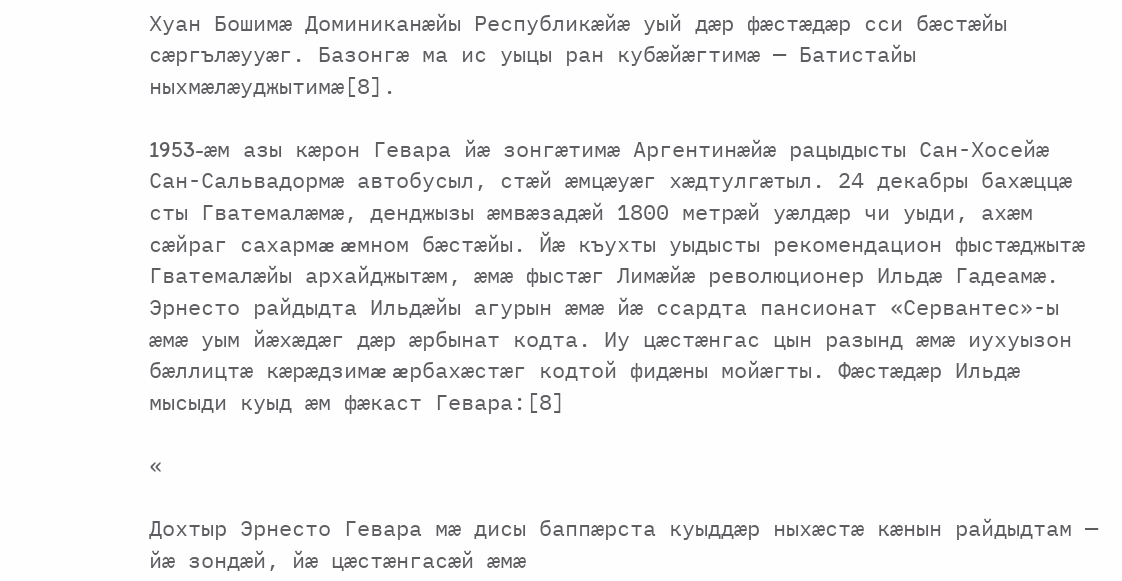Хуан Бошимæ Доминиканæйы Республикæйæ уый дæр фæстæдæр сси бæстæйы сæргълæууæг. Базонгæ ма ис уыцы ран кубæйæгтимæ — Батистайы ныхмæлæуджытимæ[8].

1953-æм азы кæрон Гевара йæ зонгæтимæ Аргентинæйæ рацыдысты Сан-Хосейæ Сан-Сальвадормæ автобусыл, стæй æмцæуæг хæдтулгæтыл. 24 декабры бахæццæ сты Гватемалæмæ, денджызы æмвæзадæй 1800 метрæй уæлдæр чи уыди, ахæм сæйраг сахармæ æмном бæстæйы. Йæ къухты уыдысты рекомендацион фыстæджытæ Гватемалæйы архайджытæм, æмæ фыстæг Лимæйæ революционер Ильдæ Гадеамæ. Эрнесто райдыдта Ильдæйы агурын æмæ йæ ссардта пансионат «Сервантес»-ы æмæ уым йæхæдæг дæр æрбынат кодта. Иу цæстæнгас цын разынд æмæ иухуызон бæллицтæ кæрæдзимæ æрбахæстæг кодтой фидæны мойæгты. Фæстæдæр Ильдæ мысыди куыд æм фæкаст Гевара:[8]

«

Дохтыр Эрнесто Гевара мæ дисы баппæрста куыддæр ныхæстæ кæнын райдыдтам — йæ зондæй, йæ цæстæнгасæй æмæ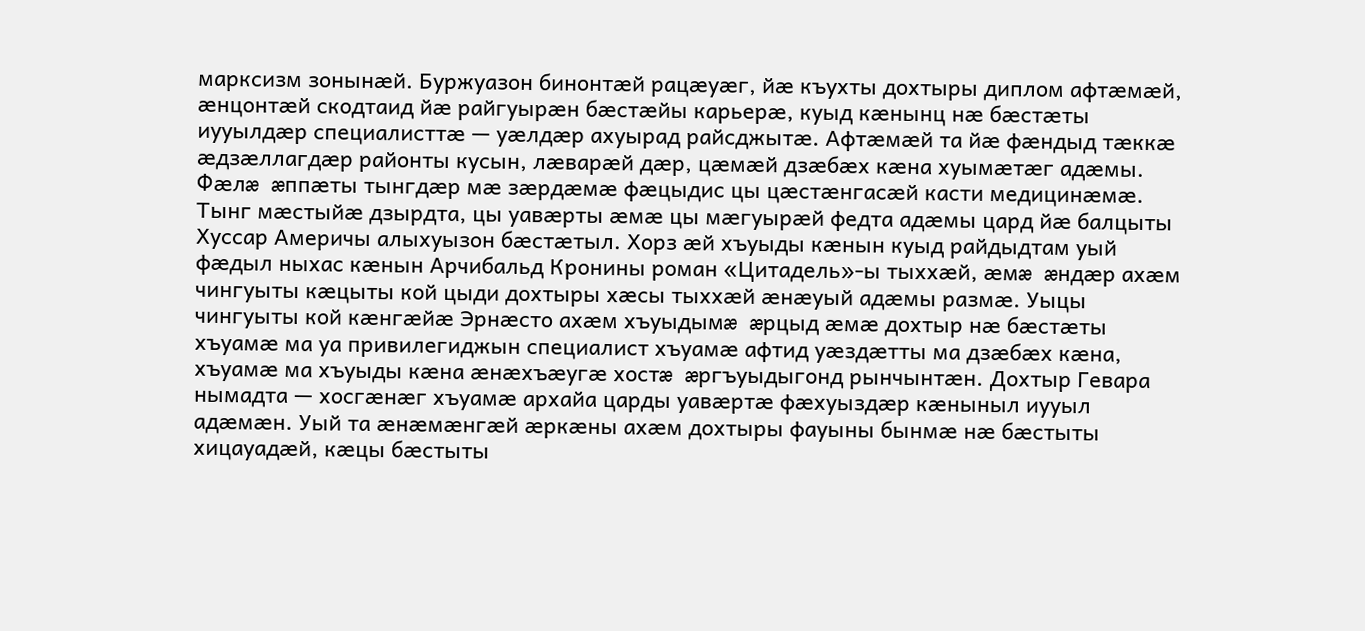марксизм зонынæй. Буржуазон бинонтæй рацæуæг, йæ къухты дохтыры диплом афтæмæй, æнцонтæй скодтаид йæ райгуырæн бæстæйы карьерæ, куыд кæнынц нæ бæстæты иууылдæр специалисттæ — уæлдæр ахуырад райсджытæ. Афтæмæй та йæ фæндыд тæккæ æдзæллагдæр районты кусын, лæварæй дæр, цæмæй дзæбæх кæна хуымæтæг адæмы. Фæлæ æппæты тынгдæр мæ зæрдæмæ фæцыдис цы цæстæнгасæй касти медицинæмæ. Тынг мæстыйæ дзырдта, цы уавæрты æмæ цы мæгуырæй федта адæмы цард йæ балцыты Хуссар Америчы алыхуызон бæстæтыл. Хорз æй хъуыды кæнын куыд райдыдтам уый фæдыл ныхас кæнын Арчибальд Кронины роман «Цитадель»-ы тыххæй, æмæ æндæр ахæм чингуыты кæцыты кой цыди дохтыры хæсы тыххæй æнæуый адæмы размæ. Уыцы чингуыты кой кæнгæйæ Эрнæсто ахæм хъуыдымæ æрцыд æмæ дохтыр нæ бæстæты хъуамæ ма уа привилегиджын специалист хъуамæ афтид уæздæтты ма дзæбæх кæна, хъуамæ ма хъуыды кæна æнæхъæугæ хостæ æргъуыдыгонд рынчынтæн. Дохтыр Гевара нымадта — хосгæнæг хъуамæ архайа царды уавæртæ фæхуыздæр кæныныл иууыл адæмæн. Уый та æнæмæнгæй æркæны ахæм дохтыры фауыны бынмæ нæ бæстыты хицауадæй, кæцы бæстыты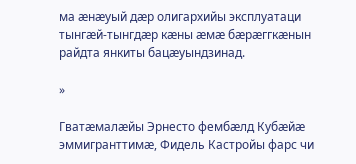ма æнæуый дæр олигархийы эксплуатаци тынгæй-тынгдæр кæны æмæ бæрæггкæнын райдта янкиты бацæуындзинад.

»

Гватæмалæйы Эрнесто фембæлд Кубæйæ эммигранттимæ, Фидель Кастройы фарс чи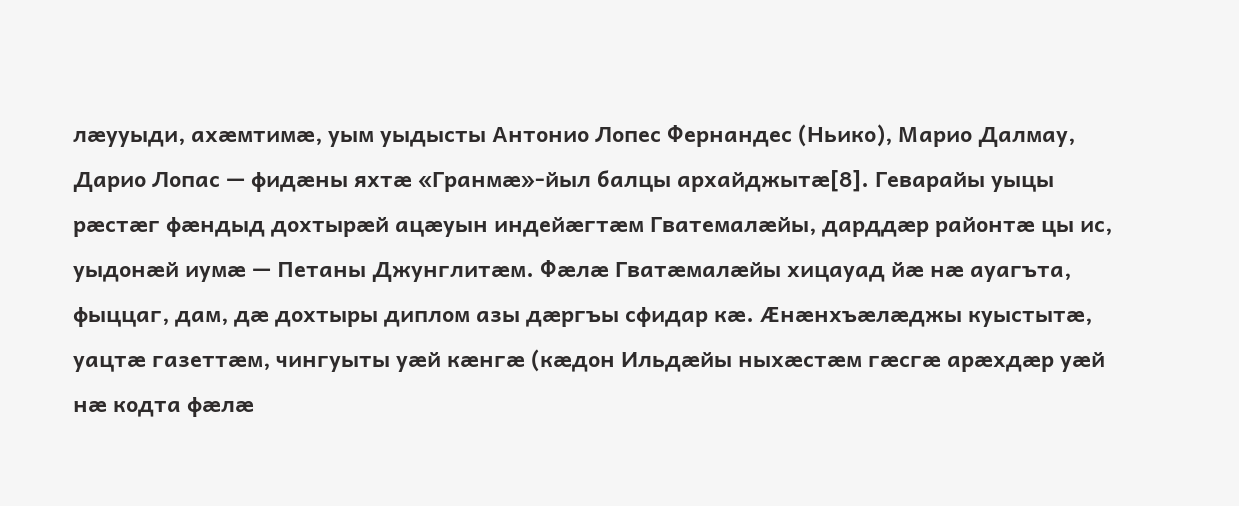лæууыди, ахæмтимæ, уым уыдысты Антонио Лопес Фернандес (Ньико), Марио Далмау, Дарио Лопас — фидæны яхтæ «Гранмæ»-йыл балцы архайджытæ[8]. Геварайы уыцы рæстæг фæндыд дохтырæй ацæуын индейæгтæм Гватемалæйы, дарддæр районтæ цы ис, уыдонæй иумæ — Петаны Джунглитæм. Фæлæ Гватæмалæйы хицауад йæ нæ ауагъта, фыццаг, дам, дæ дохтыры диплом азы дæргъы сфидар кæ. Æнæнхъæлæджы куыстытæ, уацтæ газеттæм, чингуыты уæй кæнгæ (кæдон Ильдæйы ныхæстæм гæсгæ арæхдæр уæй нæ кодта фæлæ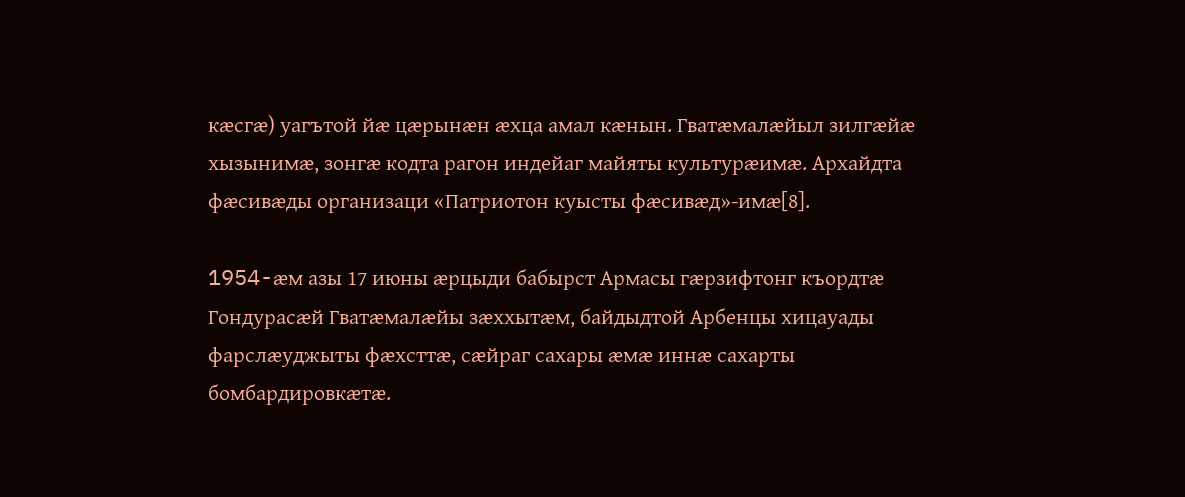кæсгæ) уагътой йæ цæрынæн æхца амал кæнын. Гватæмалæйыл зилгæйæ хызынимæ, зонгæ кодта рагон индейаг майяты культурæимæ. Архайдта фæсивæды организаци «Патриотон куысты фæсивæд»-имæ[8].

1954-æм азы 17 июны æрцыди бабырст Армасы гæрзифтонг къордтæ Гондурасæй Гватæмалæйы зæххытæм, байдыдтой Арбенцы хицауады фарслæуджыты фæхсттæ, сæйраг сахары æмæ иннæ сахарты бомбардировкæтæ.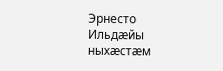Эрнесто Ильдæйы ныхæстæм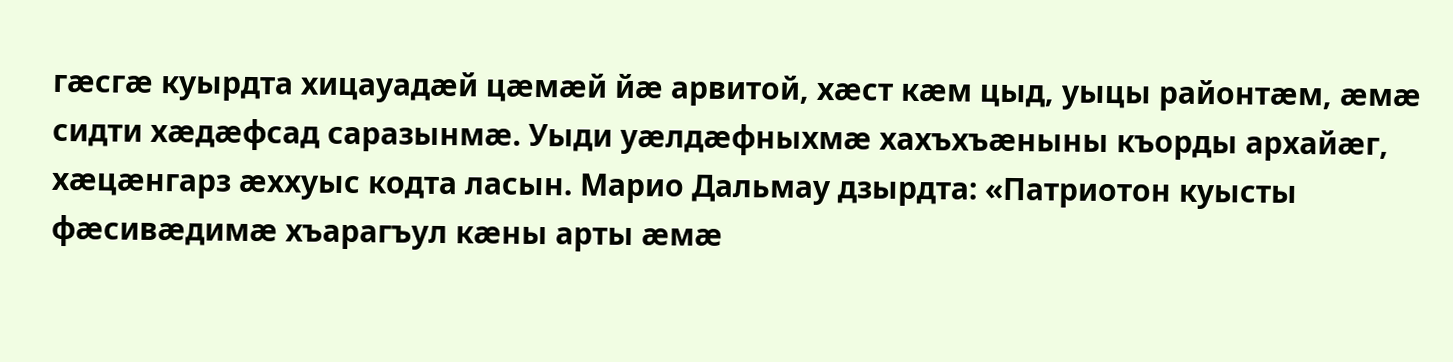гæсгæ куырдта хицауадæй цæмæй йæ арвитой, хæст кæм цыд, уыцы районтæм, æмæ сидти хæдæфсад саразынмæ. Уыди уæлдæфныхмæ хахъхъæныны къорды архайæг, хæцæнгарз æххуыс кодта ласын. Марио Дальмау дзырдта: «Патриотон куысты фæсивæдимæ хъарагъул кæны арты æмæ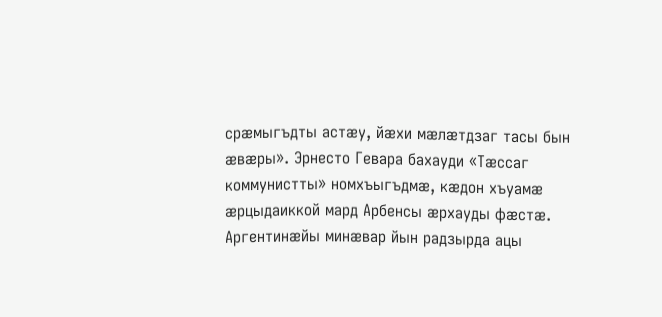срæмыгъдты астæу, йæхи мæлæтдзаг тасы бын æвæры». Эрнесто Гевара бахауди «Тæссаг коммунистты» номхъыгъдмæ, кæдон хъуамæ æрцыдаиккой мард Арбенсы æрхауды фæстæ. Аргентинæйы минæвар йын радзырда ацы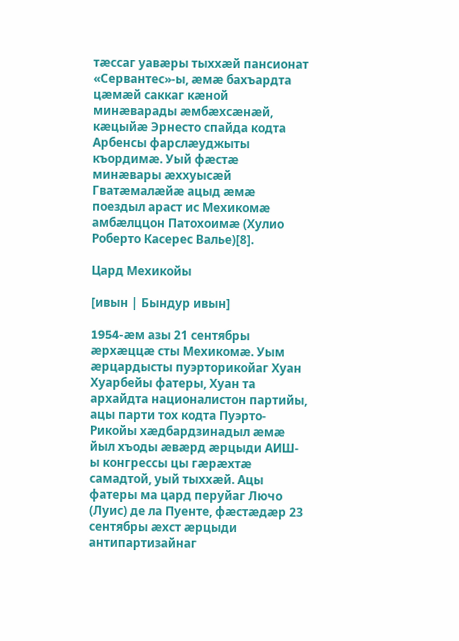тæссаг уавæры тыххæй пансионат «Сервантес»-ы, æмæ бахъардта цæмæй саккаг кæной минæварады æмбæхсæнæй, кæцыйæ Эрнесто спайда кодта Арбенсы фарслæуджыты къордимæ. Уый фæстæ минæвары æххуысæй Гватæмалæйæ ацыд æмæ поездыл араст ис Мехикомæ амбæлццон Патохоимæ (Хулио Роберто Касерес Валье)[8].

Цард Мехикойы

[ивын | Бындур ивын]

1954-æм азы 21 сентябры æрхæццæ сты Мехикомæ. Уым æрцардысты пуэрторикойаг Хуан Хуарбейы фатеры, Хуан та архайдта националистон партийы, ацы парти тох кодта Пуэрто-Рикойы хæдбардзинадыл æмæ йыл хъоды æвæрд æрцыди АИШ-ы конгрессы цы гæрæхтæ самадтой, уый тыххæй. Ацы фатеры ма цард перуйаг Лючо (Луис) де ла Пуенте, фæстæдæр 23 сентябры æхст æрцыди антипартизайнаг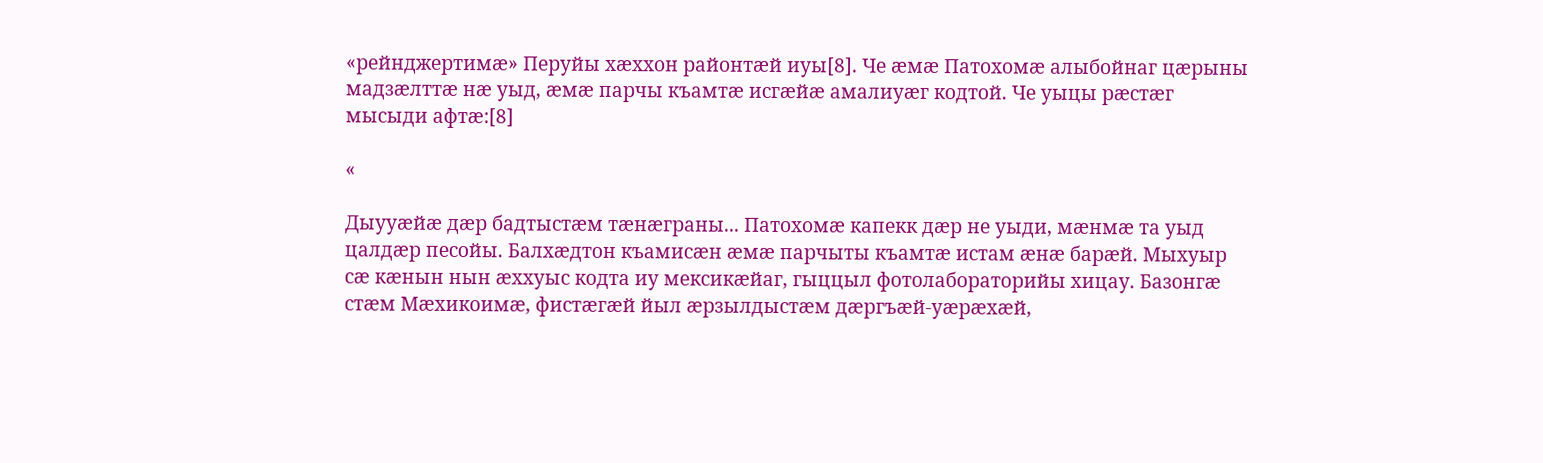«рейнджертимæ» Перуйы хæххон районтæй иуы[8]. Че æмæ Патохомæ алыбойнаг цæрыны мадзæлттæ нæ уыд, æмæ парчы къамтæ исгæйæ амалиуæг кодтой. Че уыцы рæстæг мысыди афтæ:[8]

«

Дыууæйæ дæр бадтыстæм тæнæграны... Патохомæ капекк дæр не уыди, мæнмæ та уыд цалдæр песойы. Балхæдтон къамисæн æмæ парчыты къамтæ истам æнæ барæй. Мыхуыр сæ кæнын нын æххуыс кодта иу мексикæйаг, гыццыл фотолабораторийы хицау. Базонгæ стæм Мæхикоимæ, фистæгæй йыл æрзылдыстæм дæргъæй-уæрæхæй,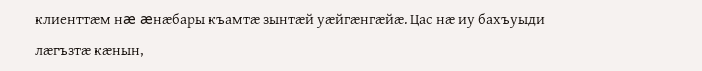клиенттæм нæ æнæбары къамтæ зынтæй уæйгæнгæйæ. Цас нæ иу бахъуыди лæгъзтæ кæнын,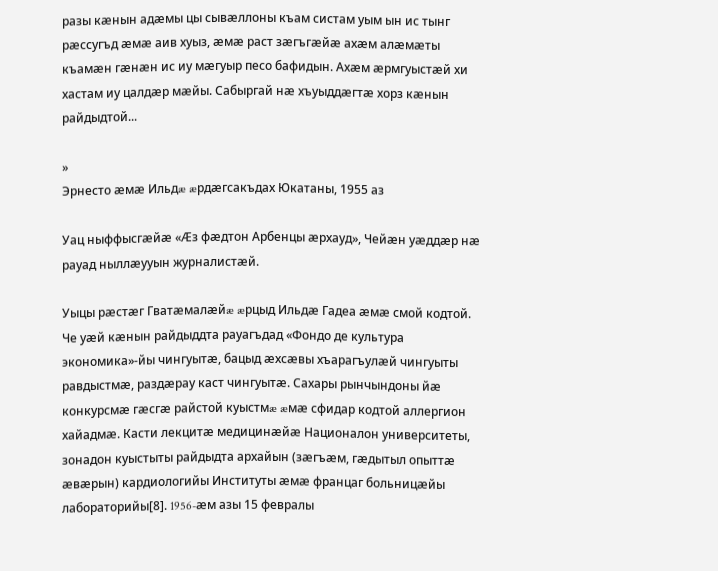разы кæнын адæмы цы сывæллоны къам систам уым ын ис тынг рæссугъд æмæ аив хуыз, æмæ раст зæгъгæйæ ахæм алæмæты къамæн гæнæн ис иу мæгуыр песо бафидын. Ахæм æрмгуыстæй хи хастам иу цалдæр мæйы. Сабыргай нæ хъуыддæгтæ хорз кæнын райдыдтой...

»
Эрнесто æмæ Ильдæ æрдæгсакъдах Юкатаны, 1955 аз

Уац ныффысгæйæ «Æз фæдтон Арбенцы æрхауд», Чейæн уæддæр нæ рауад ныллæууын журналистæй.

Уыцы рæстæг Гватæмалæйæ æрцыд Ильдæ Гадеа æмæ смой кодтой. Че уæй кæнын райдыддта рауагъдад «Фондо де культура экономика»-йы чингуытæ, бацыд æхсæвы хъарагъулæй чингуыты равдыстмæ, раздæрау каст чингуытæ. Сахары рынчындоны йæ конкурсмæ гæсгæ райстой куыстмæ æмæ сфидар кодтой аллергион хайадмæ. Касти лекцитæ медицинæйæ Националон университеты, зонадон куыстыты райдыдта архайын (зæгъæм, гæдытыл опыттæ æвæрын) кардиологийы Институты æмæ францаг больницæйы лабораторийы[8]. 1956-æм азы 15 февралы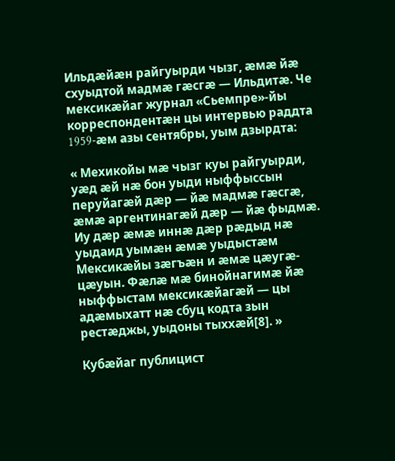Ильдæйæн райгуырди чызг, æмæ йæ схуыдтой мадмæ гæсгæ — Ильдитæ. Че мексикæйаг журнал «Сьемпре»-йы корреспондентæн цы интервью раддта 1959-æм азы сентябры, уым дзырдта:

« Мехикойы мæ чызг куы райгуырди, уæд æй нæ бон уыди ныффыссын перуйагæй дæр — йæ мадмæ гæсгæ, æмæ аргентинагæй дæр — йæ фыдмæ. Иу дæр æмæ иннæ дæр рæдыд нæ уыдаид уымæн æмæ уыдыстæм Мексикæйы зæгъæн и æмæ цæугæ-цæуын. Фæлæ мæ бинойнагимæ йæ ныффыстам мексикæйагæй — цы адæмыхатт нæ сбуц кодта зын рестæджы, уыдоны тыххæй[8]. »

Кубæйаг публицист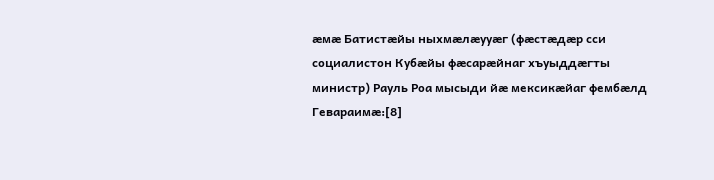æмæ Батистæйы ныхмæлæууæг (фæстæдæр сси социалистон Кубæйы фæсарæйнаг хъуыддæгты министр) Рауль Роа мысыди йæ мексикæйаг фембæлд Гевараимæ:[8]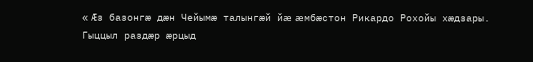« Æз базонгæ дæн Чейымæ талынгæй йæ æмбæстон Рикардо Рохойы хæдзары. Гыццыл раздæр æрцыд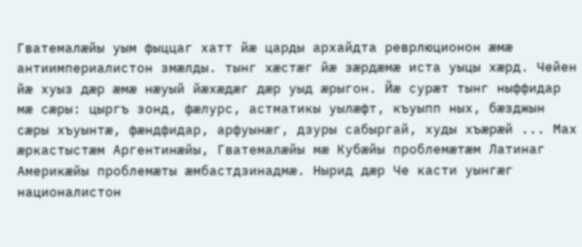Гватемалæйы уым фыццаг хатт йæ царды архайдта реврлюционон æмæ антиимпериалистон змæлды. тынг хæстæг йæ зæрдæмæ иста уыцы хæрд. Чейен йæ хуыз дæр æмæ нæуый йæхæдæг дæр уыд æрыгон. Йæ сурæт тынг ныффидар мæ сæры: цыргъ зонд, фæлурс, астматикы уылæфт, къуыпп ных, бæзджын сæры хъуынтæ, фæндфидар, арфуынæг, дзуры сабыргай, худы хъæрæй ... Мах æркастыстæм Аргентинæйы, Гватемалæйы мæ Кубæйы проблемæтæм Латинаг Америкæйы проблемæты æмбастдзинадмæ. Нырид дæр Че касти уынгæг националистон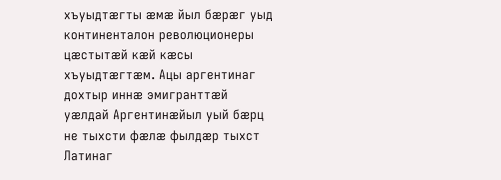хъуыдтæгты æмæ йыл бæрæг уыд континенталон революционеры цæстытæй кæй кæсы хъуыдтæгтæм. Ацы аргентинаг дохтыр иннæ эмигранттæй уæлдай Аргентинæйыл уый бæрц не тыхсти фæлæ фылдæр тыхст Латинаг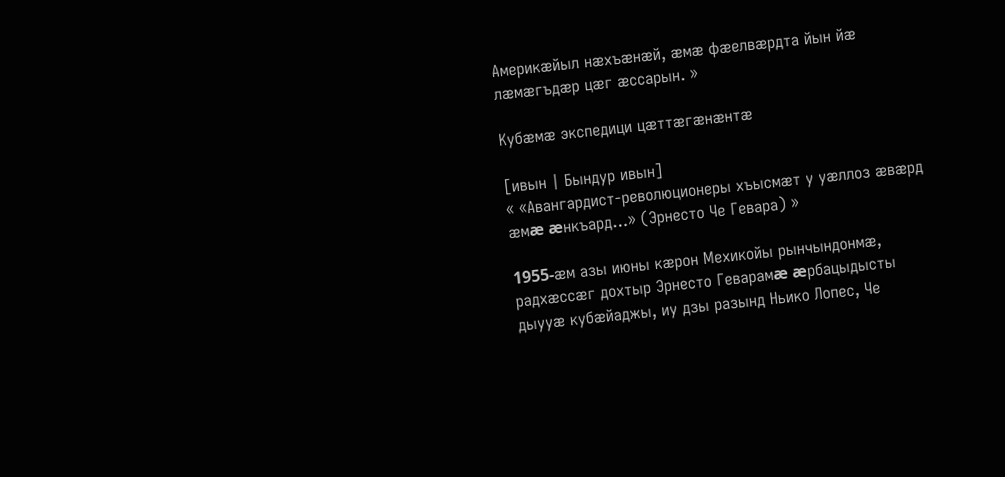Америкæйыл нæхъæнæй, æмæ фæелвæрдта йын йæ лæмæгъдæр цæг æссарын. »

Кубæмæ экспедици цæттæгæнæнтæ

[ивын | Бындур ивын]
« «Авангардист-революционеры хъысмæт у уæллоз æвæрд æмæ æнкъард…» (Эрнесто Че Гевара) »

1955-æм азы июны кæрон Мехикойы рынчындонмæ, радхæссæг дохтыр Эрнесто Геварамæ æрбацыдысты дыууæ кубæйаджы, иу дзы разынд Ньико Лопес, Че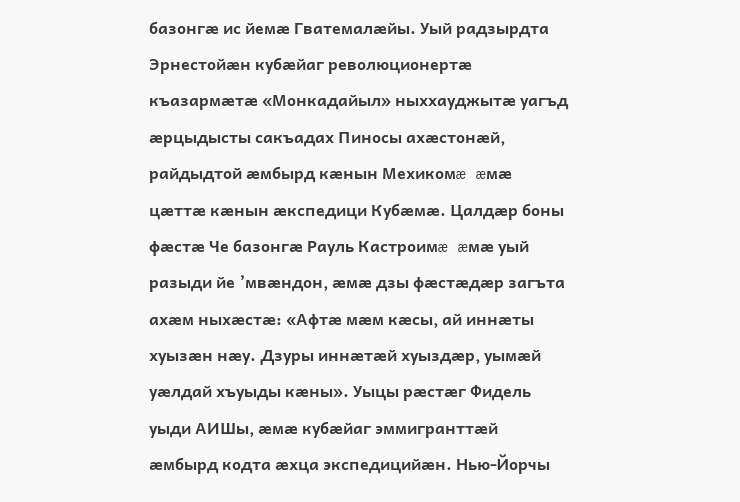базонгæ ис йемæ Гватемалæйы. Уый радзырдта Эрнестойæн кубæйаг революционертæ къазармæтæ «Монкадайыл» ныххауджытæ уагъд æрцыдысты сакъадах Пиносы ахæстонæй, райдыдтой æмбырд кæнын Мехикомæ æмæ цæттæ кæнын æкспедици Кубæмæ. Цалдæр боны фæстæ Че базонгæ Рауль Кастроимæ æмæ уый разыди йе ’мвæндон, æмæ дзы фæстæдæр загъта ахæм ныхæстæ: «Афтæ мæм кæсы, ай иннæты хуызæн нæу. Дзуры иннæтæй хуыздæр, уымæй уæлдай хъуыды кæны». Уыцы рæстæг Фидель уыди АИШы, æмæ кубæйаг эммигранттæй æмбырд кодта æхца экспедицийæн. Нью-Йорчы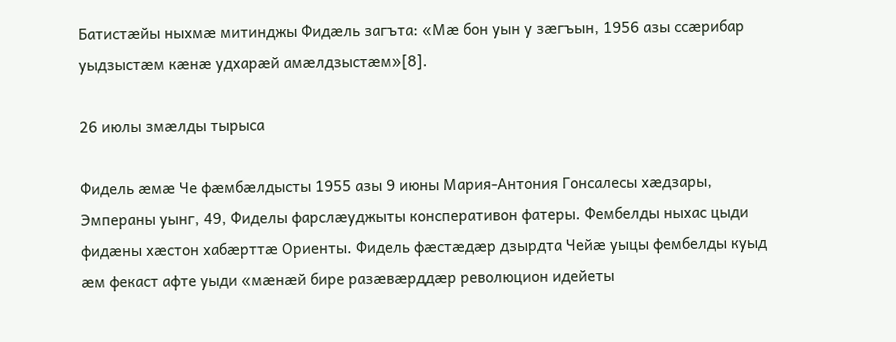Батистæйы ныхмæ митинджы Фидæль загъта: «Мæ бон уын у зæгъын, 1956 азы ссæрибар уыдзыстæм кæнæ удхарæй амæлдзыстæм»[8].

26 июлы змæлды тырыса

Фидель æмæ Че фæмбæлдысты 1955 азы 9 июны Мария-Антония Гонсалесы хæдзары, Эмпераны уынг, 49, Фиделы фарслæуджыты консперативон фатеры. Фембелды ныхас цыди фидæны хæстон хабæрттæ Ориенты. Фидель фæстæдæр дзырдта Чейæ уыцы фембелды куыд æм фекаст афте уыди «мæнæй бире разæвæрддæр революцион идейеты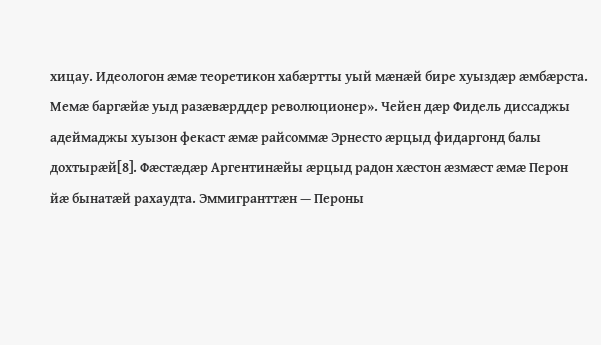хицау. Идеологон æмæ теоретикон хабæртты уый мæнæй бире хуыздæр æмбæрста. Мемæ баргæйæ уыд разæвæрддер революционер». Чейен дæр Фидель диссаджы адеймаджы хуызон фекаст æмæ райсоммæ Эрнесто æрцыд фидаргонд балы дохтырæй[8]. Фæстæдæр Аргентинæйы æрцыд радон хæстон æзмæст æмæ Перон йæ бынатæй рахаудта. Эммигранттæн — Пероны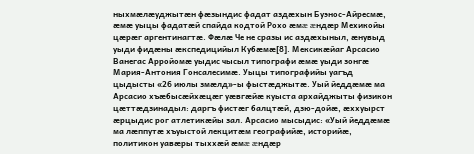ныхмæлæуджытæн фæзындис фадат аздæхын Буэнос-Айресмæ, æмæ уыцы фадатæй спайда кодтой Рохо æмæ æндæр Мехикойы цæрæг аргентинагтæ. Фæлæ Че не сразы ис аздæхыныл, æнувыд уыди фидæны æкспедицийыл Кубæмæ[8]. Мексикæйаг Арсасио Ванегас Арройомæ уыдис чысыл типографи æмæ уыди зонгæ Мария-Антония Гонсалесимæ. Уыцы типографийы уагъд цыдысты «26 июлы змæлд»-ы фыстæджытæ. Уый йеддæмæ ма Арсасио хъæбысæйхæцæг уæвгæйæ куыста архайджыты физикон цæттæдзинадыл: даргъ фистæг балцтæй, дзю-дойæ, æххуырст æрцыдис рог атлетикæйы зал. Арсасио мысыдис: «Уый йеддæмæ ма лæппутæ хъуыстой лекцитæм географийæ, историйæ, политикон уавæры тыххæй æмæ æндæр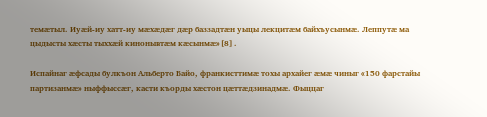темæтыл. Иуæй-иу хатт-иу мæхæдæг дæр баззадтæн уыцы лекцитæм байхъусынмæ. Леппутæ ма цыдысты хæсты тыххæй кинонывтæм кæсынмæ»[8].

Испайнаг æфсады булкъон Альберто Байо, франкисттимæ тохы архайег æмæ чиныг «150 фарстайы партизанмæ» ныффыссæг, касти къорды хæстон цæттæдзинадмæ. Фыццаг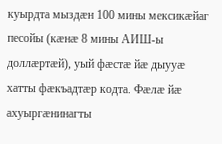куырдта мыздæн 100 мины мексикæйаг песойы (кæнæ 8 мины АИШ-ы доллæртæй), уый фæстæ йæ дыууæ хатты фæкъадтæр кодта. Фæлæ йæ ахуыргæнинагты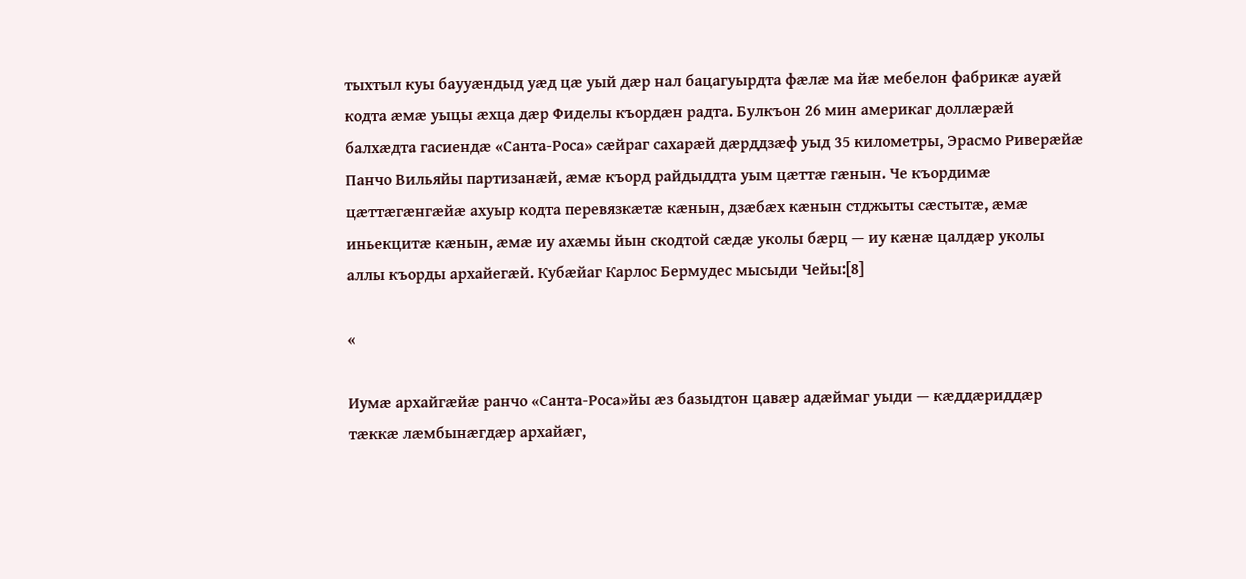тыхтыл куы баууæндыд уæд цæ уый дæр нал бацагуырдта фæлæ ма йæ мебелон фабрикæ ауæй кодта æмæ уыцы æхца дæр Фиделы къордæн радта. Булкъон 26 мин америкаг доллæрæй балхæдта гасиендæ «Санта-Роса» сæйраг сахарæй дæрддзæф уыд 35 километры, Эрасмо Риверæйæ Панчо Вильяйы партизанæй, æмæ къорд райдыддта уым цæттæ гæнын. Че къордимæ цæттæгæнгæйæ ахуыр кодта перевязкæтæ кæнын, дзæбæх кæнын стджыты сæстытæ, æмæ иньекцитæ кæнын, æмæ иу ахæмы йын скодтой сæдæ уколы бæрц — иу кæнæ цалдæр уколы аллы къорды архайегæй. Кубæйаг Карлос Бермудес мысыди Чейы:[8]

«

Иумæ архайгæйæ ранчо «Санта-Роса»йы æз базыдтон цавæр адæймаг уыди — кæддæриддæр тæккæ лæмбынæгдæр архайæг,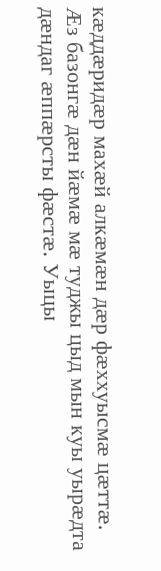кæддæридæр махæй алкæмæн дæр фæххуысмæ цæттæ. Æз базонгæ дæн йæмæ мæ туджы цыд мын куы уырæдта дæндаг æппæрсты фæстæ. Уыцы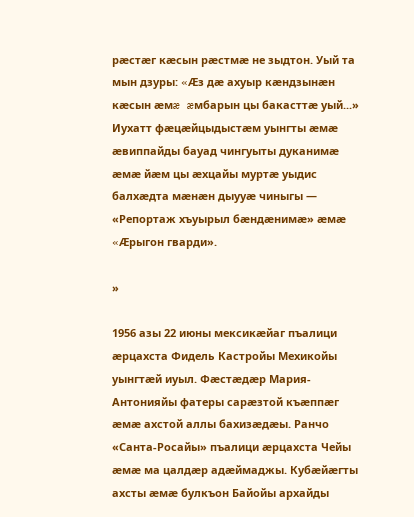рæстæг кæсын рæстмæ не зыдтон. Уый та мын дзуры: «Æз дæ ахуыр кæндзынæн кæсын æмæ æмбарын цы бакасттæ уый...» Иухатт фæцæйцыдыстæм уынгты æмæ æвиппайды бауад чингуыты дуканимæ æмæ йæм цы æхцайы муртæ уыдис балхæдта мæнæн дыууæ чиныгы — «Репортаж хъуырыл бæндæнимæ» æмæ «Æрыгон гварди».

»

1956 азы 22 июны мексикæйаг пъалици æрцахста Фидель Кастройы Мехикойы уынгтæй иуыл. Фæстæдæр Мария-Антонияйы фатеры сарæзтой къæппæг æмæ ахстой аллы бахизæдæы. Ранчо «Санта-Росайы» пъалици æрцахста Чейы æмæ ма цалдæр адæймаджы. Кубæйæгты ахсты æмæ булкъон Байойы архайды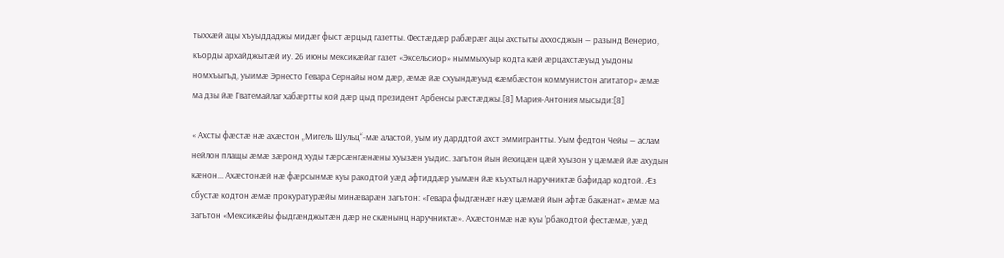тыххæй ацы хъуыддаджы мидæг фыст æрцыд газетты. Фестæдæр рабæрæг ацы ахстыты аххосджын — разынд Венерио, къорды архайджытæй иу. 26 июны мексикæйаг газет «Эксельсиор» ныммыхуыр кодта кæй æрцахстæуыд уыдоны номхъыгъд, уыимæ Эрнесто Гевара Сернайы ном дæр, æмæ йæ схуындæуыд «æмбæстон коммунистон агитатор» æмæ ма дзы йæ Гватемайлаг хабæртты кой дæр цыд президент Арбенсы рæстæджы.[8] Мария-Антония мысыди:[8]

« Ахсты фæстæ нæ ахæстон „Мигель Шульц“-мæ аластой, уым иу дарддтой ахст эммигрантты. Уым федтон Чейы — аслам нейлон плащы æмæ зæронд худы тæрсæнгæнæны хуызæн уыдис. загътон йын йехицæн цæй хуызон у цæмæй йæ ахудын кæнон... Ахæстонæй нæ фæрсынмæ куы ракодтой уæд афтиддæр уымæн йæ къухтыл наручниктæ бафидар кодтой. Æз сбустæ кодтон æмæ прокуратурæйы минæварæн загътон: «Гевара фыдгæнæг нæу цæмæй йын афтæ бакæнат» æмæ ма загътон «Мексикæйы фыдгæнджытæн дæр не скæнынц наручниктæ». Ахæстонмæ нæ куы ’рбакодтой фестæмæ, уæд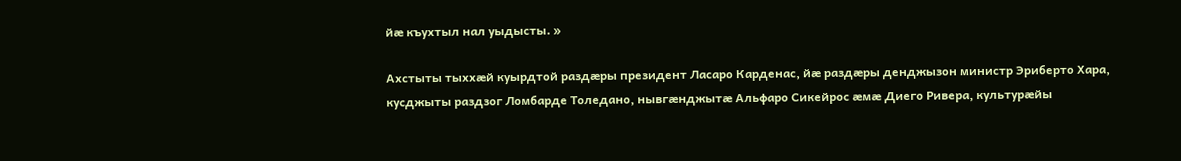йæ къухтыл нал уыдысты. »

Ахстыты тыххæй куырдтой раздæры президент Ласаро Карденас, йæ раздæры денджызон министр Эриберто Хара, кусджыты раздзог Ломбарде Толедано, нывгæнджытæ Альфаро Сикейрос æмæ Диего Ривера, культурæйы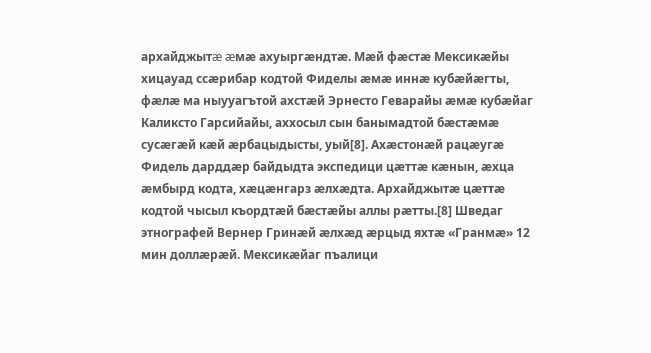архайджытæ æмæ ахуыргæндтæ. Мæй фæстæ Мексикæйы хицауад ссæрибар кодтой Фиделы æмæ иннæ кубæйæгты, фæлæ ма ныууагътой ахстæй Эрнесто Геварайы æмæ кубæйаг Каликсто Гарсийайы, аххосыл сын банымадтой бæстæмæ сусæгæй кæй æрбацыдысты, уый[8]. Ахæстонæй рацæугæ Фидель дарддæр байдыдта экспедици цæттæ кæнын, æхца æмбырд кодта, хæцæнгарз æлхæдта. Архайджытæ цæттæ кодтой чысыл къордтæй бæстæйы аллы рæтты.[8] Шведаг этнографей Вернер Гринæй æлхæд æрцыд яхтæ «Гранмæ» 12 мин доллæрæй. Мексикæйаг пъалици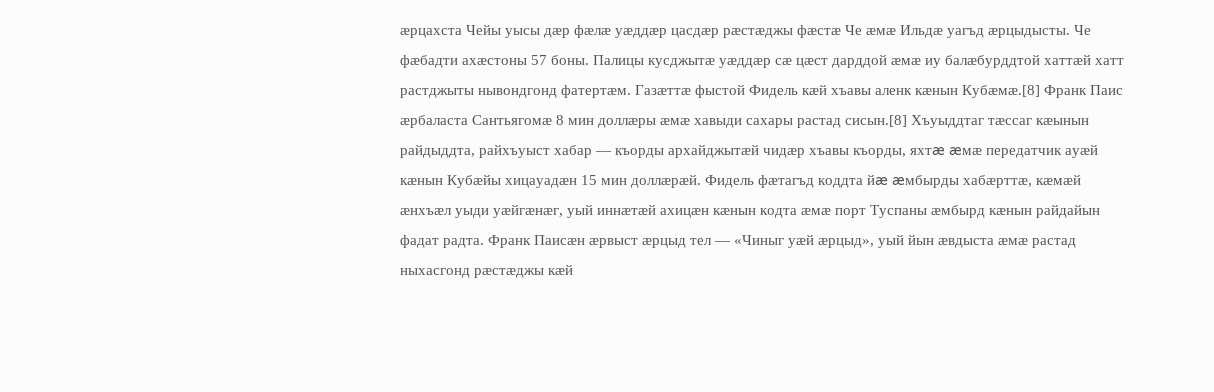æрцахста Чейы уысы дæр фæлæ уæддæр цасдæр рæстæджы фæстæ Че æмæ Ильдæ уагъд æрцыдысты. Че фæбадти ахæстоны 57 боны. Палицы кусджытæ уæддæр сæ цæст дарддой æмæ иу балæбурддтой хаттæй хатт растджыты нывондгонд фатертæм. Газæттæ фыстой Фидель кæй хъавы аленк кæнын Кубæмæ.[8] Франк Паис æрбаласта Сантьягомæ 8 мин доллæры æмæ хавыди сахары растад сисын.[8] Хъуыддтаг тæссаг кæынын райдыддта, райхъуыст хабар — къорды архайджытæй чидæр хъавы къорды, яхтæ æмæ передатчик ауæй кæнын Кубæйы хицауадæн 15 мин доллæрæй. Фидель фæтагъд коддта йæ æмбырды хабæрттæ, кæмæй æнхъæл уыди уæйгæнæг, уый иннæтæй ахицæн кæнын кодта æмæ порт Туспаны æмбырд кæнын райдайын фадат радта. Франк Паисæн æрвыст æрцыд тел — «Чиныг уæй æрцыд», уый йын æвдыста æмæ растад ныхасгонд рæстæджы кæй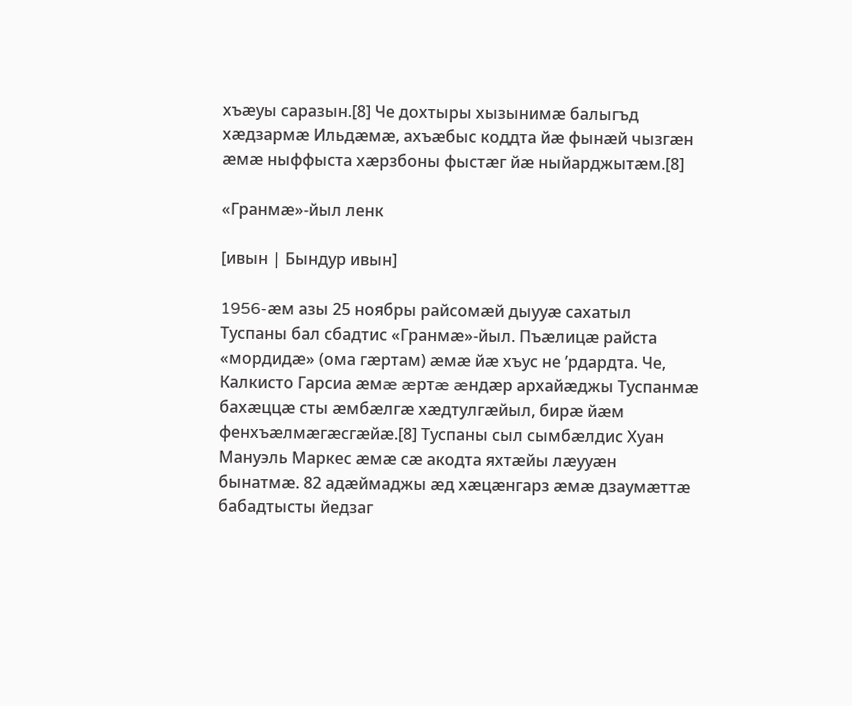хъæуы саразын.[8] Че дохтыры хызынимæ балыгъд хæдзармæ Ильдæмæ, ахъæбыс коддта йæ фынæй чызгæн æмæ ныффыста хæрзбоны фыстæг йæ ныйарджытæм.[8]

«Гранмæ»-йыл ленк

[ивын | Бындур ивын]

1956-æм азы 25 ноябры райсомæй дыууæ сахатыл Туспаны бал сбадтис «Гранмæ»-йыл. Пъæлицæ райста «мордидæ» (ома гæртам) æмæ йæ хъус не ’рдардта. Че, Калкисто Гарсиа æмæ æртæ æндæр архайæджы Туспанмæ бахæццæ сты æмбæлгæ хæдтулгæйыл, бирæ йæм фенхъæлмæгæсгæйæ.[8] Туспаны сыл сымбæлдис Хуан Мануэль Маркес æмæ сæ акодта яхтæйы лæууæн бынатмæ. 82 адæймаджы æд хæцæнгарз æмæ дзаумæттæ бабадтысты йедзаг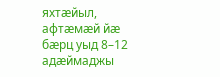яхтæйыл, афтæмæй йæ бæрц уыд 8–12 адæймаджы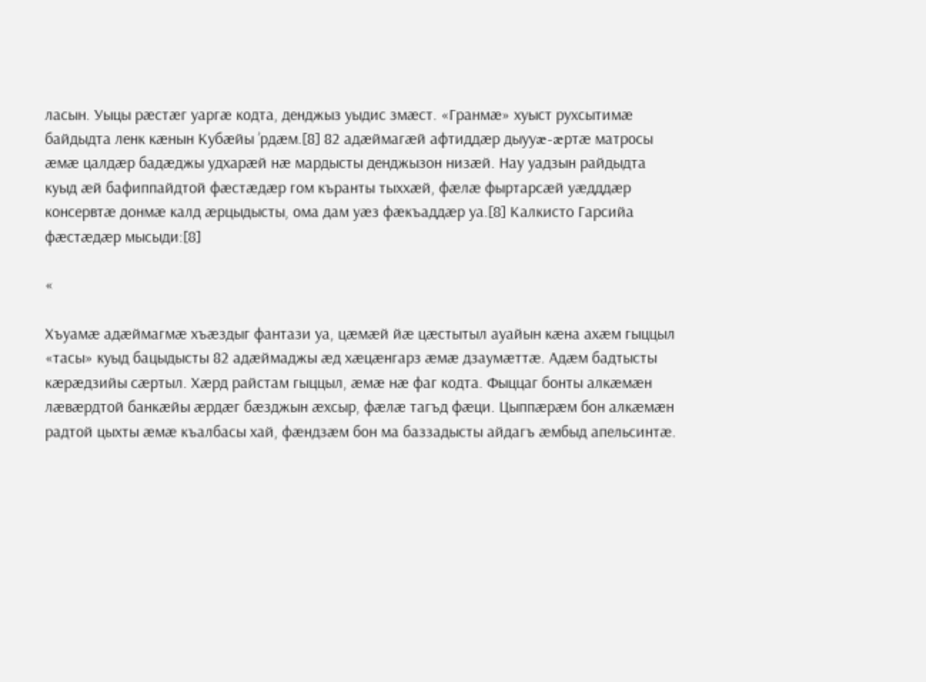ласын. Уыцы рæстæг уаргæ кодта, денджыз уыдис змæст. «Гранмæ» хуыст рухсытимæ байдыдта ленк кæнын Кубæйы ’рдæм.[8] 82 адæймагæй афтиддæр дыууæ-æртæ матросы æмæ цалдæр бадæджы удхарæй нæ мардысты денджызон низæй. Нау уадзын райдыдта куыд æй бафиппайдтой фæстæдæр гом къранты тыххæй, фæлæ фыртарсæй уæдддæр консервтæ донмæ калд æрцыдысты, ома дам уæз фæкъаддæр уа.[8] Калкисто Гарсийа фæстæдæр мысыди:[8]

«

Хъуамæ адæймагмæ хъæздыг фантази уа, цæмæй йæ цæстытыл ауайын кæна ахæм гыццыл «тасы» куыд бацыдысты 82 адæймаджы æд хæцæнгарз æмæ дзаумæттæ. Адæм бадтысты кæрæдзийы сæртыл. Хæрд райстам гыццыл, æмæ нæ фаг кодта. Фыццаг бонты алкæмæн лæвæрдтой банкæйы æрдæг бæзджын æхсыр, фæлæ тагъд фæци. Цыппæрæм бон алкæмæн радтой цыхты æмæ къалбасы хай, фæндзæм бон ма баззадысты айдагъ æмбыд апельсинтæ.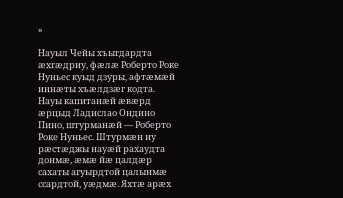»

Науыл Чейы хъыгдардта æхгæдриу, фæлæ Роберто Роке Нуньес куыд дзуры, афтæмæй иннæты хъæлдзæг кодта. Науы капитанæй æвæрд æрцыд Ладислао Ондино Пино, штурманæй — Роберто Роке Нуньес. Штурмæн иу рæстæджы науæй рахаудта донмæ, æмæ йæ цалдæр сахаты агуырдтой цалынмæ ссардтой, уæдмæ. Яхтæ арæх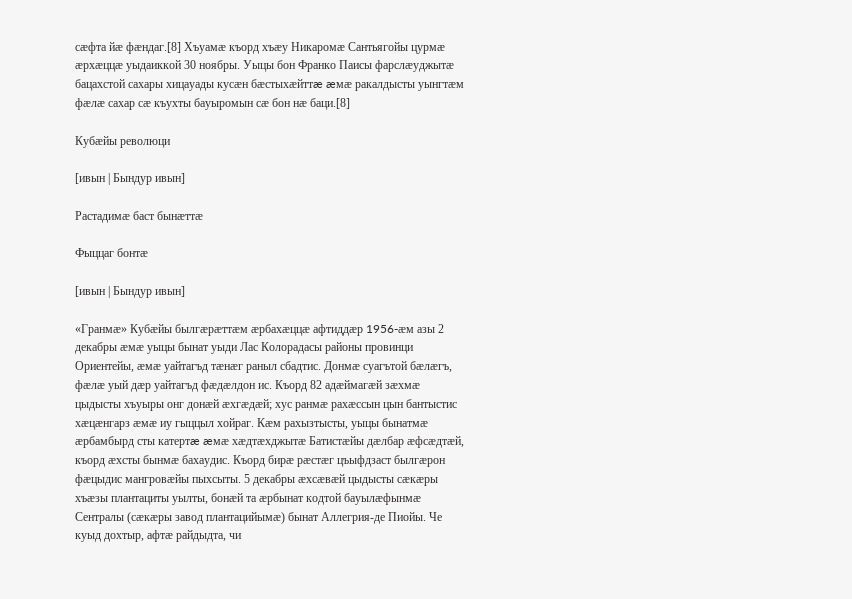сæфта йæ фæндаг.[8] Хъуамæ къорд хъæу Никаромæ Сантьягойы цурмæ æрхæццæ уыдаиккой 30 ноябры. Уыцы бон Франко Паисы фарслæуджытæ бацахстой сахары хицауады кусæн бæстыхæйттæ æмæ ракалдысты уынгтæм фæлæ сахар сæ къухты бауыромын сæ бон нæ баци.[8]

Кубæйы революци

[ивын | Бындур ивын]

Растадимæ баст бынæттæ

Фыццаг бонтæ

[ивын | Бындур ивын]

«Гранмæ» Кубæйы былгæрæттæм æрбахæццæ афтиддæр 1956-æм азы 2 декабры æмæ уыцы бынат уыди Лас Колорадасы районы провинци Ориентейы, æмæ уайтагъд тæнæг раныл сбадтис. Донмæ суагътой бæлæгъ, фæлæ уый дæр уайтагъд фæдæлдон ис. Къорд 82 адæймагæй зæхмæ цыдысты хъуыры онг донæй æхгæдæй; хус ранмæ рахæссын цын бантыстис хæцæнгарз æмæ иу гыццыл хойраг. Кæм рахызтысты, уыцы бынатмæ æрбамбырд сты катертæ æмæ хæдтæхджытæ Батистæйы дæлбар æфсæдтæй, къорд æхсты бынмæ бахаудис. Къорд бирæ рæстæг цъыфдзаст былгæрон фæцыдис мангровæйы пыхсыты. 5 декабры æхсæвæй цыдысты сæкæры хъæзы плантациты уылты, бонæй та æрбынат кодтой бауылæфынмæ Сентралы (сæкæры завод плантацийымæ) бынат Аллегрия-де Пиойы. Че куыд дохтыр, афтæ райдыдта, чи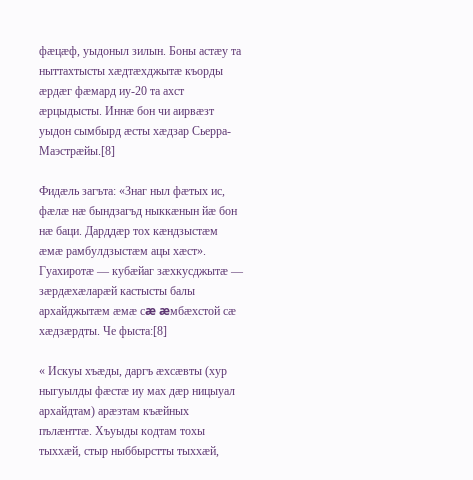фæцæф, уыдоныл зилын. Боны астæу та ныттахтысты хæдтæхджытæ къорды æрдæг фæмард иу-20 та ахст æрцыдысты. Иннæ бон чи аирвæзт уыдон сымбырд æсты хæдзар Сьерра-Маэстрæйы.[8]

Фидæль загъта: «Знаг ныл фæтых ис, фæлæ нæ бындзагъд ныккæнын йæ бон нæ баци. Дарддæр тох кæндзыстæм æмæ рамбулдзыстæм ацы хæст». Гуахиротæ — кубæйаг зæхкусджытæ — зæрдæхæларæй кастысты балы архайджытæм æмæ сæ æмбæхстой сæ хæдзæрдты. Че фыста:[8]

« Искуы хъæды, даргъ æхсæвты (хур ныгуылды фæстæ иу мах дæр ницыуал архайдтам) арæзтам къæйных пълæнттæ. Хъуыды кодтам тохы тыххæй, стыр ныббырстты тыххæй,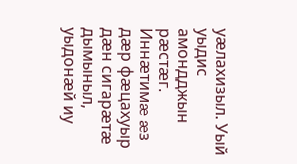уæлахизыл. Уый уыдис амондджын рæстæг. Иннæтимæ æз дæр фæцахуыр дæн сигарæтæ дымыныл, уыдонæй иу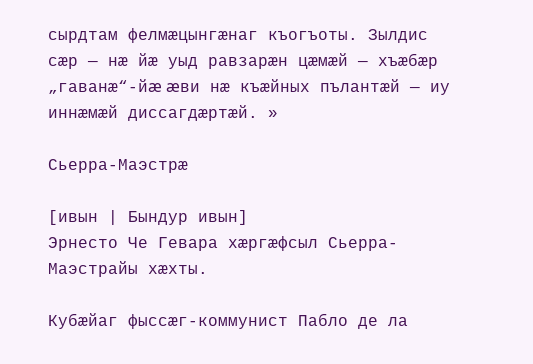сырдтам фелмæцынгæнаг къогъоты. Зылдис сæр — нæ йæ уыд равзарæн цæмæй — хъæбæр „гаванæ“-йæ æви нæ къæйных пълантæй — иу иннæмæй диссагдæртæй. »

Сьерра-Маэстрæ

[ивын | Бындур ивын]
Эрнесто Че Гевара хæргæфсыл Сьерра-Маэстрайы хæхты.

Кубæйаг фыссæг-коммунист Пабло де ла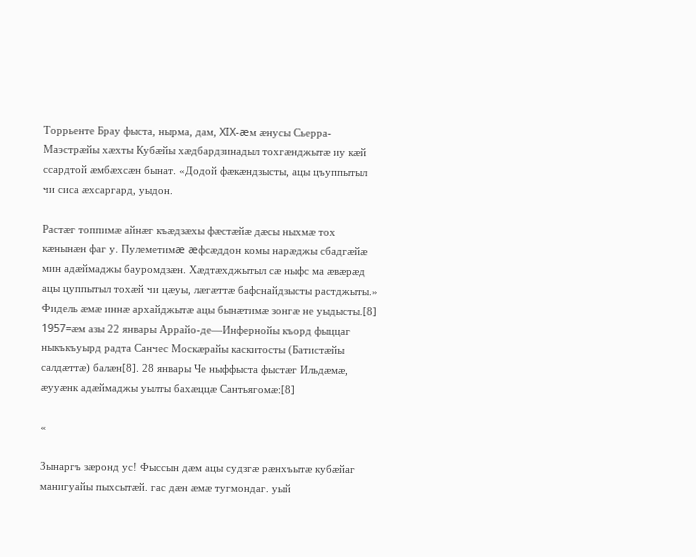Торрьенте Брау фыста, нырма, дам, XIX-æм æнусы Сьерра-Маэстрæйы хæхты Кубæйы хæдбардзинадыл тохгæнджытæ иу кæй ссардтой æмбæхсæн бынат. «Додой фæкæндзысты, ацы цъуппытыл чи сиса æхсаргард, уыдон.

Растæг топпимæ айнæг къæдзæхы фæстæйæ дæсы ныхмæ тох кæнынæн фаг у. Пулеметимæ æфсæддон комы нарæджы сбадгæйæ мин адæймаджы бауромдзæн. Хæдтæхджытыл сæ ныфс ма æвæрæд ацы цуппытыл тохæй чи цæуы, лæгæттæ бафснайдзысты растджыты.» Фидель æмæ иннæ архайджытæ ацы бынæтимæ зонгæ не уыдысты.[8] 1957=æм азы 22 январы Аррайо-де—Инфернойы къорд фыццаг ныкъкъуырд радта Санчес Москæрайы каскитосты (Батистæйы салдæттæ) балæн[8]. 28 январы Че ныффыста фыстæг Ильдæмæ, æууæнк адæймаджы уылты бахæццæ Сантьягомæ:[8]

«

Зынаргъ зæронд ус! Фыссын дæм ацы судзгæ рæнхъытæ кубæйаг манигуайы пыхсытæй. гас дæн æмæ тугмондаг. уый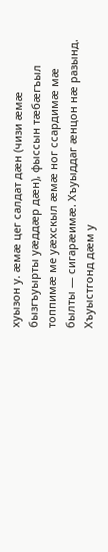хуызон у. æмæ цег салдат дæн (чизи æмæ бызгъуырты уæддæр дæн), фыссын тæбæгъыл топпимæ ме уæхскыл æмæ ног ссардимæ мæ былты — сигарæимæ. Хъуыддаг æнцон нæ разынд. Хъуыстгонд дæм у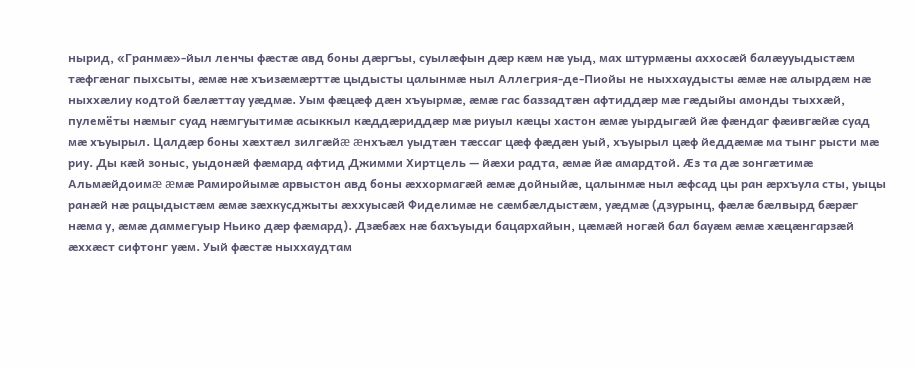нырид, «Гранмæ»-йыл ленчы фæстæ авд боны дæргъы, суылæфын дæр кæм нæ уыд, мах штурмæны аххосæй балæууыдыстæм тæфгæнаг пыхсыты, æмæ нæ хъизæмæрттæ цыдысты цалынмæ ныл Аллегрия-де-Пиойы не ныххаудысты æмæ нæ алырдæм нæ ныххæлиу кодтой бæлæттау уæдмæ. Уым фæцæф дæн хъуырмæ, æмæ гас баззадтæн афтиддæр мæ гæдыйы амонды тыххæй, пулемёты нæмыг суад нæмгуытимæ асыккыл кæддæриддæр мæ риуыл кæцы хастон æмæ уырдыгæй йæ фæндаг фæивгæйæ суад мæ хъуырыл. Цалдæр боны хæхтæл зилгæйæ æнхъæл уыдтæн тæссаг цæф фæдæн уый, хъуырыл цæф йеддæмæ ма тынг рысти мæ риу. Ды кæй зоныс, уыдонæй фæмард афтид Джимми Хиртцель — йæхи радта, æмæ йæ амардтой. Æз та дæ зонгæтимæ Альмæйдоимæ æмæ Рамиройымæ арвыстон авд боны æххормагæй æмæ дойныйæ, цалынмæ ныл æфсад цы ран æрхъула сты, уыцы ранæй нæ рацыдыстæм æмæ зæхкусджыты æххуысæй Фиделимæ не сæмбæлдыстæм, уæдмæ (дзурынц, фæлæ бæлвырд бæрæг нæма у, æмæ даммегуыр Ньико дæр фæмард). Дзæбæх нæ бахъуыди бацархайын, цæмæй ногæй бал бауæм æмæ хæцæнгарзæй æххæст сифтонг уæм. Уый фæстæ ныххаудтам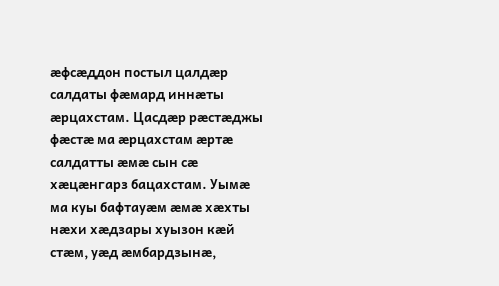æфсæддон постыл цалдæр салдаты фæмард иннæты æрцахстам. Цасдæр рæстæджы фæстæ ма æрцахстам æртæ салдатты æмæ сын сæ хæцæнгарз бацахстам. Уымæ ма куы бафтауæм æмæ хæхты нæхи хæдзары хуызон кæй стæм, уæд æмбардзынæ,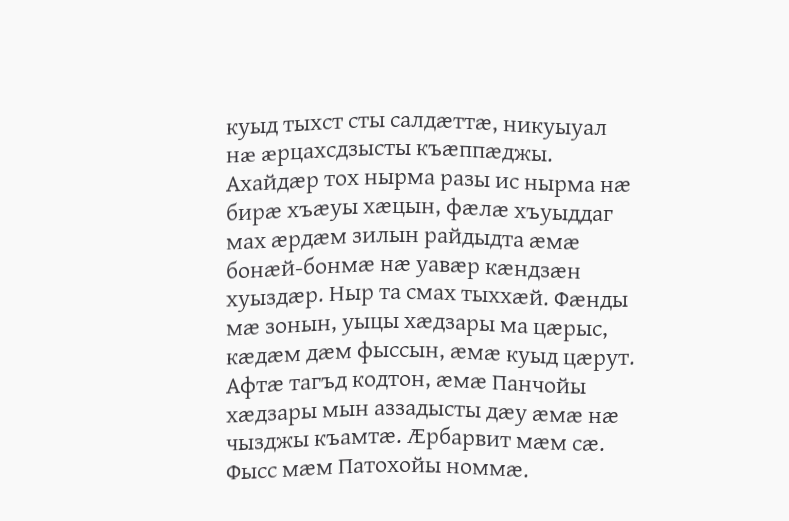куыд тыхст сты салдæттæ, никуыуал нæ æрцахсдзысты къæппæджы. Ахайдæр тох нырма разы ис нырма нæ бирæ хъæуы хæцын, фæлæ хъуыддаг мах æрдæм зилын райдыдта æмæ бонæй-бонмæ нæ уавæр кæндзæн хуыздæр. Ныр та смах тыххæй. Фæнды мæ зонын, уыцы хæдзары ма цæрыс, кæдæм дæм фыссын, æмæ куыд цæрут. Афтæ тагъд кодтон, æмæ Панчойы хæдзары мын аззадысты дæу æмæ нæ чызджы къамтæ. Æрбарвит мæм сæ. Фысс мæм Патохойы номмæ.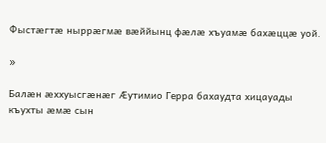Фыстæгтæ ныррæгмæ вæййынц фæлæ хъуамæ бахæццæ уой.

»

Балæн æххуысгæнæг Æутимио Герра бахаудта хицауады къухты æмæ сын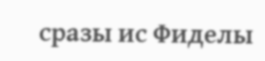сразы ис Фиделы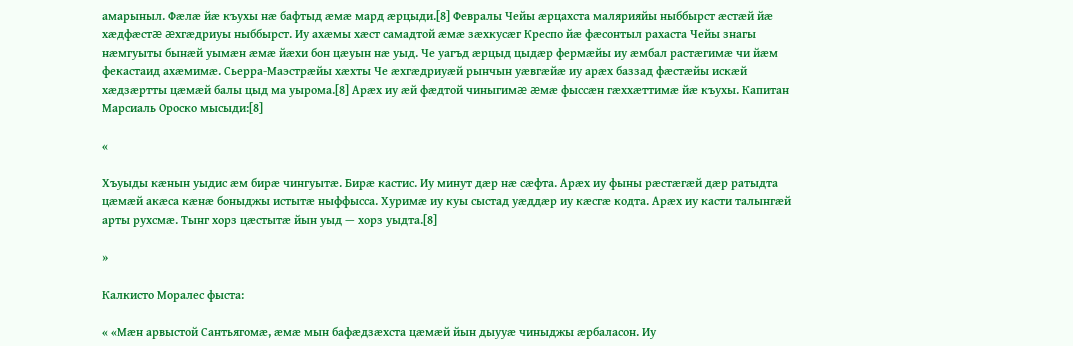амарыныл. Фæлæ йæ къухы нæ бафтыд æмæ мард æрцыди.[8] Февралы Чейы æрцахста малярияйы ныббырст æстæй йæ хæдфæстæ æхгæдриуы ныббырст. Иу ахæмы хæст самадтой æмæ зæхкусæг Креспо йæ фæсонтыл рахаста Чейы знагы нæмгуыты бынæй уымæн æмæ йæхи бон цæуын нæ уыд. Че уагъд æрцыд цыдæр фермæйы иу æмбал растæгимæ чи йæм фекастаид ахæмимæ. Сьерра-Маэстрæйы хæхты Че æхгæдриуæй рынчын уæвгæйæ иу арæх баззад фæстæйы искæй хæдзæртты цæмæй балы цыд ма уырома.[8] Арæх иу æй фæдтой чиныгимæ æмæ фыссæн гæххæттимæ йæ къухы. Капитан Марсиаль Ороско мысыди:[8]

«

Хъуыды кæнын уыдис æм бирæ чингуытæ. Бирæ кастис. Иу минут дæр нæ сæфта. Арæх иу фыны рæстæгæй дæр ратыдта цæмæй акæса кæнæ боныджы истытæ ныффысса. Хуримæ иу куы сыстад уæддæр иу кæсгæ кодта. Арæх иу касти талынгæй арты рухсмæ. Тынг хорз цæстытæ йын уыд — хорз уыдта.[8]

»

Калкисто Моралес фыста:

« «Мæн арвыстой Сантьягомæ, æмæ мын бафæдзæхста цæмæй йын дыууæ чиныджы æрбаласон. Иу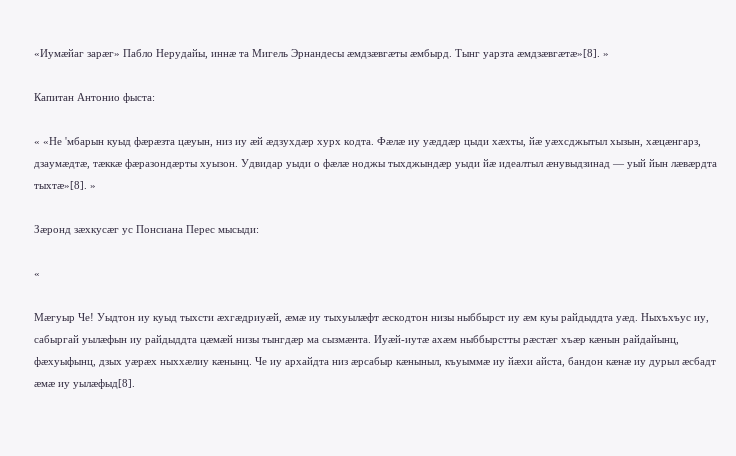«Иумæйаг зарæг» Пабло Нерудайы, иннæ та Мигель Эрнандесы æмдзæвгæты æмбырд. Тынг уарзта æмдзæвгæтæ»[8]. »

Капитан Антонио фыста:

« «Не 'мбарын куыд фæрæзта цæуын, низ иу æй æдзухдæр хурх кодта. Фæлæ иу уæддæр цыди хæхты, йæ уæхсджытыл хызын, хæцæнгарз, дзаумæдтæ, тæккæ фæразондæрты хуызон. Удвидар уыди о фæлæ ноджы тыхджындæр уыди йæ идеалтыл æнувыдзинад — уый йын лæвæрдта тыхтæ»[8]. »

Зæронд зæхкусæг ус Понсиана Перес мысыди:

«

Мæгуыр Че! Уыдтон иу куыд тыхсти æхгæдриуæй, æмæ иу тыхуылæфт æскодтон низы ныббырст иу æм куы райдыддта уæд. Ныхъхъус иу, сабыргай уылæфын иу райдыддта цæмæй низы тынгдæр ма сызмæнта. Иуæй-иутæ ахæм ныббырстты рæстæг хъæр кæнын райдайынц, фæхуыфынц, дзых уæрæх ныххæлиу кæнынц. Че иу архайдта низ æрсабыр кæныныл, къуыммæ иу йæхи айста, бандон кæнæ иу дурыл æсбадт æмæ иу уылæфыд[8].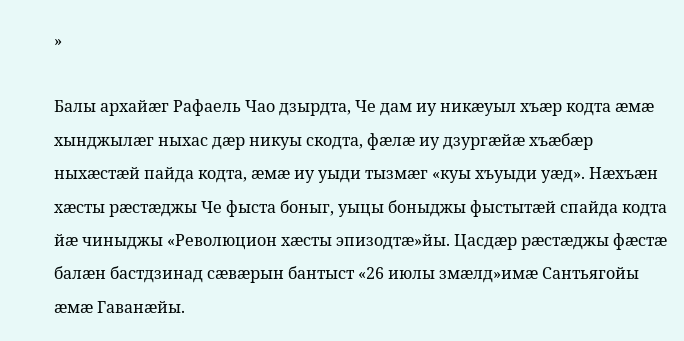»

Балы архайæг Рафаель Чао дзырдта, Че дам иу никæуыл хъæр кодта æмæ хынджылæг ныхас дæр никуы скодта, фæлæ иу дзургæйæ хъæбæр ныхæстæй пайда кодта, æмæ иу уыди тызмæг «куы хъуыди уæд». Нæхъæн хæсты рæстæджы Че фыста боныг, уыцы боныджы фыстытæй спайда кодта йæ чиныджы «Революцион хæсты эпизодтæ»йы. Цасдæр рæстæджы фæстæ балæн бастдзинад сæвæрын бантыст «26 июлы змæлд»имæ Сантьягойы æмæ Гаванæйы.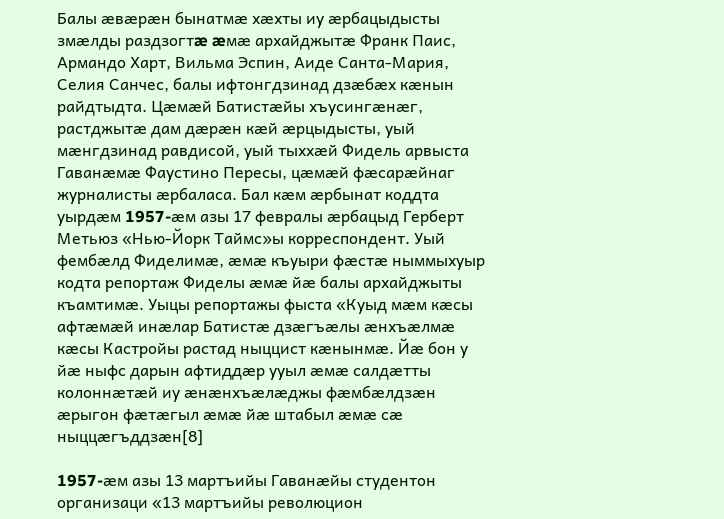Балы æвæрæн бынатмæ хæхты иу æрбацыдысты змæлды раздзогтæ æмæ архайджытæ Франк Паис, Армандо Харт, Вильма Эспин, Аиде Санта-Мария, Селия Санчес, балы ифтонгдзинад дзæбæх кæнын райдтыдта. Цæмæй Батистæйы хъусингæнæг, растджытæ дам дæрæн кæй æрцыдысты, уый мæнгдзинад равдисой, уый тыххæй Фидель арвыста Гаванæмæ Фаустино Пересы, цæмæй фæсарæйнаг журналисты æрбаласа. Бал кæм æрбынат коддта уырдæм 1957-æм азы 17 февралы æрбацыд Герберт Метьюз «Нью-Йорк Таймс»ы корреспондент. Уый фембæлд Фиделимæ, æмæ къуыри фæстæ ныммыхуыр кодта репортаж Фиделы æмæ йæ балы архайджыты къамтимæ. Уыцы репортажы фыста «Куыд мæм кæсы афтæмæй инæлар Батистæ дзæгъæлы æнхъæлмæ кæсы Кастройы растад ныццист кæнынмæ. Йæ бон у йæ ныфс дарын афтиддæр ууыл æмæ салдæтты колоннæтæй иу æнæнхъæлæджы фæмбæлдзæн æрыгон фæтæгыл æмæ йæ штабыл æмæ сæ ныццæгъддзæн[8]

1957-æм азы 13 мартъийы Гаванæйы студентон организаци «13 мартъийы революцион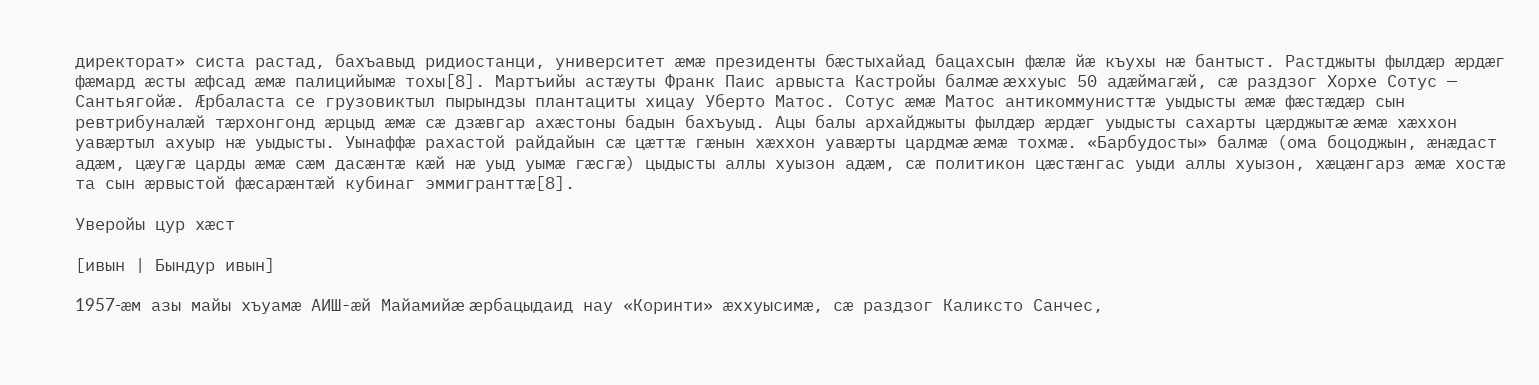директорат» систа растад, бахъавыд ридиостанци, университет æмæ президенты бæстыхайад бацахсын фæлæ йæ къухы нæ бантыст. Растджыты фылдæр æрдæг фæмард æсты æфсад æмæ палицийымæ тохы[8]. Мартъийы астæуты Франк Паис арвыста Кастройы балмæ æххуыс 50 адæймагæй, сæ раздзог Хорхе Сотус — Сантьягойæ. Æрбаласта се грузовиктыл пырындзы плантациты хицау Уберто Матос. Сотус æмæ Матос антикоммунисттæ уыдысты æмæ фæстæдæр сын ревтрибуналæй тæрхонгонд æрцыд æмæ сæ дзæвгар ахæстоны бадын бахъуыд. Ацы балы архайджыты фылдæр æрдæг уыдысты сахарты цæрджытæ æмæ хæххон уавæртыл ахуыр нæ уыдысты. Уынаффæ рахастой райдайын сæ цæттæ гæнын хæххон уавæрты цардмæ æмæ тохмæ. «Барбудосты» балмæ (ома боцоджын, æнæдаст адæм, цæугæ царды æмæ сæм дасæнтæ кæй нæ уыд уымæ гæсгæ) цыдысты аллы хуызон адæм, сæ политикон цæстæнгас уыди аллы хуызон, хæцæнгарз æмæ хостæ та сын æрвыстой фæсарæнтæй кубинаг эммигранттæ[8].

Уверойы цур хæст

[ивын | Бындур ивын]

1957-æм азы майы хъуамæ АИШ-æй Майамийæ æрбацыдаид нау «Коринти» æххуысимæ, сæ раздзог Каликсто Санчес,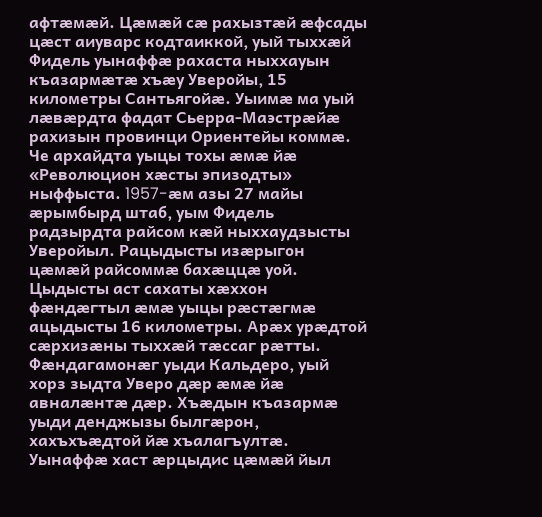афтæмæй. Цæмæй сæ рахызтæй æфсады цæст аиуварс кодтаиккой, уый тыххæй Фидель уынаффæ рахаста ныххауын къазармæтæ хъæу Уверойы, 15 километры Сантьягойæ. Уыимæ ма уый лæвæрдта фадат Сьерра-Маэстрæйæ рахизын провинци Ориентейы коммæ. Че архайдта уыцы тохы æмæ йæ «Революцион хæсты эпизодты» ныффыста. 1957-æм азы 27 майы æрымбырд штаб, уым Фидель радзырдта райсом кæй ныххаудзысты Уверойыл. Рацыдысты изæрыгон цæмæй райсоммæ бахæццæ уой. Цыдысты аст сахаты хæххон фæндæгтыл æмæ уыцы рæстæгмæ ацыдысты 16 километры. Арæх урæдтой сæрхизæны тыххæй тæссаг рæтты. Фæндагамонæг уыди Кальдеро, уый хорз зыдта Уверо дæр æмæ йæ авналæнтæ дæр. Хъæдын къазармæ уыди денджызы былгæрон, хахъхъæдтой йæ хъалагъултæ. Уынаффæ хаст æрцыдис цæмæй йыл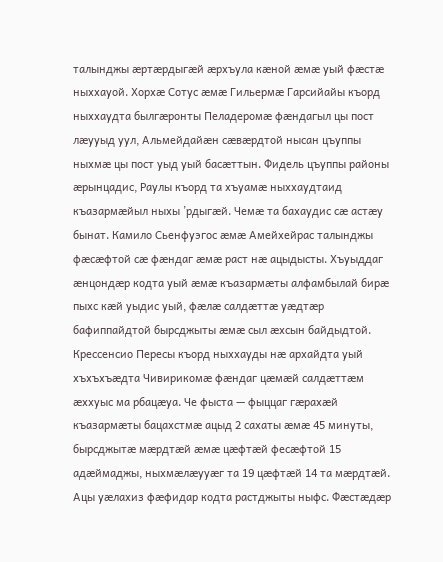талынджы æртæрдыгæй æрхъула кæной æмæ уый фæстæ ныххауой. Хорхæ Сотус æмæ Гильермæ Гарсийайы къорд ныххаудта былгæронты Пеладеромæ фæндагыл цы пост лæууыд уул, Альмейдайæн сæвæрдтой нысан цъуппы ныхмæ цы пост уыд уый басæттын. Фидель цъуппы районы æрынцадис, Раулы къорд та хъуамæ ныххаудтаид къазармæйыл ныхы ’рдыгæй. Чемæ та бахаудис сæ астæу бынат. Камило Сьенфуэгос æмæ Амейхейрас талынджы фæсæфтой сæ фæндаг æмæ раст нæ ацыдысты. Хъуыддаг æнцондæр кодта уый æмæ къазармæты алфамбылай бирæ пыхс кæй уыдис уый, фæлæ салдæттæ уæдтæр бафиппайдтой бырсджыты æмæ сыл æхсын байдыдтой. Крессенсио Пересы къорд ныххауды нæ архайдта уый хъхъхъæдта Чивирикомæ фæндаг цæмæй салдæттæм æххуыс ма рбацæуа. Че фыста — фыццаг гæрахæй къазармæты бацахстмæ ацыд 2 сахаты æмæ 45 минуты, бырсджытæ мæрдтæй æмæ цæфтæй фесæфтой 15 адæймаджы, ныхмæлæууæг та 19 цæфтæй 14 та мæрдтæй. Ацы уæлахиз фæфидар кодта растджыты ныфс. Фæстæдæр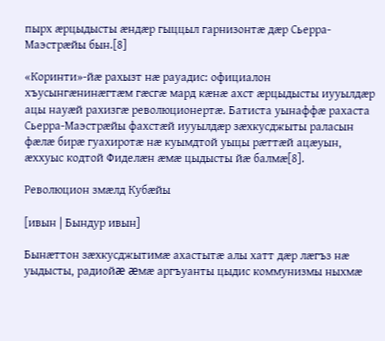пырх æрцыдысты æндæр гыццыл гарнизонтæ дæр Сьерра-Маэстрæйы бын.[8]

«Коринти»-йæ рахызт нæ рауадис: официалон хъусынгæнинæгтæм гæсгæ мард кæнæ ахст æрцыдысты иууылдæр ацы науæй рахизгæ революционертæ. Батиста уынаффæ рахаста Сьерра-Маэстрæйы фахстæй иууылдæр зæхкусджыты раласын фæлæ бирæ гуахиротæ нæ куымдтой уыцы рæттæй ацæуын, æххуыс кодтой Фиделæн æмæ цыдысты йæ балмæ[8].

Революцион змæлд Кубæйы

[ивын | Бындур ивын]

Бынæттон зæхкусджытимæ ахастытæ алы хатт дæр лæгъз нæ уыдысты, радиойæ æмæ аргъуанты цыдис коммунизмы ныхмæ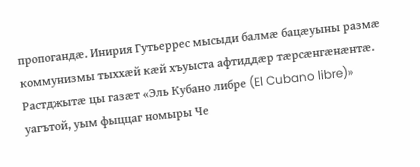пропогандæ. Инирия Гутьеррес мысыди балмæ бацæуыны размæ коммунизмы тыххæй кæй хъуыста афтиддæр тæрсæнгæнæнтæ. Растджытæ цы газæт «Эль Кубано либре (El Cubano libre)» уагътой, уым фыццаг номыры Че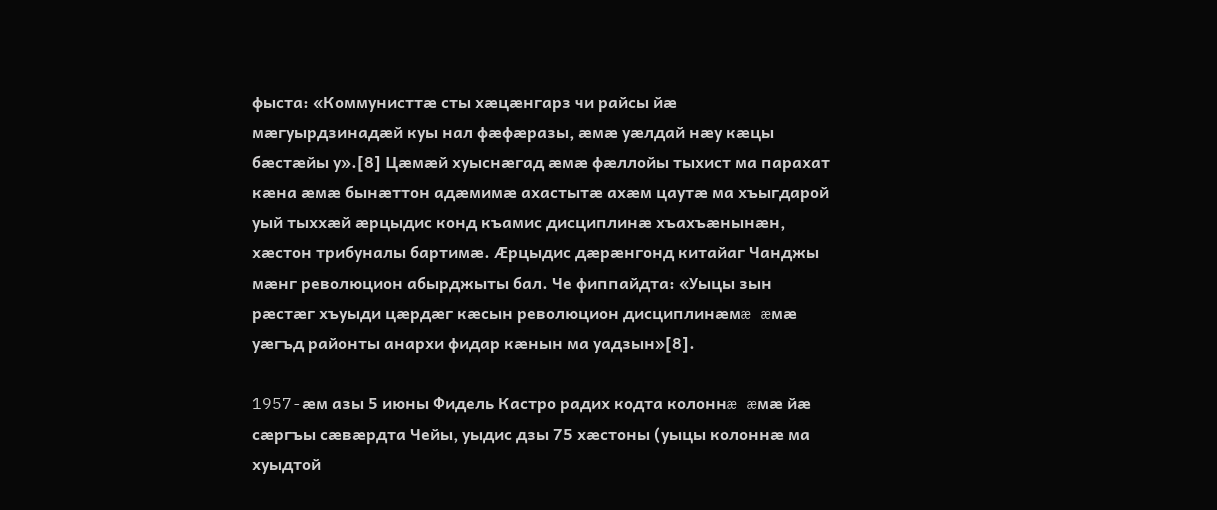фыста: «Коммунисттæ сты хæцæнгарз чи райсы йæ мæгуырдзинадæй куы нал фæфæразы, æмæ уæлдай нæу кæцы бæстæйы у».[8] Цæмæй хуыснæгад æмæ фæллойы тыхист ма парахат кæна æмæ бынæттон адæмимæ ахастытæ ахæм цаутæ ма хъыгдарой уый тыххæй æрцыдис конд къамис дисциплинæ хъахъæнынæн, хæстон трибуналы бартимæ. Æрцыдис дæрæнгонд китайаг Чанджы мæнг революцион абырджыты бал. Че фиппайдта: «Уыцы зын рæстæг хъуыди цæрдæг кæсын революцион дисциплинæмæ æмæ уæгъд районты анархи фидар кæнын ма уадзын»[8].

1957-æм азы 5 июны Фидель Кастро радих кодта колоннæ æмæ йæ сæргъы сæвæрдта Чейы, уыдис дзы 75 хæстоны (уыцы колоннæ ма хуыдтой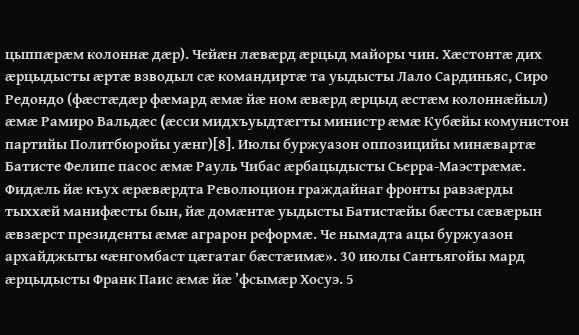цыппæрæм колоннæ дæр). Чейæн лæвæрд æрцыд майоры чин. Хæстонтæ дих æрцыдысты æртæ взводыл сæ командиртæ та уыдысты Лало Сардиньяс, Сиро Редондо (фæстæдæр фæмард æмæ йæ ном æвæрд æрцыд æстæм колоннæйыл) æмæ Рамиро Вальдæс (æсси мидхъуыдтæгты министр æмæ Кубæйы комунистон партийы Политбюройы уæнг)[8]. Июлы буржуазон оппозицийы минæвартæ Батисте Фелипе пасос æмæ Рауль Чибас æрбацыдысты Сьерра-Маэстрæмæ. Фидæль йæ къух æрæвæрдта Революцион граждайнаг фронты равзæрды тыххæй манифæсты бын, йæ домæнтæ уыдысты Батистæйы бæсты сæвæрын æвзæрст президенты æмæ аграрон реформæ. Че нымадта ацы буржуазон архайджыты «æнгомбаст цæгатаг бæстæимæ». 30 июлы Сантьягойы мард æрцыдысты Франк Паис æмæ йæ ’фсымæр Хосуэ. 5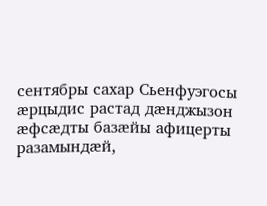сентябры сахар Сьенфуэгосы æрцыдис растад дæнджызон æфсæдты базæйы афицерты разамындæй,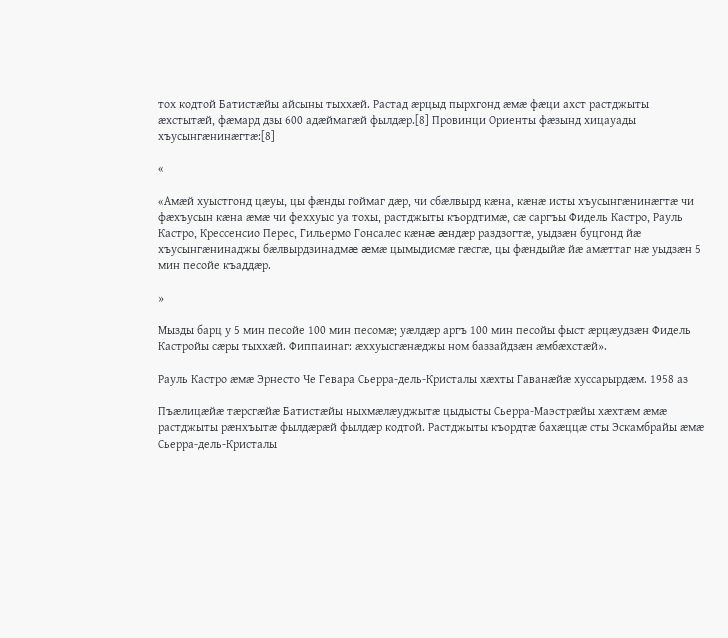тох кодтой Батистæйы айсыны тыххæй. Растад æрцыд пырхгонд æмæ фæци ахст растджыты æхстытæй, фæмард дзы 600 адæймагæй фылдæр.[8] Провинци Ориенты фæзынд хицауады хъусынгæнинæгтæ:[8]

«

«Амæй хуыстгонд цæуы, цы фæнды гоймаг дæр, чи сбæлвырд кæна, кæнæ исты хъусынгæнинæгтæ чи фæхъусын кæна æмæ чи феххуыс уа тохы, растджыты къордтимæ, сæ саргъы Фидель Кастро, Рауль Кастро, Крессенсио Перес, Гильермо Гонсалес кæнæ æндæр раздзогтæ, уыдзæн буцгонд йæ хъусынгæнинаджы бæлвырдзинадмæ æмæ цымыдисмæ гæсгæ, цы фæндыйæ йæ амæттаг нæ уыдзæн 5 мин песойе къаддæр.

»

Мызды барц у 5 мин песойе 100 мин песомæ; уæлдæр аргъ 100 мин песойы фыст æрцæудзæн Фидель Кастройы сæры тыххæй. Фиппаинаг: æххуысгæнæджы ном баззайдзæн æмбæхстæй».

Рауль Кастро æмæ Эрнесто Че Гевара Сьерра-дель-Кристалы хæхты Гаванæйæ хуссарырдæм. 1958 аз

Пъæлицæйæ тæрсгæйæ Батистæйы ныхмæлæуджытæ цыдысты Сьерра-Маэстрæйы хæхтæм æмæ растджыты рæнхъытæ фылдæрæй фылдæр кодтой. Растджыты къордтæ бахæццæ сты Эскамбрайы æмæ Сьерра-дель-Кристалы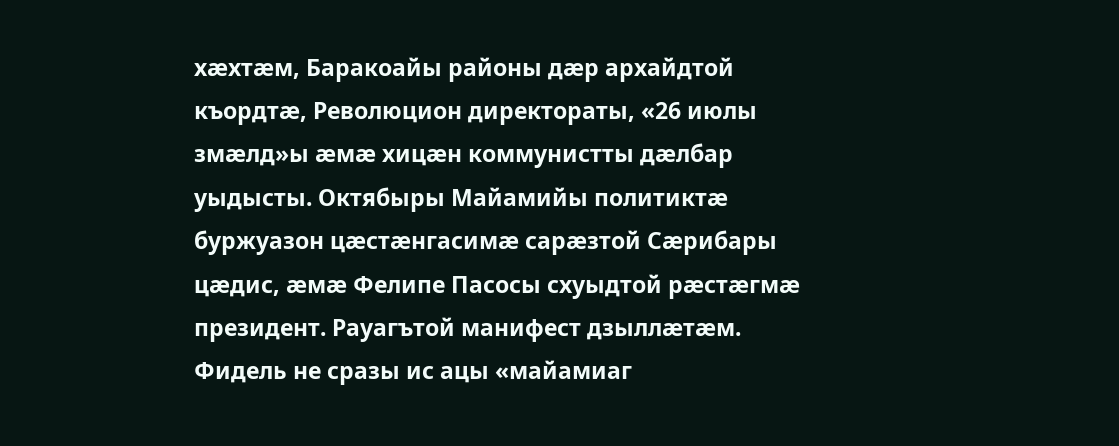хæхтæм, Баракоайы районы дæр архайдтой къордтæ, Революцион директораты, «26 июлы змæлд»ы æмæ хицæн коммунистты дæлбар уыдысты. Октябыры Майамийы политиктæ буржуазон цæстæнгасимæ сарæзтой Сæрибары цæдис, æмæ Фелипе Пасосы схуыдтой рæстæгмæ президент. Рауагътой манифест дзыллæтæм. Фидель не сразы ис ацы «майамиаг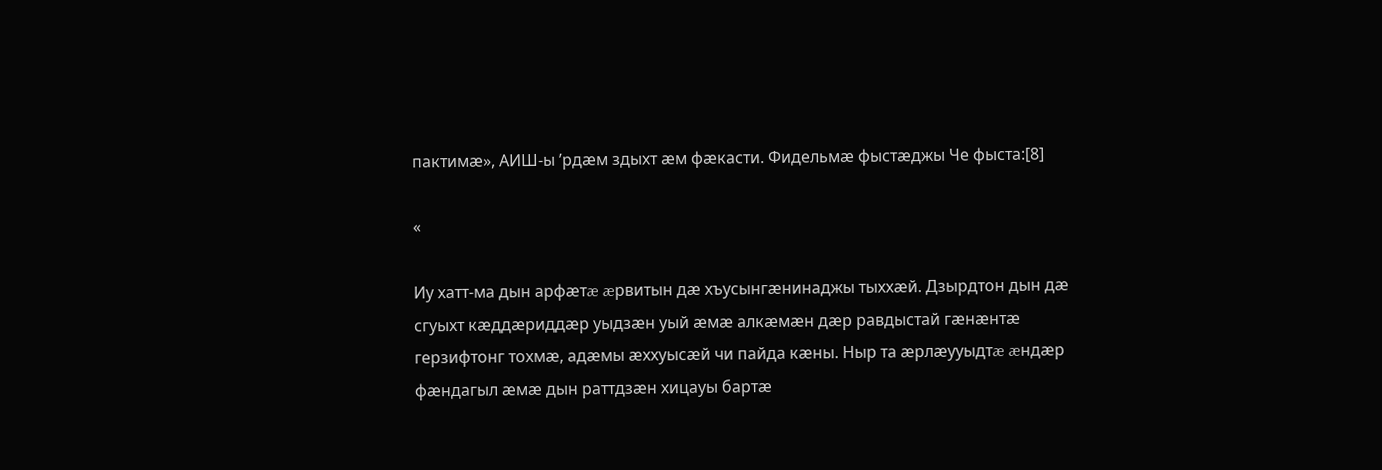пактимæ», АИШ-ы ’рдæм здыхт æм фæкасти. Фидельмæ фыстæджы Че фыста:[8]

«

Иу хатт-ма дын арфæтæ æрвитын дæ хъусынгæнинаджы тыххæй. Дзырдтон дын дæ сгуыхт кæддæриддæр уыдзæн уый æмæ алкæмæн дæр равдыстай гæнæнтæ герзифтонг тохмæ, адæмы æххуысæй чи пайда кæны. Ныр та æрлæууыдтæ æндæр фæндагыл æмæ дын раттдзæн хицауы бартæ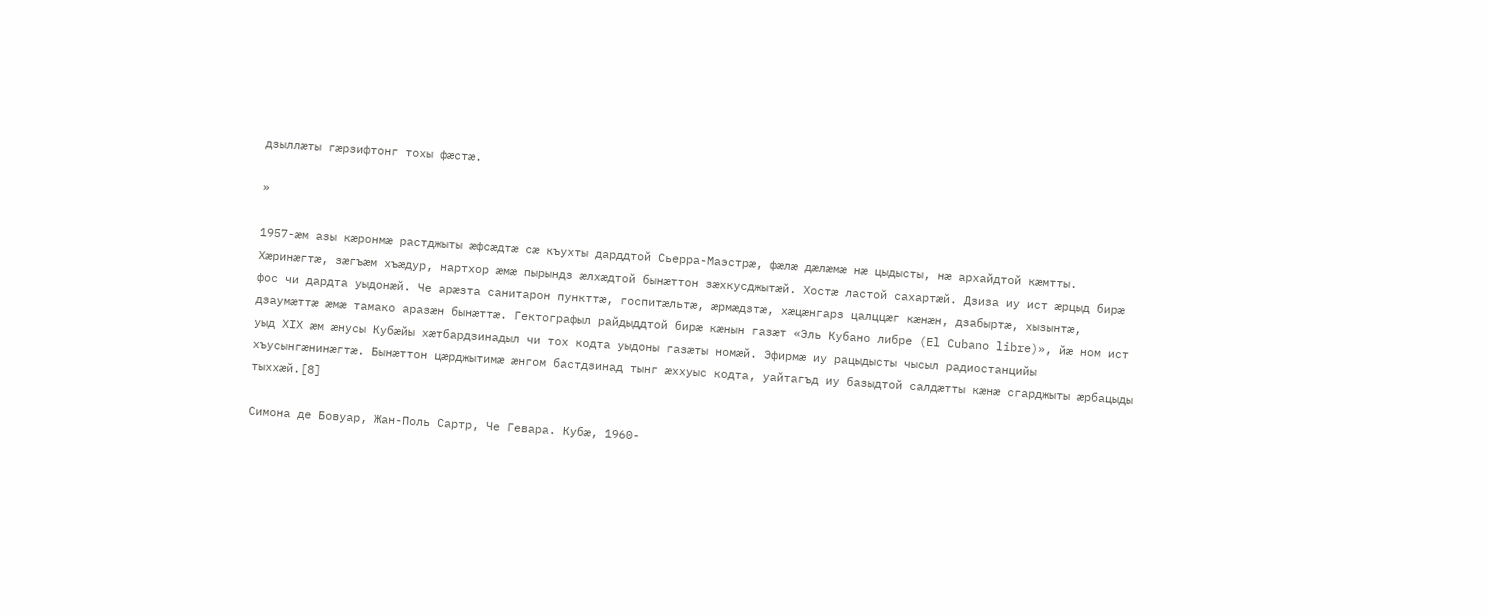дзыллæты гæрзифтонг тохы фæстæ.

»

1957-æм азы кæронмæ растджыты æфсæдтæ сæ къухты дарддтой Сьерра-Маэстрæ, фæлæ дæлæмæ нæ цыдысты, нæ архайдтой кæмтты. Хæринæгтæ, зæгъæм хъæдур, нартхор æмæ пырындз æлхæдтой бынæттон зæхкусджытæй. Хостæ ластой сахартæй. Дзиза иу ист æрцыд бирæ фос чи дардта уыдонæй. Че арæзта санитарон пункттæ, госпитæльтæ, æрмæдзтæ, хæцæнгарз цалццæг кæнæн, дзабыртæ, хызынтæ, дзаумæттæ æмæ тамако аразæн бынæттæ. Гектографыл райдыддтой бирæ кæнын газæт «Эль Кубано либре (El Cubano libre)», йæ ном ист уыд XIX æм æнусы Кубæйы хæтбардзинадыл чи тох кодта уыдоны газæты номæй. Эфирмæ иу рацыдысты чысыл радиостанцийы хъусынгæнинæгтæ. Бынæттон цæрджытимæ æнгом бастдзинад тынг æххуыс кодта, уайтагъд иу базыдтой салдæтты кæнæ сгарджыты æрбацыды тыххæй.[8]

Симона де Бовуар, Жан-Поль Сартр, Че Гевара. Кубæ, 1960-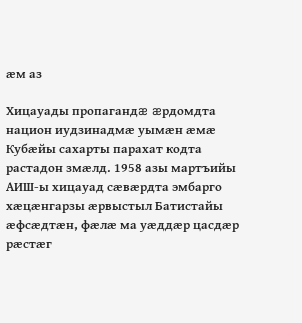æм аз

Хицауады пропагандæ æрдомдта национ иудзинадмæ уымæн æмæ Кубæйы сахарты парахат кодта растадон змæлд. 1958 азы мартъийы АИШ-ы хицауад сæвæрдта эмбарго хæцæнгарзы æрвыстыл Батистайы æфсæдтæн, фæлæ ма уæддæр цасдæр рæстæг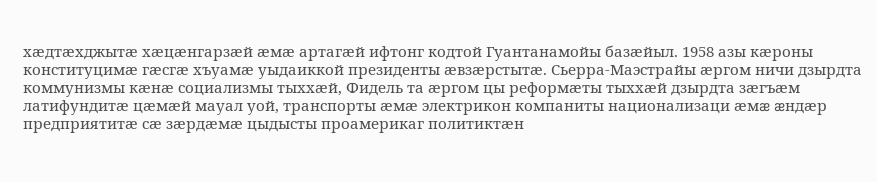хæдтæхджытæ хæцæнгарзæй æмæ артагæй ифтонг кодтой Гуантанамойы базæйыл. 1958 азы кæроны конституцимæ гæсгæ хъуамæ уыдаиккой президенты æвзæрстытæ. Сьерра-Маэстрайы æргом ничи дзырдта коммунизмы кæнæ социализмы тыххæй, Фидель та æргом цы реформæты тыххæй дзырдта зæгъæм латифундитæ цæмæй мауал уой, транспорты æмæ электрикон компаниты национализаци æмæ æндæр предприятитæ сæ зæрдæмæ цыдысты проамерикаг политиктæн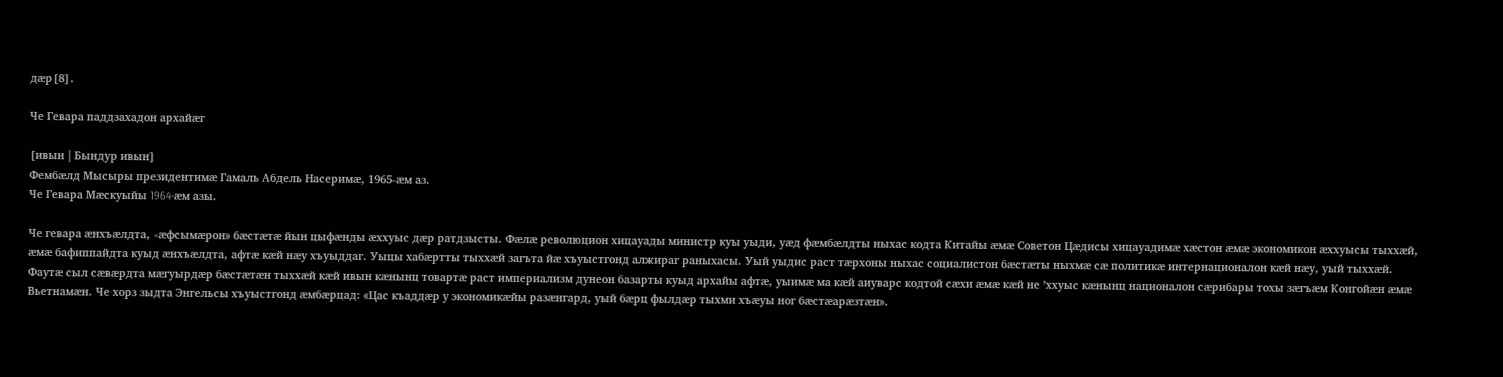дæр[8].

Че Гевара паддзахадон архайæг

[ивын | Бындур ивын]
Фембæлд Мысыры президентимæ Гамаль Абдель Насеримæ, 1965-æм аз.
Че Гевара Мæскуыйы 1964-æм азы.

Че гевара æнхъæлдта, «æфсымæрон» бæстæтæ йын цыфæнды æххуыс дæр ратдзысты. Фæлæ революцион хицауады министр куы уыди, уæд фæмбæлдты ныхас кодта Китайы æмæ Советон Цæдисы хицауадимæ хæстон æмæ экономикон æххуысы тыххæй, æмæ бафиппайдта куыд æнхъæлдта, афтæ кæй нæу хъуыддаг. Уыцы хабæртты тыххæй загъта йæ хъуыстгонд алжираг раныхасы. Уый уыдис раст тæрхоны ныхас социалистон бæстæты ныхмæ сæ политикæ интернационалон кæй нæу, уый тыххæй. Фаутæ сыл сæвæрдта мæгуырдæр бæстæтæн тыххæй кæй ивын кæнынц товартæ раст империализм дунеон базарты куыд архайы афтæ, уыимæ ма кæй аиуварс кодтой сæхи æмæ кæй не ’ххуыс кæнынц националон сæрибары тохы зæгъæм Конгойæн æмæ Вьетнамæн. Че хорз зыдта Энгельсы хъуыстгонд æмбæрцад: «Цас къаддæр у экономикæйы разæнгард, уый бæрц фылдæр тыхми хъæуы ног бæстæарæзтæн».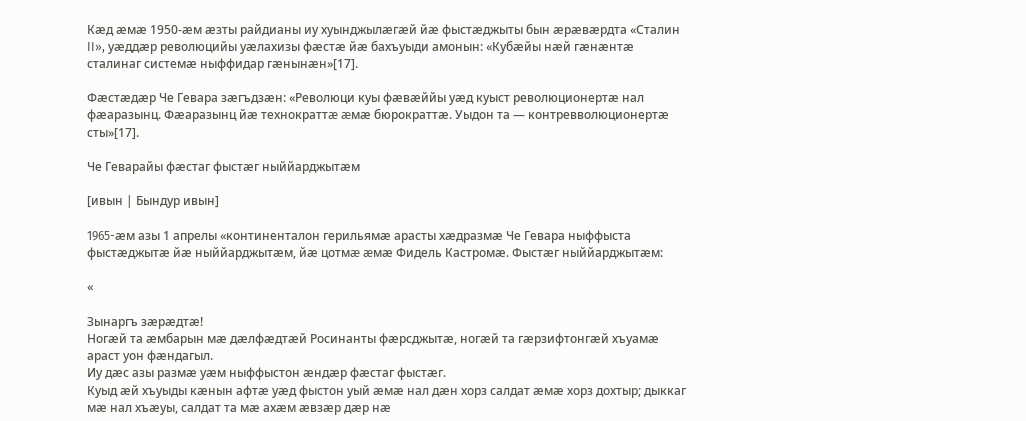Кæд æмæ 1950-æм æзты райдианы иу хуынджылæгæй йæ фыстæджыты бын æрæвæрдта «Сталин II», уæддæр революцийы уæлахизы фæстæ йæ бахъуыди амонын: «Кубæйы нæй гæнæнтæ сталинаг системæ ныффидар гæнынæн»[17].

Фæстæдæр Че Гевара зæгъдзæн: «Революци куы фæвæййы уæд куыст революционертæ нал фæаразынц. Фæаразынц йæ технократтæ æмæ бюрократтæ. Уыдон та — контревволюционертæ сты»[17].

Че Геварайы фæстаг фыстæг ныййарджытæм

[ивын | Бындур ивын]

1965-æм азы 1 апрелы «континенталон герильямæ арасты хæдразмæ Че Гевара ныффыста фыстæджытæ йæ ныййарджытæм, йæ цотмæ æмæ Фидель Кастромæ. Фыстæг ныййарджытæм:

«

Зынаргъ зæрæдтæ!
Ногæй та æмбарын мæ дæлфæдтæй Росинанты фæрсджытæ, ногæй та гæрзифтонгæй хъуамæ араст уон фæндагыл.
Иу дæс азы размæ уæм ныффыстон æндæр фæстаг фыстæг.
Куыд æй хъуыды кæнын афтæ уæд фыстон уый æмæ нал дæн хорз салдат æмæ хорз дохтыр; дыккаг мæ нал хъæуы, салдат та мæ ахæм æвзæр дæр нæ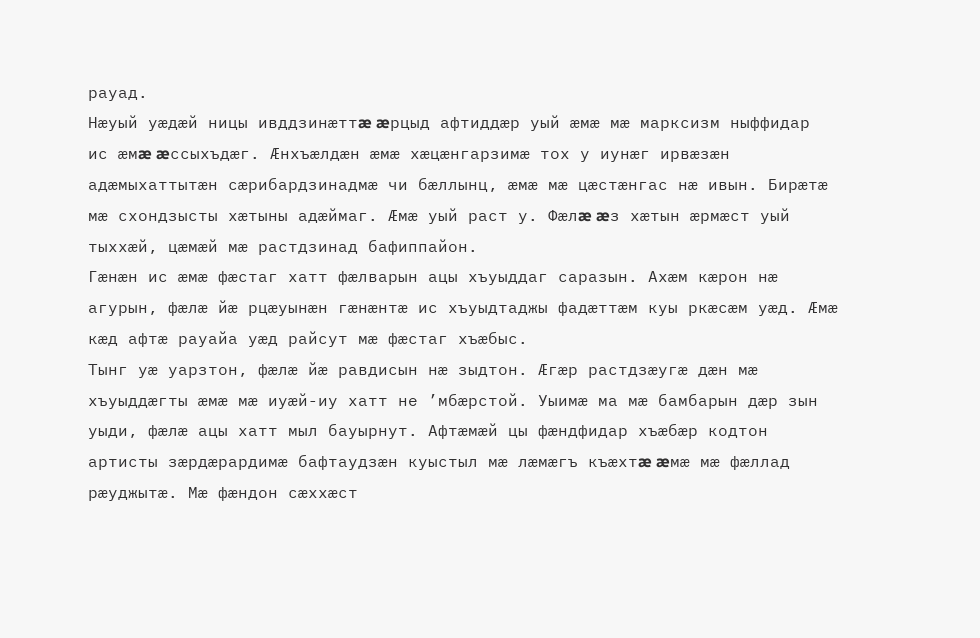рауад.
Нæуый уæдæй ницы ивддзинæттæ æрцыд афтиддæр уый æмæ мæ марксизм ныффидар ис æмæ æссыхъдæг. Æнхъæлдæн æмæ хæцæнгарзимæ тох у иунæг ирвæзæн адæмыхаттытæн сæрибардзинадмæ чи бæллынц, æмæ мæ цæстæнгас нæ ивын. Бирæтæ мæ схондзысты хæтыны адæймаг. Æмæ уый раст у. Фæлæ æз хæтын æрмæст уый тыххæй, цæмæй мæ растдзинад бафиппайон.
Гæнæн ис æмæ фæстаг хатт фæлварын ацы хъуыддаг саразын. Ахæм кæрон нæ агурын, фæлæ йæ рцæуынæн гæнæнтæ ис хъуыдтаджы фадæттæм куы ркæсæм уæд. Æмæ кæд афтæ рауайа уæд райсут мæ фæстаг хъæбыс.
Тынг уæ уарзтон, фæлæ йæ равдисын нæ зыдтон. Æгæр растдзæугæ дæн мæ хъуыддæгты æмæ мæ иуæй-иу хатт не ’мбæрстой. Уыимæ ма мæ бамбарын дæр зын уыди, фæлæ ацы хатт мыл бауырнут. Афтæмæй цы фæндфидар хъæбæр кодтон артисты зæрдæрардимæ бафтаудзæн куыстыл мæ лæмæгъ къæхтæ æмæ мæ фæллад рæуджытæ. Мæ фæндон сæххæст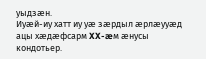уыдзæн.
Иуæй-иу хатт иу уæ зæрдыл æрлæууæд ацы хæдæфсарм XX-æм æнусы кондотьер.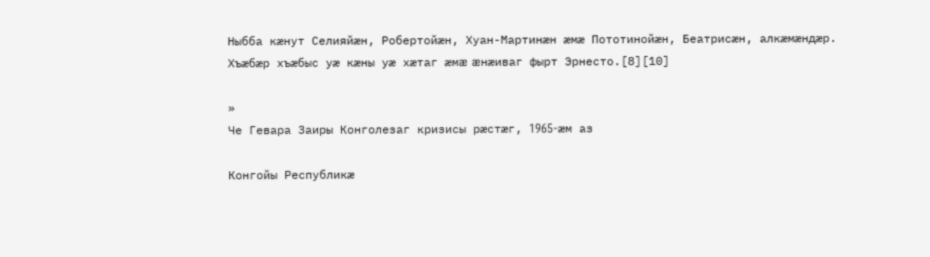Ныбба кæнут Селияйæн, Робертойæн, Хуан-Мартинæн æмæ Пототинойæн, Беатрисæн, алкæмæндæр.
Хъæбæр хъæбыс уæ кæны уæ хæтаг æмæ æнæиваг фырт Эрнесто.[8][10]

»
Че Гевара Заиры Конголезаг кризисы рæстæг, 1965-æм аз

Конгойы Республикæ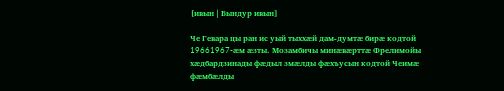[ивын | Бындур ивын]

Че Гевара цы ран ис уый тыххæй дам-думтæ бирæ кодтой 19661967-æм æзты. Мозамбичы минæвæрттæ Фрелимойы хæдбардзинады фæдыл змæлды фæхъусын кодтой Чеимæ фæмбæлды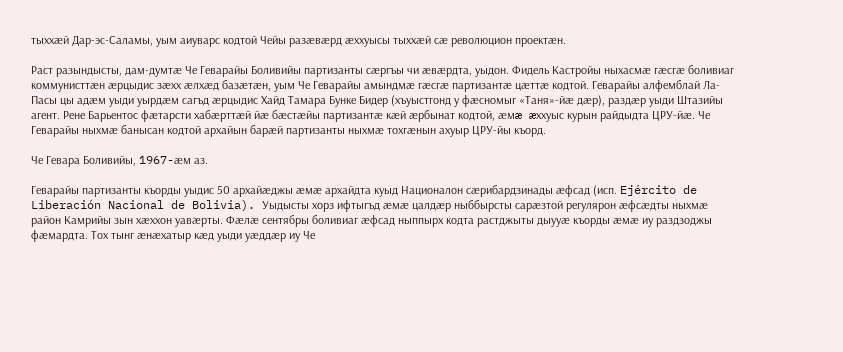тыххæй Дар-эс-Саламы, уым аиуварс кодтой Чейы разæвæрд æххуысы тыххæй сæ революцион проектæн.

Раст разындысты, дам-думтæ Че Геварайы Боливийы партизанты сæргъы чи æвæрдта, уыдон. Фидель Кастройы ныхасмæ гæсгæ боливиаг коммунисттæн æрцыдис зæхх æлхæд базæтæн, уым Че Геварайы амындмæ гæсгæ партизантæ цæттæ кодтой. Геварайы алфемблай Ла-Пасы цы адæм уыди уырдæм сагъд æрцыдис Хайд Тамара Бунке Бидер (хъуыстгонд у фæсномыг «Таня»-йæ дæр), раздæр уыди Штазийы агент. Рене Барьентос фæтарсти хабæрттæй йæ бæстæйы партизантæ кæй æрбынат кодтой, æмæ æххуыс курын райдыдта ЦРУ-йæ. Че Геварайы ныхмæ банысан кодтой архайын барæй партизанты ныхмæ тохгæнын ахуыр ЦРУ-йы къорд.

Че Гевара Боливийы, 1967-æм аз.

Геварайы партизанты къорды уыдис 50 архайæджы æмæ архайдта куыд Националон сæрибардзинады æфсад (исп. Ejército de Liberación Nacional de Bolivia). Уыдысты хорз ифтыгъд æмæ цалдæр ныббырсты сарæзтой регулярон æфсæдты ныхмæ район Камрийы зын хæххон уавæрты. Фæлæ сентябры боливиаг æфсад ныппырх кодта растджыты дыууæ къорды æмæ иу раздзоджы фæмардта. Тох тынг æнæхатыр кæд уыди уæддæр иу Че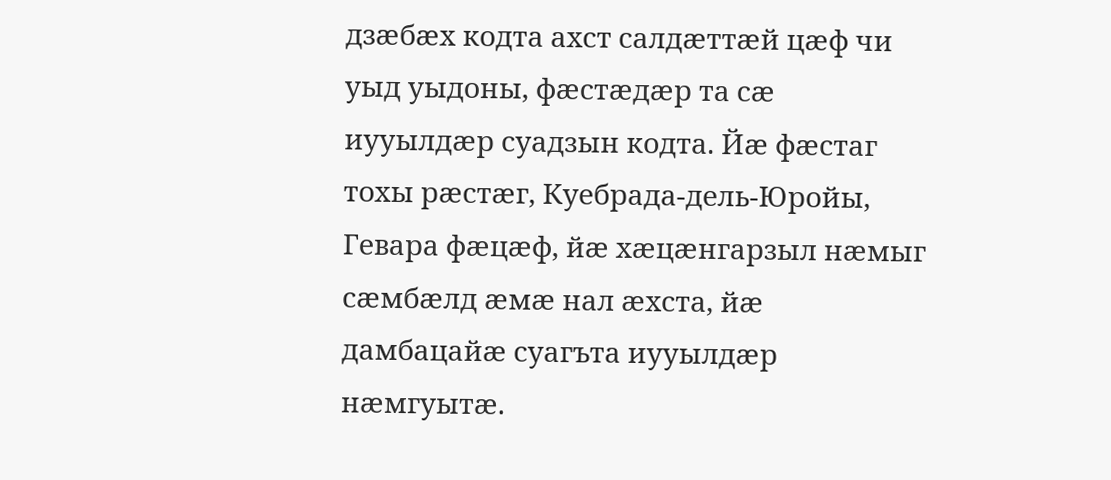дзæбæх кодта ахст салдæттæй цæф чи уыд уыдоны, фæстæдæр та сæ иууылдæр суадзын кодта. Йæ фæстаг тохы рæстæг, Куебрада-дель-Юройы, Гевара фæцæф, йæ хæцæнгарзыл нæмыг сæмбæлд æмæ нал æхста, йæ дамбацайæ суагъта иууылдæр нæмгуытæ.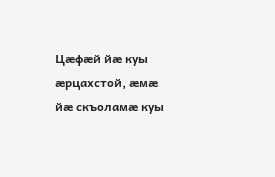Цæфæй йæ куы æрцахстой, æмæ йæ скъоламæ куы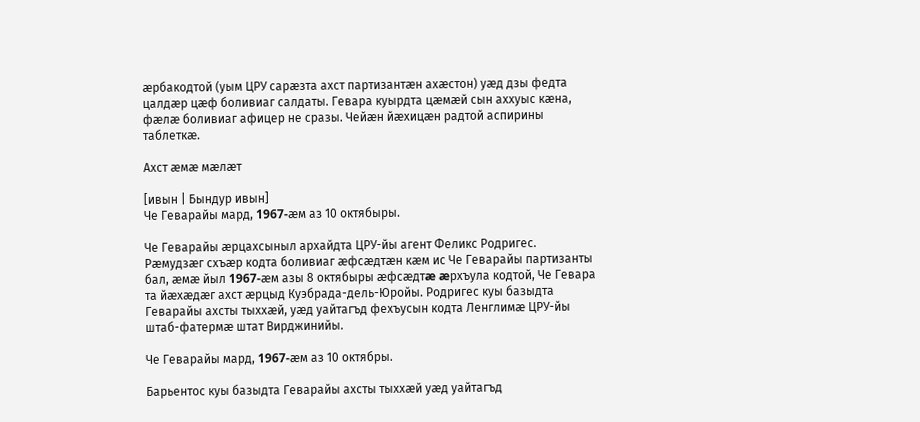æрбакодтой (уым ЦРУ сарæзта ахст партизантæн ахæстон) уæд дзы федта цалдæр цæф боливиаг салдаты. Гевара куырдта цæмæй сын аххуыс кæна, фæлæ боливиаг афицер не сразы. Чейæн йæхицæн радтой аспирины таблеткæ.

Ахст æмæ мæлæт

[ивын | Бындур ивын]
Че Геварайы мард, 1967-æм аз 10 октябыры.

Че Геварайы æрцахсыныл архайдта ЦРУ-йы агент Феликс Родригес. Рæмудзæг схъæр кодта боливиаг æфсæдтæн кæм ис Че Геварайы партизанты бал, æмæ йыл 1967-æм азы 8 октябыры æфсæдтæ æрхъула кодтой, Че Гевара та йæхæдæг ахст æрцыд Куэбрада-дель-Юройы. Родригес куы базыдта Геварайы ахсты тыххæй, уæд уайтагъд фехъусын кодта Ленглимæ ЦРУ-йы штаб-фатермæ штат Вирджинийы.

Че Геварайы мард, 1967-æм аз 10 октябры.

Барьентос куы базыдта Геварайы ахсты тыххæй уæд уайтагъд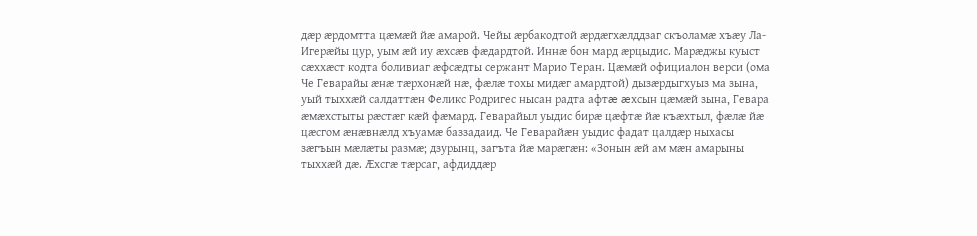дæр æрдомтта цæмæй йæ амарой. Чейы æрбакодтой æрдæгхæлддзаг скъоламæ хъæу Ла-Игерæйы цур, уым æй иу æхсæв фæдардтой. Иннæ бон мард æрцыдис. Марæджы куыст сæххæст кодта боливиаг æфсæдты сержант Марио Теран. Цæмæй официалон верси (ома Че Геварайы æнæ тæрхонæй нæ, фæлæ тохы мидæг амардтой) дызæрдыгхуыз ма зына, уый тыххæй салдаттæн Феликс Родригес нысан радта афтæ æхсын цæмæй зына, Гевара æмæхстыты рæстæг кæй фæмард. Геварайыл уыдис бирæ цæфтæ йæ къæхтыл, фæлæ йæ цæсгом æнæвнæлд хъуамæ баззадаид. Че Геварайæн уыдис фадат цалдæр ныхасы зæгъын мæлæты размæ; дзурынц, загъта йæ марæгæн: «Зонын æй ам мæн амарыны тыххæй дæ. Æхсгæ тæрсаг, афдиддæр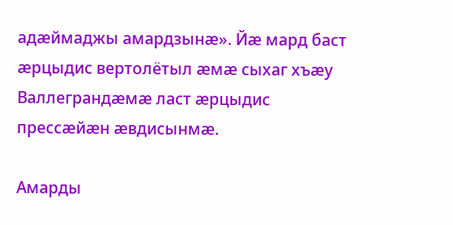адæймаджы амардзынæ». Йæ мард баст æрцыдис вертолётыл æмæ сыхаг хъæу Валлеграндæмæ ласт æрцыдис прессæйæн æвдисынмæ.

Амарды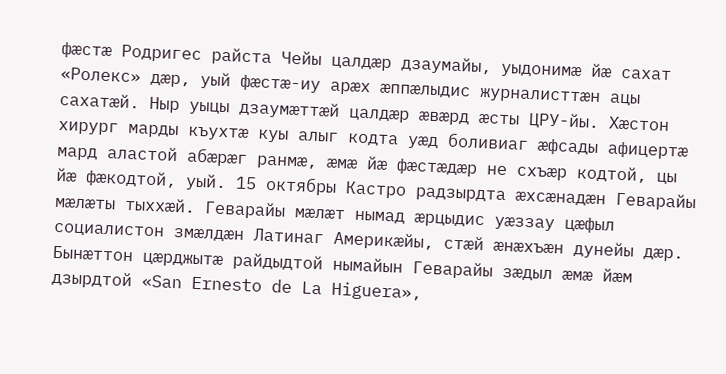фæстæ Родригес райста Чейы цалдæр дзаумайы, уыдонимæ йæ сахат «Ролекс» дæр, уый фæстæ-иу арæх æппæлыдис журналисттæн ацы сахатæй. Ныр уыцы дзаумæттæй цалдæр æвæрд æсты ЦРУ-йы. Хæстон хирург марды къухтæ куы алыг кодта уæд боливиаг æфсады афицертæ мард аластой абæрæг ранмæ, æмæ йæ фæстæдæр не схъæр кодтой, цы йæ фæкодтой, уый. 15 октябры Кастро радзырдта æхсæнадæн Геварайы мæлæты тыххæй. Геварайы мæлæт нымад æрцыдис уæззау цæфыл социалистон змæлдæн Латинаг Америкæйы, стæй æнæхъæн дунейы дæр. Бынæттон цæрджытæ райдыдтой нымайын Геварайы зæдыл æмæ йæм дзырдтой «San Ernesto de La Higuera»,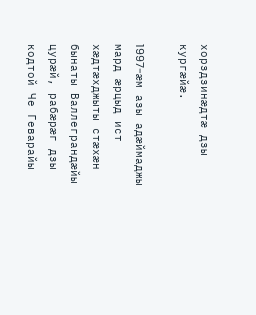хорздзинæдтæ дзы кургæйæ.

1997-æм азы адæймаджы мард æрцыд ист хæдтæхджыты стæхæн бынаты Валлеграндæйы цурæй, рабæрæг дзы кодтой Че Геварайы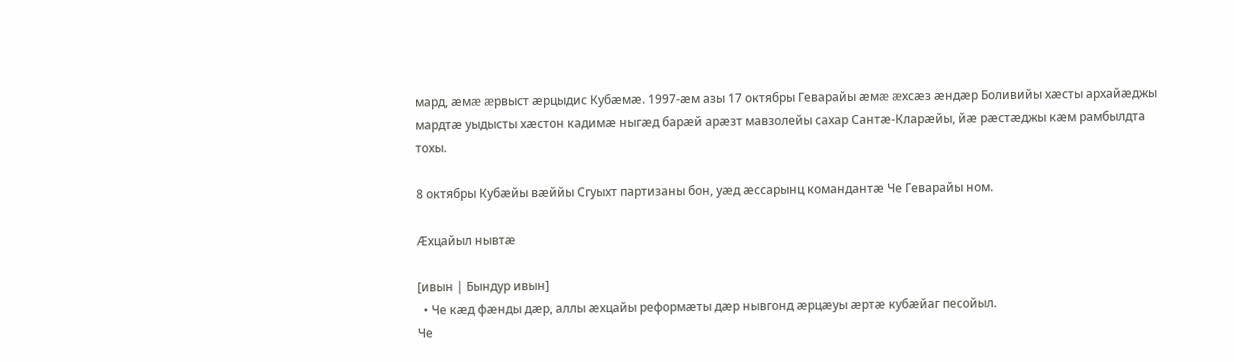мард, æмæ æрвыст æрцыдис Кубæмæ. 1997-æм азы 17 октябры Геварайы æмæ æхсæз æндæр Боливийы хæсты архайæджы мардтæ уыдысты хæстон кадимæ ныгæд барæй арæзт мавзолейы сахар Сантæ-Кларæйы, йæ рæстæджы кæм рамбылдта тохы.

8 октябры Кубæйы вæййы Сгуыхт партизаны бон, уæд æссарынц командантæ Че Геварайы ном.

Æхцайыл нывтæ

[ивын | Бындур ивын]
  • Че кæд фæнды дæр, аллы æхцайы реформæты дæр нывгонд æрцæуы æртæ кубæйаг песойыл.
Че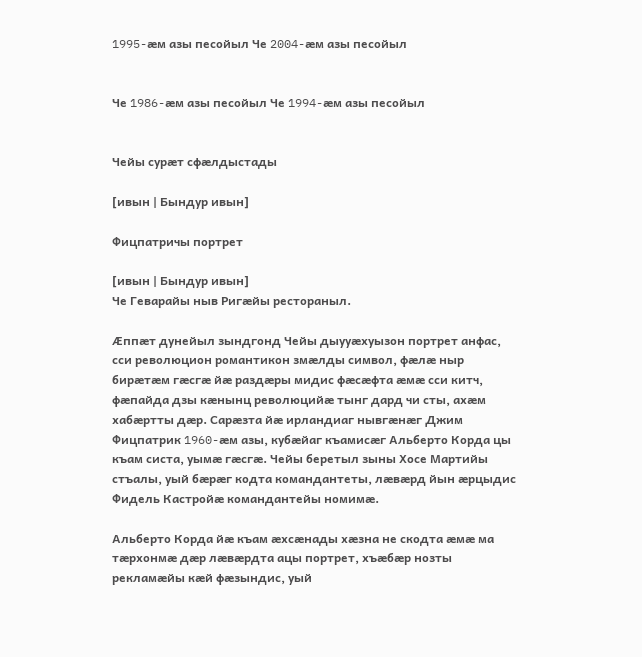1995-æм азы песойыл Че 2004-æм азы песойыл


Че 1986-æм азы песойыл Че 1994-æм азы песойыл


Чейы сурæт сфæлдыстады

[ивын | Бындур ивын]

Фицпатричы портрет

[ивын | Бындур ивын]
Че Геварайы ныв Ригæйы рестораныл.

Æппæт дунейыл зындгонд Чейы дыууæхуызон портрет анфас, сси революцион романтикон змæлды символ, фæлæ ныр бирæтæм гæсгæ йæ раздæры мидис фæсæфта æмæ сси китч, фæпайда дзы кæнынц революцийæ тынг дард чи сты, ахæм хабæртты дæр. Сарæзта йæ ирландиаг нывгæнæг Джим Фицпатрик 1960-æм азы, кубæйаг къамисæг Альберто Корда цы къам систа, уымæ гæсгæ. Чейы беретыл зыны Хосе Мартийы стъалы, уый бæрæг кодта командантеты, лæвæрд йын æрцыдис Фидель Кастройæ командантейы номимæ.

Альберто Корда йæ къам æхсæнады хæзна не скодта æмæ ма тæрхонмæ дæр лæвæрдта ацы портрет, хъæбæр нозты рекламæйы кæй фæзындис, уый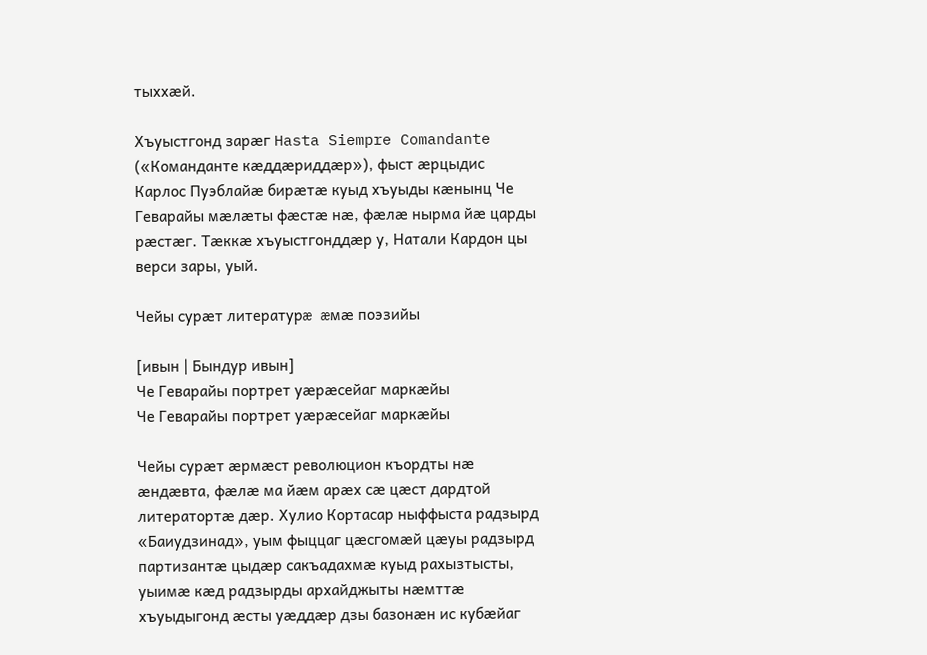тыххæй.

Хъуыстгонд зарæг Hasta Siempre Comandante («Команданте кæддæриддæр»), фыст æрцыдис Карлос Пуэблайæ бирæтæ куыд хъуыды кæнынц Че Геварайы мæлæты фæстæ нæ, фæлæ нырма йæ царды рæстæг. Тæккæ хъуыстгонддæр у, Натали Кардон цы верси зары, уый.

Чейы сурæт литературæ æмæ поэзийы

[ивын | Бындур ивын]
Че Геварайы портрет уæрæсейаг маркæйы
Че Геварайы портрет уæрæсейаг маркæйы

Чейы сурæт æрмæст революцион къордты нæ æндæвта, фæлæ ма йæм арæх сæ цæст дардтой литератортæ дæр. Хулио Кортасар ныффыста радзырд «Баиудзинад», уым фыццаг цæсгомæй цæуы радзырд партизантæ цыдæр сакъадахмæ куыд рахызтысты, уыимæ кæд радзырды архайджыты нæмттæ хъуыдыгонд æсты уæддæр дзы базонæн ис кубæйаг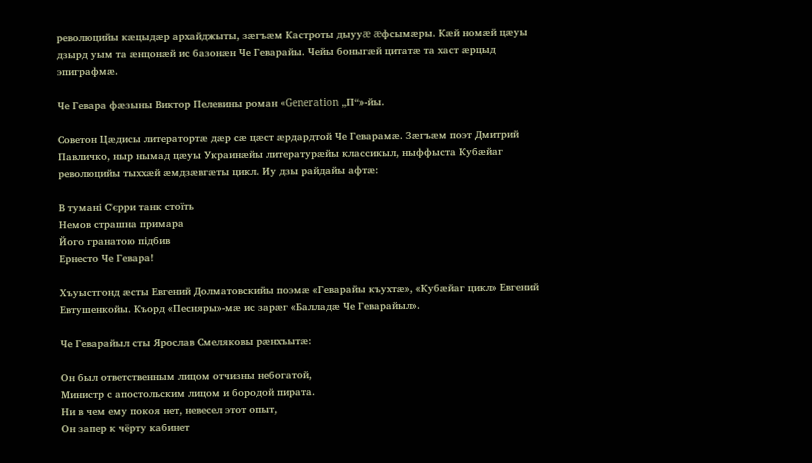революцийы кæцыдæр архайджыты, зæгъæм Кастроты дыууæ æфсымæры. Кæй номæй цæуы дзырд уым та æнцонæй ис базонæн Че Геварайы. Чейы боныгæй цитатæ та хаст æрцыд эпиграфмæ.

Че Гевара фæзыны Виктор Пелевины роман «Generation „П“»-йы.

Советон Цæдисы литератортæ дæр сæ цæст æрдардтой Че Геварамæ. Зæгъæм поэт Дмитрий Павличко, ныр нымад цæуы Украинæйы литературæйы классикыл, ныффыста Кубæйаг революцийы тыххæй æмдзæвгæты цикл. Иу дзы райдайы афтæ:

В тумані С'єрри танк стоїть
Немов страшна примара
Його гранатою підбив
Ернесто Че Гевара!

Хъуыстгонд æсты Евгений Долматовскийы поэмæ «Геварайы къухтæ», «Кубæйаг цикл» Евгений Евтушенкойы. Къорд «Песняры»-мæ ис зарæг «Балладæ Че Геварайыл».

Че Геварайыл сты Ярослав Смеляковы рæнхъытæ:

Он был ответственным лицом отчизны небогатой,
Министр с апостольским лицом и бородой пирата.
Ни в чем ему покоя нет, невесел этот опыт,
Он запер к чёрту кабинет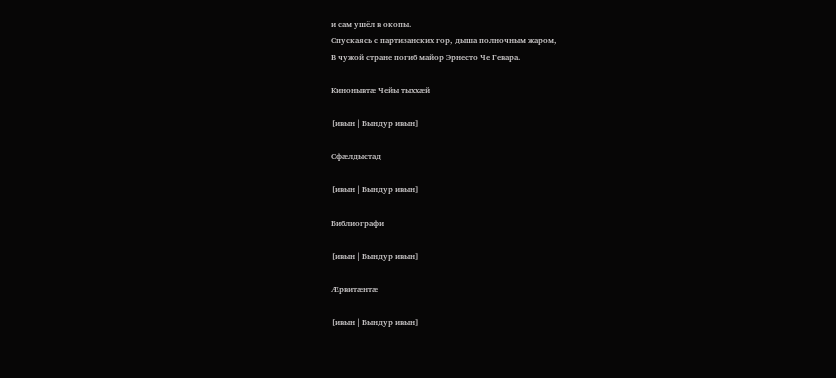и сам ушёл в окопы.
Спускаясь с партизанских гор, дыша полночным жаром,
В чужой стране погиб майор Эрнесто Че Гевара.

Кинонывтæ Чейы тыххæй

[ивын | Бындур ивын]

Сфæлдыстад

[ивын | Бындур ивын]

Библиографи

[ивын | Бындур ивын]

Æрвитæнтæ

[ивын | Бындур ивын]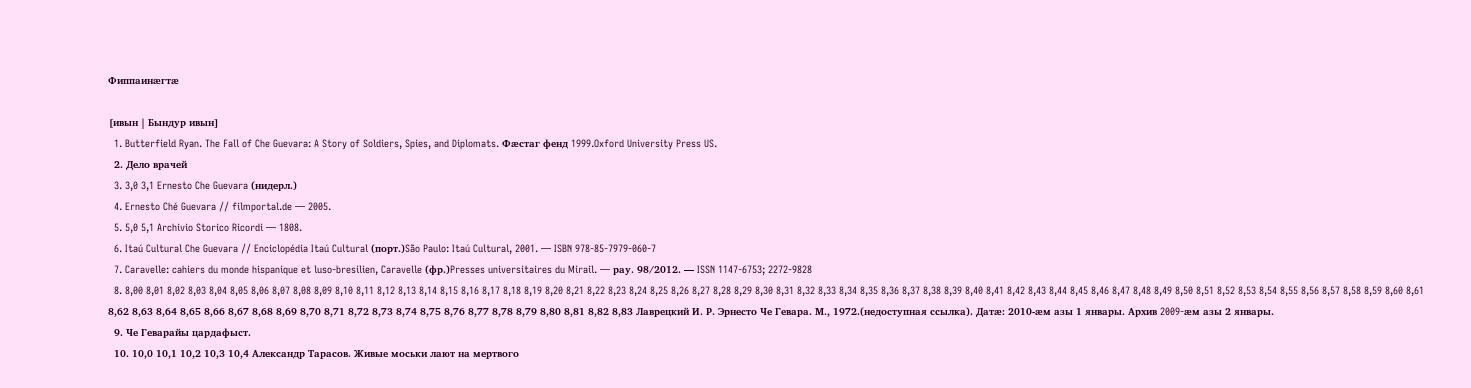Фиппаинæгтæ

[ивын | Бындур ивын]
  1. Butterfield Ryan. The Fall of Che Guevara: A Story of Soldiers, Spies, and Diplomats. Фæстаг фенд 1999.Oxford University Press US.
  2. Дело врачей
  3. 3,0 3,1 Ernesto Che Guevara (нидерл.)
  4. Ernesto Ché Guevara // filmportal.de — 2005.
  5. 5,0 5,1 Archivio Storico Ricordi — 1808.
  6. Itaú Cultural Che Guevara // Enciclopédia Itaú Cultural (порт.)São Paulo: Itaú Cultural, 2001. — ISBN 978-85-7979-060-7
  7. Caravelle: cahiers du monde hispanique et luso-bresilien, Caravelle (фр.)Presses universitaires du Mirail. — рау. 98/2012. — ISSN 1147-6753; 2272-9828
  8. 8,00 8,01 8,02 8,03 8,04 8,05 8,06 8,07 8,08 8,09 8,10 8,11 8,12 8,13 8,14 8,15 8,16 8,17 8,18 8,19 8,20 8,21 8,22 8,23 8,24 8,25 8,26 8,27 8,28 8,29 8,30 8,31 8,32 8,33 8,34 8,35 8,36 8,37 8,38 8,39 8,40 8,41 8,42 8,43 8,44 8,45 8,46 8,47 8,48 8,49 8,50 8,51 8,52 8,53 8,54 8,55 8,56 8,57 8,58 8,59 8,60 8,61 8,62 8,63 8,64 8,65 8,66 8,67 8,68 8,69 8,70 8,71 8,72 8,73 8,74 8,75 8,76 8,77 8,78 8,79 8,80 8,81 8,82 8,83 Лаврецкий И. Р. Эрнесто Че Гевара. М., 1972.(недоступная ссылка). Датæ: 2010-æм азы 1 январы. Архив 2009-æм азы 2 январы.
  9. Че Геварайы цардафыст.
  10. 10,0 10,1 10,2 10,3 10,4 Александр Тарасов. Живые моськи лают на мертвого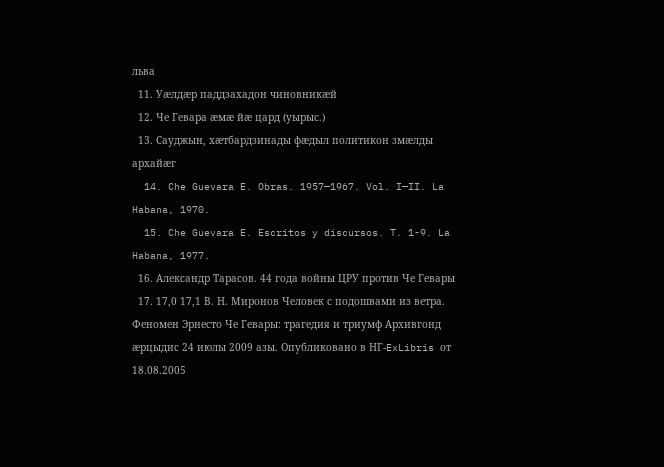льва
  11. Уæлдæр паддзахадон чиновникæй
  12. Че Гевара æмæ йæ цард (уырыс.)
  13. Сауджын, хæтбардзинады фæдыл политикон змæлды архайæг
  14. Che Guevara E. Obras. 1957—1967. Vol. I—II. La Habana, 1970.
  15. Che Guevara E. Escritos y discursos. T. 1-9. La Habana, 1977.
  16. Александр Тарасов. 44 года войны ЦРУ против Че Гевары
  17. 17,0 17,1 В. Н. Миронов Человек с подошвами из ветра. Феномен Эрнесто Че Гевары: трагедия и триумф Архивгонд æрцыдис 24 июлы 2009 азы. Опубликовано в НГ-ExLibris от 18.08.2005